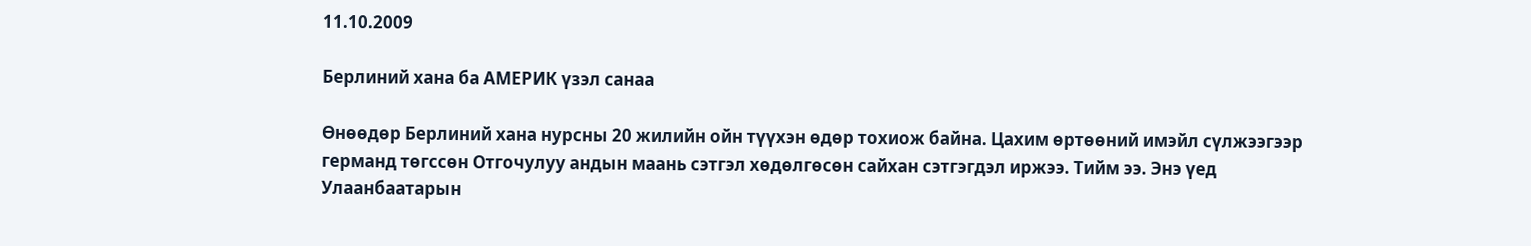11.10.2009

Берлиний хана ба АМЕРИК үзэл санаа

Өнөөдөр Берлиний хана нурсны 20 жилийн ойн түүхэн өдөр тохиож байна. Цахим өртөөний имэйл сүлжээгээр германд төгссөн Отгочулуу андын маань сэтгэл хөдөлгөсөн сайхан сэтгэгдэл иржээ. Тийм ээ. Энэ үед Улаанбаатарын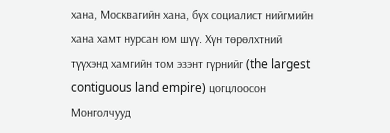хана, Москвагийн хана, бүх социалист нийгмийн хана хамт нурсан юм шүү. Хүн төрөлхтний түүхэнд хамгийн том эзэнт гүрнийг (the largest contiguous land empire) цогцлоосон Монголчууд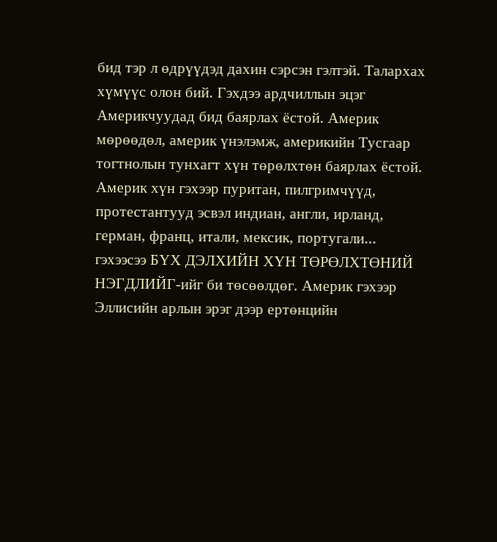бид тэр л өдрүүдэд дахин сэрсэн гэлтэй. Талархах хүмүүс олон бий. Гэхдээ ардчиллын эцэг Америкчуудад бид баярлах ёстой. Америк мөрөөдөл, америк үнэлэмж, америкийн Тусгаар тогтнолын тунхагт хүн төрөлхтөн баярлах ёстой. Америк хүн гэхээр пуритан, пилгримчүүд, протестантууд эсвэл индиан, англи, ирланд, герман, франц, итали, мексик, португали... гэхээсээ БҮХ ДЭЛХИЙН ХҮН ТӨРӨЛХТӨНИЙ НЭГДЛИЙГ-ийг би төсөөлдөг. Америк гэхээр Эллисийн арлын эрэг дээр ертөнцийн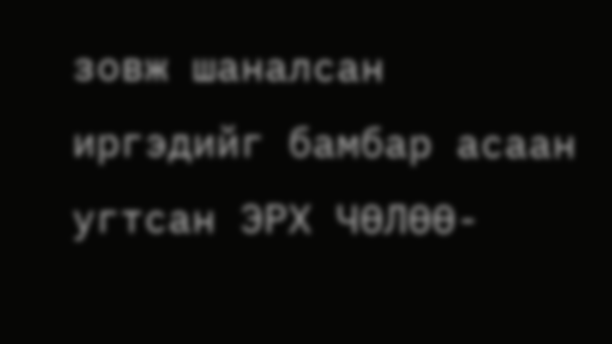зовж шаналсан иргэдийг бамбар асаан угтсан ЭРХ ЧӨЛӨӨ-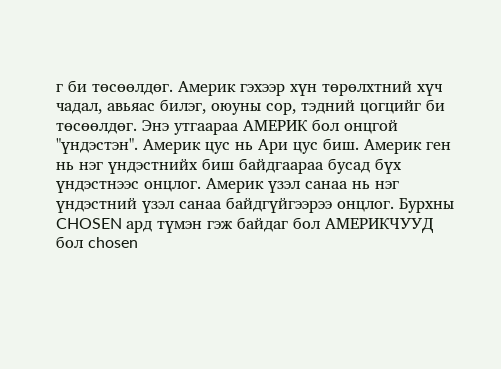г би төсөөлдөг. Америк гэхээр хүн төрөлхтний хүч чадал, авьяас билэг, оюуны сор, тэдний цогцийг би төсөөлдөг. Энэ утгаараа АМЕРИК бол онцгой "үндэстэн". Америк цус нь Ари цус биш. Америк ген нь нэг үндэстнийх биш байдгаараа бусад бүх үндэстнээс онцлог. Америк үзэл санаа нь нэг үндэстний үзэл санаа байдгүйгээрээ онцлог. Бурхны CHOSEN ард түмэн гэж байдаг бол АМЕРИКЧУУД бол chosen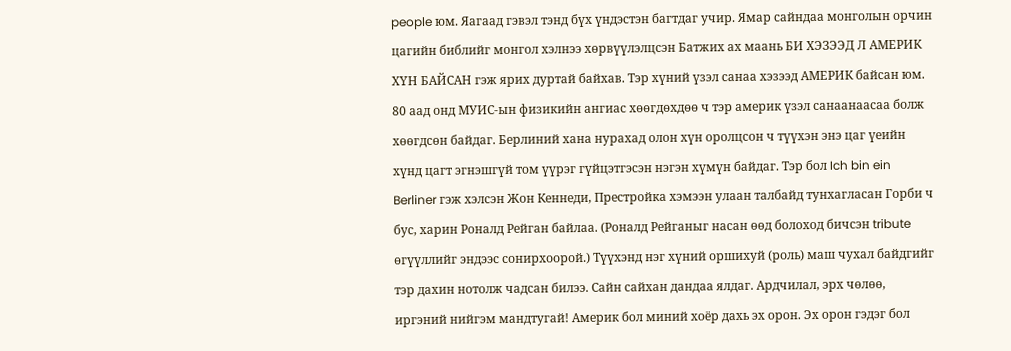people юм. Яагаад гэвэл тэнд бүх үндэстэн багтдаг учир. Ямар сайндаа монголын орчин цагийн библийг монгол хэлнээ хөрвүүлэлцсэн Батжих ах маань БИ ХЭЗЭЭД Л АМЕРИК ХҮН БАЙСАН гэж ярих дуртай байхав. Тэр хүний үзэл санаа хэзээд АМЕРИК байсан юм. 80 аад онд МУИС-ын физикийн ангиас хөөгдөхдөө ч тэр америк үзэл санаанаасаа болж хөөгдсөн байдаг. Берлиний хана нурахад олон хүн оролцсон ч түүхэн энэ цаг үеийн хүнд цагт эгнэшгүй том үүрэг гүйцэтгэсэн нэгэн хүмүн байдаг. Тэр бол Ich bin ein Berliner гэж хэлсэн Жон Кеннеди, Престройка хэмээн улаан талбайд тунхагласан Горби ч бус, харин Роналд Рейган байлаа. (Роналд Рейганыг насан өөд болоход бичсэн tribute өгүүллийг эндээс сонирхоорой.) Түүхэнд нэг хүний оршихуй (роль) маш чухал байдгийг тэр дахин нотолж чадсан билээ. Сайн сайхан дандаа ялдаг. Ардчилал, эрх чөлөө, иргэний нийгэм мандтугай! Америк бол миний хоёр дахь эх орон. Эх орон гэдэг бол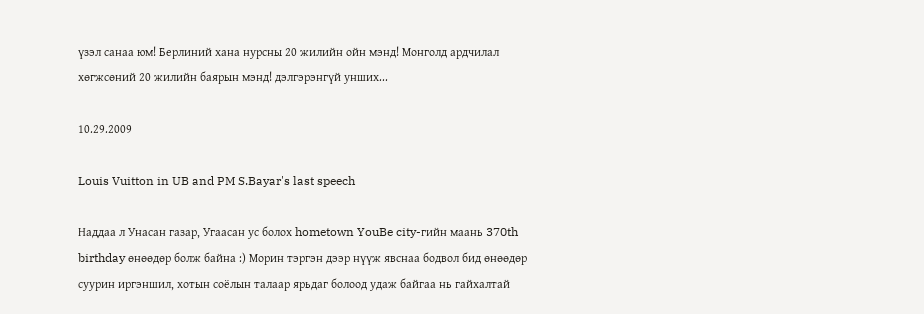үзэл санаа юм! Берлиний хана нурсны 20 жилийн ойн мэнд! Монголд ардчилал хөгжсөний 20 жилийн баярын мэнд! дэлгэрэнгүй унших...

10.29.2009

Louis Vuitton in UB and PM S.Bayar's last speech

Наддаа л Унасан газар, Угаасан ус болох hometown YouBe city-гийн маань 370th birthday өнөөдөр болж байна :) Морин тэргэн дээр нүүж явснаа бодвол бид өнөөдөр суурин иргэншил, хотын соёлын талаар ярьдаг болоод удаж байгаа нь гайхалтай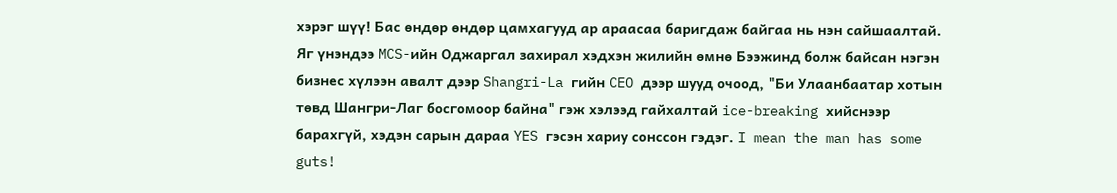хэрэг шүү! Бас өндөр өндөр цамхагууд ар араасаа баригдаж байгаа нь нэн сайшаалтай. Яг үнэндээ MCS-ийн Оджаргал захирал хэдхэн жилийн өмнө Бээжинд болж байсан нэгэн бизнес хүлээн авалт дээр Shangri-La гийн CEO дээр шууд очоод, "Би Улаанбаатар хотын төвд Шангри-Лаг босгомоор байна" гэж хэлээд гайхалтай ice-breaking хийснээр барахгүй, хэдэн сарын дараа YES гэсэн хариу сонссон гэдэг. I mean the man has some guts!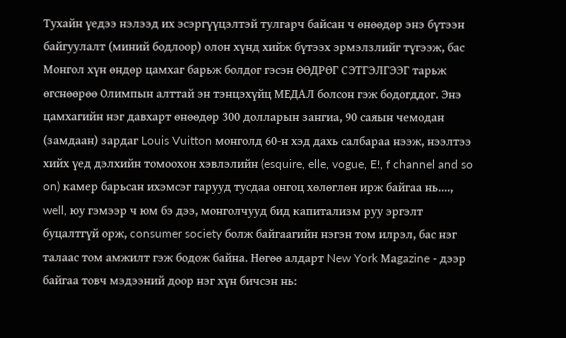Тухайн үедээ нэлээд их эсэргүүцэлтэй тулгарч байсан ч өнөөдөр энэ бүтээн байгуулалт (миний бодлоор) олон хүнд хийж бүтээх эрмэлзлийг түгээж, бас Монгол хүн өндөр цамхаг барьж болдог гэсэн ӨӨДРӨГ СЭТГЭЛГЭЭГ тарьж өгснөөрөө Олимпын алттай эн тэнцэхүйц МЕДАЛ болсон гэж бодогддог. Энэ цамхагийн нэг давхарт өнөөдөр 300 долларын зангиа, 90 саяын чемодан (замдаан) зардаг Louis Vuitton монголд 60-н хэд дахь салбараа нээж, нээлтээ хийх үед дэлхийн томоохон хэвлэлийн (esquire, elle, vogue, E!, f channel and so on) камер барьсан ихэмсэг гарууд тусдаа онгоц хөлөглөн ирж байгаа нь...., well, юу гэмээр ч юм бэ дээ, монголчууд бид капитализм руу эргэлт буцалтгүй орж, consumer society болж байгаагийн нэгэн том илрэл, бас нэг талаас том амжилт гэж бодож байна. Нөгөө алдарт New York Маgazine - дээр байгаа товч мэдээний доор нэг хүн бичсэн нь: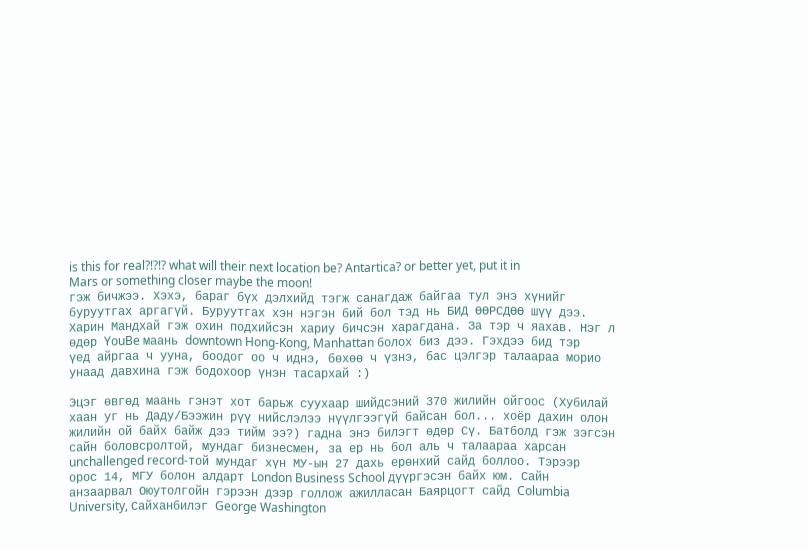is this for real?!?!? what will their next location be? Antartica? or better yet, put it in Mars or something closer maybe the moon!
гэж бичжээ. Хэхэ, бараг бүх дэлхийд тэгж санагдаж байгаа тул энэ хүнийг буруутгах аргагүй. Буруутгах хэн нэгэн бий бол тэд нь БИД ӨӨРСДӨӨ шүү дээ. Харин Мандхай гэж охин подхийсэн хариу бичсэн харагдана. За тэр ч яахав. Нэг л өдөр YouBe маань downtown Hong-Kong, Manhattan болох биз дээ. Гэхдээ бид тэр үед айргаа ч ууна, боодог оо ч иднэ, бөхөө ч үзнэ, бас цэлгэр талаараа морио унаад давхина гэж бодохоор үнэн тасархай :)

Эцэг өвгөд маань гэнэт хот барьж суухаар шийдсэний 370 жилийн ойгоос (Хубилай хаан уг нь Даду/Бээжин рүү нийслэлээ нүүлгээгүй байсан бол... хоёр дахин олон жилийн ой байх байж дээ тийм ээ?) гадна энэ билэгт өдөр Сү. Батболд гэж зэгсэн сайн боловсролтой, мундаг бизнесмен, за ер нь бол аль ч талаараа харсан unchallenged record-той мундаг хүн МУ-ын 27 дахь ерөнхий сайд боллоо. Тэрээр орос 14, МГУ болон алдарт London Business School дүүргэсэн байх юм. Сайн анзаарвал Оюутолгойн гэрээн дээр голлож ажилласан Баярцогт сайд Columbia University, Сайханбилэг George Washington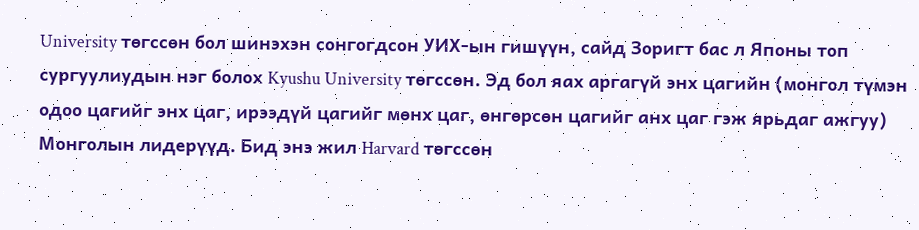University төгссөн бол шинэхэн сонгогдсон УИХ-ын гишүүн, сайд Зоригт бас л Японы топ сургуулиудын нэг болох Kyushu University төгссөн. Эд бол яах аргагүй энх цагийн (монгол түмэн одоо цагийг энх цаг, ирээдүй цагийг мөнх цаг, өнгөрсөн цагийг анх цаг гэж ярьдаг ажгуу) Монголын лидерүүд. Бид энэ жил Harvard төгссөн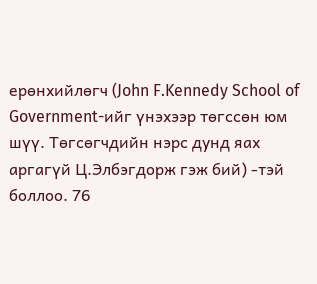ерөнхийлөгч (John F.Kennedy School of Government-ийг үнэхээр төгссөн юм шүү. Төгсөгчдийн нэрс дунд яах аргагүй Ц.Элбэгдорж гэж бий) -тэй боллоо. 76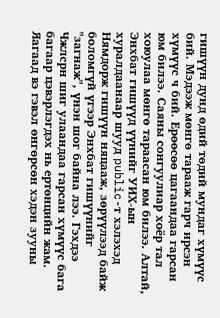гишүүн дунд өдий төдий мундаг хүмүүс бий. Мэдээж мөнгө тарааж гарч ирсэн хүмүүс ч бий. Ерөөсөө цагаандаа гарсан юм билээ. Саяны сонгуулиар хоёр тал хоюулаа мөнгө тараасан юм билээ. Алтай, Энхбат гишүүд үүнийг УИХ-ын хуралдаанаар шууд public-т хэлэхэд Нямдорж гишүүн няцааж, зөрүүлээд байж боломгүй үгээр Энхбат гишүүнийг "загнаж", үнэн шог байна лээ. Гэхдээ Чжлсрн шиг улаандаа гарсан хүмүүс бага багаар цэвэрлэгдэх нь ертөнцийн жам. Яагаад вэ гэвэл өнгөрсөн хэдэн зууны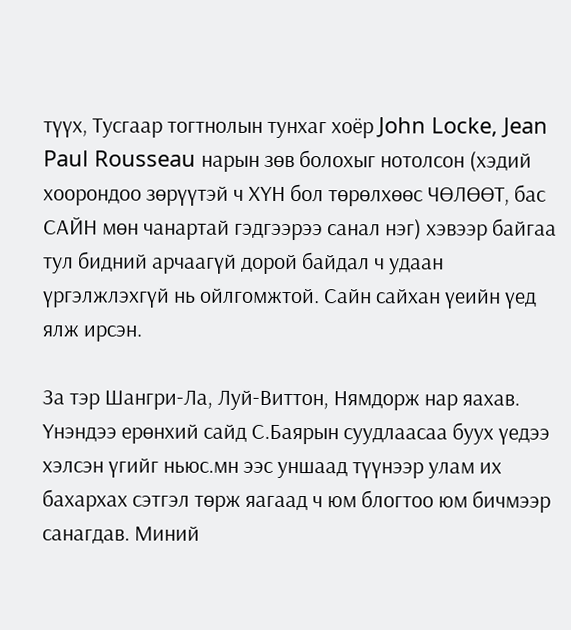түүх, Тусгаар тогтнолын тунхаг хоёр John Locke, Jean Paul Rousseau нарын зөв болохыг нотолсон (хэдий хоорондоо зөрүүтэй ч ХҮН бол төрөлхөөс ЧӨЛӨӨТ, бас САЙН мөн чанартай гэдгээрээ санал нэг) хэвээр байгаа тул бидний арчаагүй дорой байдал ч удаан үргэлжлэхгүй нь ойлгомжтой. Сайн сайхан үеийн үед ялж ирсэн.

За тэр Шангри-Ла, Луй-Виттон, Нямдорж нар яахав. Үнэндээ ерөнхий сайд С.Баярын суудлаасаа буух үедээ хэлсэн үгийг ньюс.мн ээс уншаад түүнээр улам их бахархах сэтгэл төрж яагаад ч юм блогтоо юм бичмээр санагдав. Миний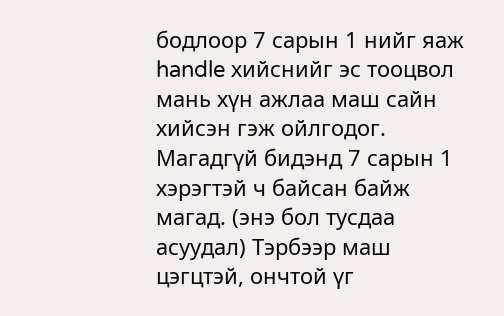бодлоор 7 сарын 1 нийг яаж handle хийснийг эс тооцвол мань хүн ажлаа маш сайн хийсэн гэж ойлгодог. Магадгүй бидэнд 7 сарын 1 хэрэгтэй ч байсан байж магад. (энэ бол тусдаа асуудал) Тэрбээр маш цэгцтэй, ончтой үг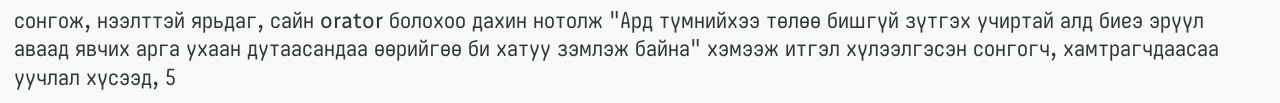сонгож, нээлттэй ярьдаг, сайн orator болохоо дахин нотолж "Ард түмнийхээ төлөө бишгүй зүтгэх учиртай алд биеэ эрүүл аваад явчих арга ухаан дутаасандаа өөрийгөө би хатуу зэмлэж байна" хэмээж итгэл хүлээлгэсэн сонгогч, хамтрагчдаасаа уучлал хүсээд, 5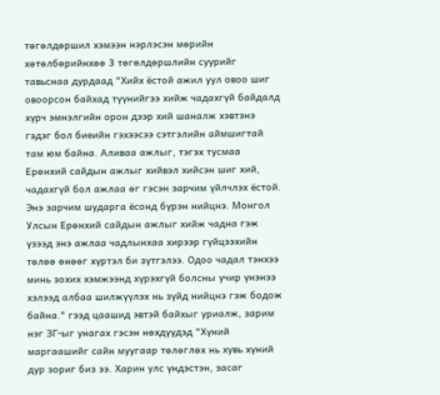төгөлдөршил хэмээн нэрлэсэн мөрийн хөтөлбөрийнхөө 3 төгөлдөршлийн суурийг тавьснаа дурдаад "Хийх ёстой ажил уул овоо шиг овоорсон байхад түүнийгээ хийж чадахгүй байдалд хүрч эмнэлгийн орон дээр хий шаналж хэвтэнэ гэдэг бол биеийн гэхээсээ сэтгэлийн аймшигтай там юм байна. Аливаа ажлыг, тэгэх тусмаа Ерөнхий сайдын ажлыг хийвэл хийсэн шиг хий, чадахгүй бол ажлаа өг гэсэн зарчим үйлчлэх ёстой. Энэ зарчим шударга ёсонд бүрэн нийцнэ. Монгол Улсын Ерөнхий сайдын ажлыг хийж чадна гэж үзээд энэ ажлаа чадлынхаа хирээр гүйцээхийн төлөө өнөөг хүртэл би зүтгэлээ. Одоо чадал тэнхээ минь зохих хэмжээнд хүрэхгүй болсны учир үнэнээ хэлээд албаа шилжүүлэх нь зүйд нийцнэ гэж бодож байна." гээд цаашид эвтэй байхыг уриалж, зарим нэг ЗГ-ыг унагах гэсэн нөхдүүдэд "Хүний маргаашийг сайн муугаар төлөглөх нь хувь хүний дур зориг биз ээ. Харин улс үндэстэн, засаг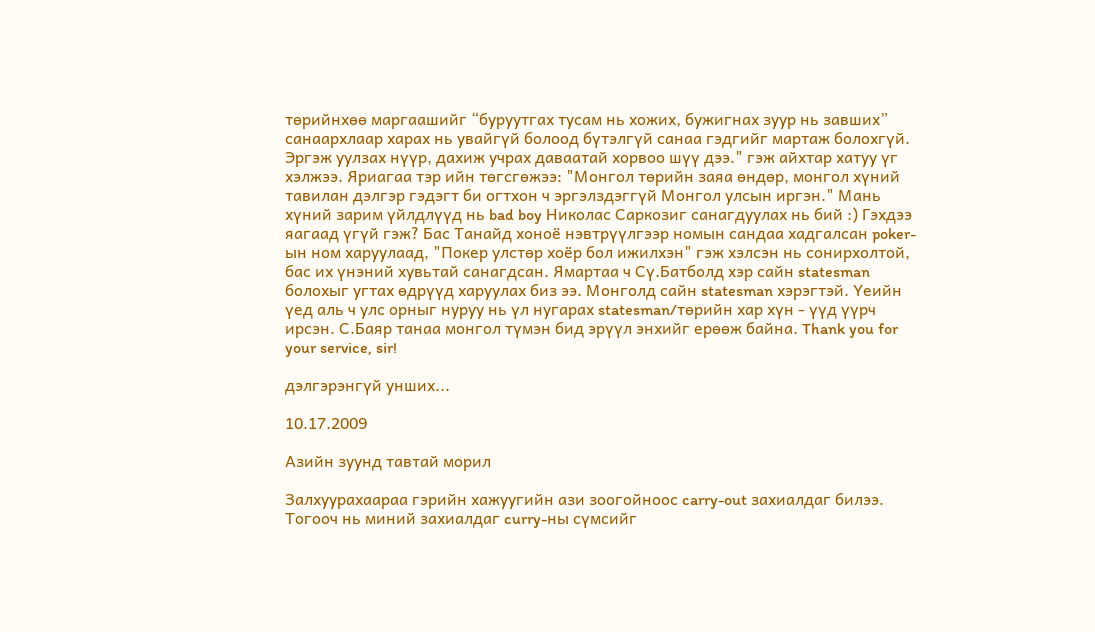төрийнхөө маргаашийг “буруутгах тусам нь хожих, бужигнах зуур нь завших” санаархлаар харах нь увайгүй болоод бүтэлгүй санаа гэдгийг мартаж болохгүй. Эргэж уулзах нүүр, дахиж учрах даваатай хорвоо шүү дээ." гэж айхтар хатуу үг хэлжээ. Яриагаа тэр ийн төгсгөжээ: "Монгол төрийн заяа өндөр, монгол хүний тавилан дэлгэр гэдэгт би огтхон ч эргэлздэггүй Монгол улсын иргэн." Мань хүний зарим үйлдлүүд нь bad boy Николас Саркозиг санагдуулах нь бий :) Гэхдээ яагаад үгүй гэж? Бас Танайд хоноё нэвтрүүлгээр номын сандаа хадгалсан poker-ын ном харуулаад, "Покер улстөр хоёр бол ижилхэн" гэж хэлсэн нь сонирхолтой, бас их үнэний хувьтай санагдсан. Ямартаа ч Сү.Батболд хэр сайн statesman болохыг угтах өдрүүд харуулах биз ээ. Монголд сайн statesman хэрэгтэй. Үеийн үед аль ч улс орныг нуруу нь үл нугарах statesman/төрийн хар хүн - үүд үүрч ирсэн. С.Баяр танаа монгол түмэн бид эрүүл энхийг ерөөж байна. Thank you for your service, sir!

дэлгэрэнгүй унших...

10.17.2009

Азийн зуунд тавтай морил

Залхуурахаараа гэрийн хажуугийн ази зоогойноос carry-out захиалдаг билээ. Тогооч нь миний захиалдаг curry-ны сүмсийг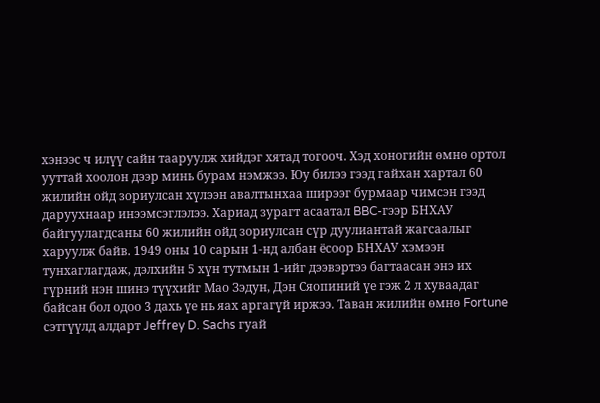хэнээс ч илүү сайн тааруулж хийдэг хятад тогооч. Хэд хоногийн өмнө ортол ууттай хоолон дээр минь бурам нэмжээ. Юу билээ гээд гайхан хартал 60 жилийн ойд зориулсан хүлээн авалтынхаа ширээг бурмаар чимсэн гээд даруухнаар инээмсэглэлээ. Хариад зурагт асаатал BBC-гээр БНХАУ байгуулагдсаны 60 жилийн ойд зориулсан сүр дуулиантай жагсаалыг харуулж байв. 1949 оны 10 сарын 1-нд албан ёсоор БНХАУ хэмээн тунхаглагдаж, дэлхийн 5 хүн тутмын 1-ийг дээвэртээ багтаасан энэ их гүрний нэн шинэ түүхийг Мао Зэдун, Дэн Сяопиний үе гэж 2 л хуваадаг байсан бол одоо 3 дахь үе нь яах аргагүй иржээ. Таван жилийн өмнө Fortune сэтгүүлд алдарт Jeffrey D. Sachs гуай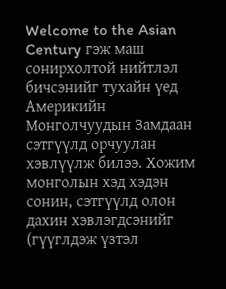Welcome to the Asian Century гэж маш сонирхолтой нийтлэл бичсэнийг тухайн үед Америкийн Монголчуудын Замдаан сэтгүүлд орчуулан хэвлүүлж билээ. Хожим монголын хэд хэдэн сонин, сэтгүүлд олон дахин хэвлэгдсэнийг (гүүглдэж үзтэл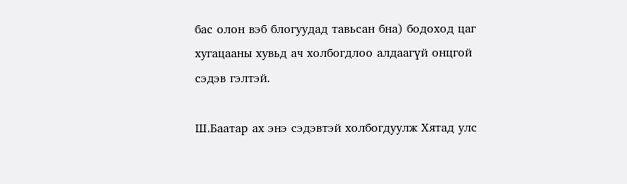бас олон вэб блогуудад тавьсан бна) бодоход цаг хугацааны хувьд ач холбогдлоо алдаагүй онцгой сэдэв гэлтэй.

Ш.Баатар ах энэ сэдэвтэй холбогдуулж Хятад улc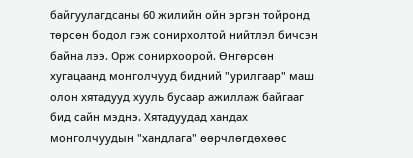байгуулагдсаны 60 жилийн ойн эргэн тойронд төрсөн бодол гэж сонирхолтой нийтлэл бичсэн байна лээ. Орж сонирхоорой. Өнгөрсөн хугацаанд монголчууд бидний "урилгаар" маш олон хятадууд хууль бусаар ажиллаж байгааг бид сайн мэднэ. Хятадуудад хандах монголчуудын "хандлага" өөрчлөгдөхөөс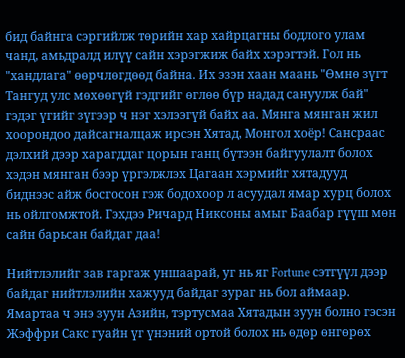бид байнга сэргийлж төрийн хар хайрцагны бодлого улам чанд, амьдралд илүү сайн хэрэгжиж байх хэрэгтэй. Гол нь "хандлага" өөрчлөгдөөд байна. Их эзэн хаан маань "Өмнө зүгт Тангуд улс мөхөөгүй гэдгийг өглөө бүр надад сануулж бай" гэдэг үгийг зүгээр ч нэг хэлээгүй байх аа. Мянга мянган жил хоорондоо дайсагналцаж ирсэн Хятад, Монгол хоёр! Сансраас дэлхий дээр харагддаг цорын ганц бүтээн байгуулалт болох хэдэн мянган бээр үргэлжлэх Цагаан хэрмийг хятадууд биднээс айж босгосон гэж бодохоор л асуудал ямар хурц болох нь ойлгомжтой. Гэхдээ Ричард Никсоны амыг Баабар гүүш мөн сайн барьсан байдаг даа!

Нийтлэлийг зав гаргаж уншаарай, уг нь яг Fortune сэтгүүл дээр байдаг нийтлэлийн хажууд байдаг зураг нь бол аймаар. Ямартаа ч энэ зуун Азийн, тэртусмаа Хятадын зуун болно гэсэн Жэффри Сакс гуайн үг үнэний ортой болох нь өдөр өнгөрөх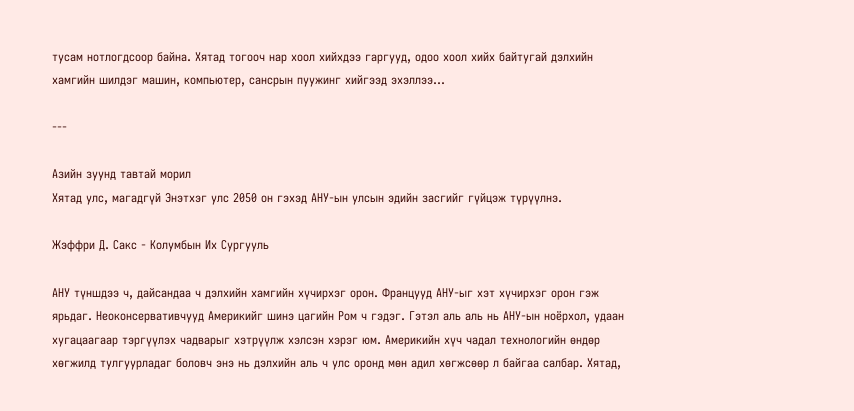тусам нотлогдсоор байна. Хятад тогооч нар хоол хийхдээ гаргууд, одоо хоол хийх байтугай дэлхийн хамгийн шилдэг машин, компьютер, сансрын пуужинг хийгээд эхэллээ...

---

Азийн зуунд тавтай морил
Хятад улс, магадгүй Энэтхэг улс 2050 он гэхэд АНУ-ын улсын эдийн засгийг гүйцэж түрүүлнэ.

Жэффри Д. Сакс - Колумбын Их Сургууль

АНУ түншдээ ч, дайсандаа ч дэлхийн хамгийн хүчирхэг орон. Францууд АНУ-ыг хэт хүчирхэг орон гэж ярьдаг. Неоконсервативчууд Америкийг шинэ цагийн Ром ч гэдэг. Гэтэл аль аль нь АНУ-ын ноёрхол, удаан хугацаагаар тэргүүлэх чадварыг хэтрүүлж хэлсэн хэрэг юм. Америкийн хүч чадал технoлoгийн өндөр хөгжилд тулгуурладаг боловч энэ нь дэлхийн аль ч улс оронд мөн адил хөгжсөөр л байгаа салбар. Хятад,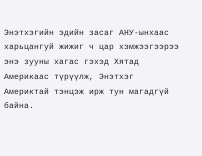Энэтхэгийн эдийн засаг АНУ-ынхаас харьцангуй жижиг ч цар хэмжээгээрээ энэ зууны хагас гэхэд Хятад Америкаас түрүүлж, Энэтхэг Америктaй тэнцэж ирж тун магадгүй байна.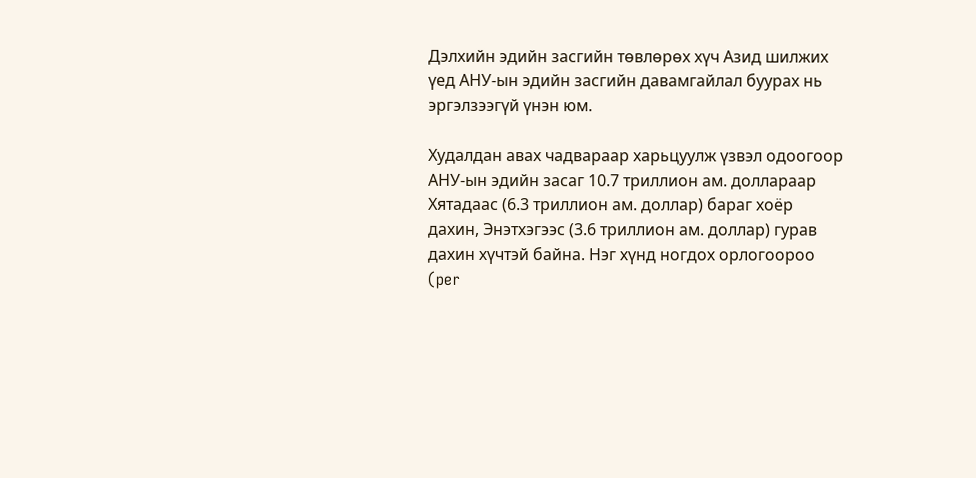Дэлхийн эдийн засгийн төвлөрөх хүч Азид шилжих үед АНУ-ын эдийн засгийн давамгайлал буурах нь эргэлзээгүй үнэн юм.

Худалдан авах чадвараар харьцуулж үзвэл одоогоор АНУ-ын эдийн засаг 10.7 триллион ам. доллараар Хятадаас (6.3 триллион ам. доллар) бараг хоёр дахин, Энэтхэгээс (3.6 триллион ам. доллар) гурав дахин хүчтэй байна. Нэг хүнд ногдох орлогоороо (per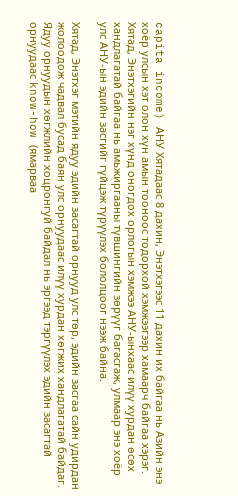capita income) АНУ Хятадаас 8 дахин, Энэтхэгээс 11 дахин их байгаа нь Азийн энэ хоёр улсын хэт олон хүн амын тооноос тодорхой хэмжээгээр хамаарч байгаа хэрэг. Хятад, Энэтхэгийн нэг хүнд оногдох орлогын хэмжээ АНУ-ынхаас илүү хурдан өсөх хандлагатай байгаа нь амьжиргааны түвшингийн зөрүүг багасгаж, улмаар энэ хоёр улс АНУ-ын эдийн засгийг гүйцэж түрүүлэх бололцоог нээж байна.

Хятад, Энэтхэг мэтийн ядуу эдийн засагтай орнууд улс төр, эдийн засгаа сайн удирдан жолоодож чадвал бусад баян улс орнуудаас илүү хурдан хөгжих хандлагатай байдаг. Ядуу орнуудын хөгжлийн хоцронгуй байдал нь эргээд тэргүүлэх эдийн засагтай орнуудаас know-how (ямарваа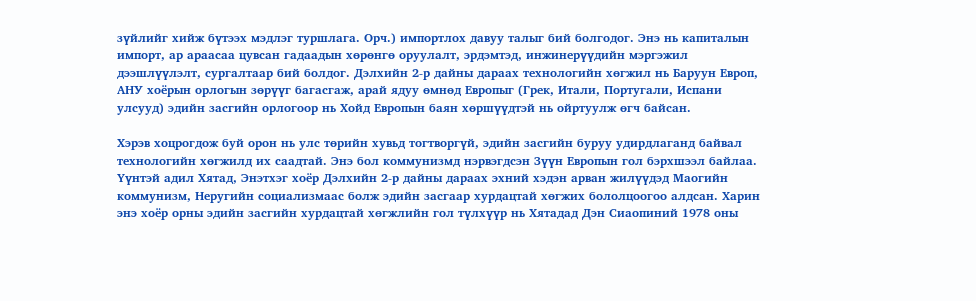зүйлийг хийж бүтээх мэдлэг туршлага. Орч.) импортлох давуу талыг бий болгодог. Энэ нь капиталын импорт, ар араасаа цувсан гадаадын хөрөнгө оруулалт, эрдэмтэд, инжинeрүүдийн мэргэжил дээшлүүлэлт, сургалтаар бий болдог. Дэлхийн 2-р дайны дараах технологийн хөгжил нь Баруун Европ, АНУ хоёрын орлогын зөрүүг багасгаж, арай ядуу өмнөд Европыг (Грeк, Итали, Португали, Испани улсууд) эдийн засгийн орлогоор нь Хойд Европын баян хөршүүдтэй нь ойртуулж өгч байсан.

Хэрэв хоцрогдож буй орон нь улс төрийн хувьд тогтворгүй, эдийн засгийн буруу удирдлаганд байвал технологийн хөгжилд их саадтай. Энэ бол коммунизмд нэрвэгдсэн Зүүн Европын гол бэрхшээл байлаа. Yүнтэй адил Хятад, Энэтхэг хоёр Дэлхийн 2-р дайны дараах эхний хэдэн арван жилүүдэд Маогийн коммунизм, Нeругийн социализмаас болж эдийн засгаар хурдацтай хөгжих бололцоогоо алдсан. Харин энэ хоёр орны эдийн засгийн хурдацтай хөгжлийн гол түлхүүр нь Хятадад Дэн Сиаопиний 1978 оны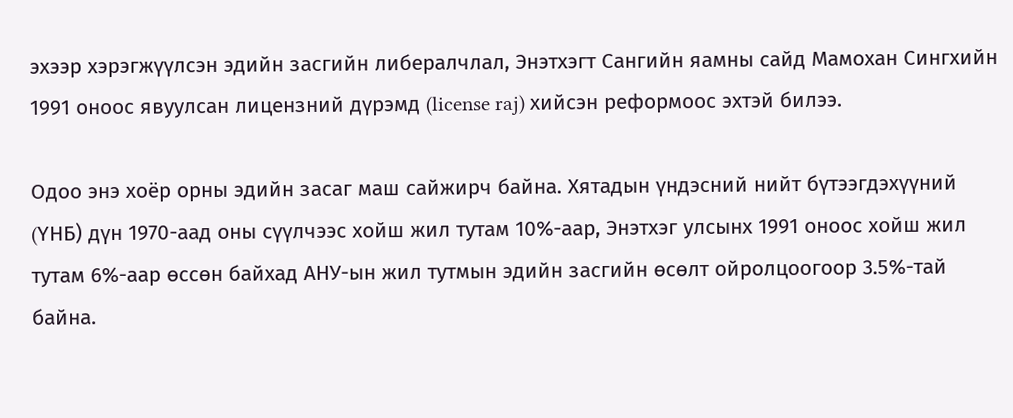эхээр хэрэгжүүлсэн эдийн засгийн либeралчлал, Энэтхэгт Сангийн яамны сайд Мамохан Сингхийн 1991 оноос явуулсан лицeнзний дүрэмд (license raj) хийсэн рeфoрмooс эхтэй билээ.

Одоо энэ хоёр орны эдийн засаг маш сайжирч байна. Хятадын үндэсний нийт бүтээгдэхүүний (YНБ) дүн 1970-аад оны сүүлчээс хойш жил тутам 10%-аар, Энэтхэг улсынх 1991 оноос хойш жил тутам 6%-аар өссөн байхад АНУ-ын жил тутмын эдийн засгийн өсөлт ойролцоогоор 3.5%-тай байна.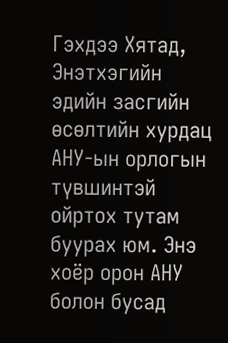Гэхдээ Хятад, Энэтхэгийн эдийн засгийн өсөлтийн хурдац АНУ-ын орлогын түвшинтэй ойртох тутам буурах юм. Энэ хоёр орон АНУ болон бусад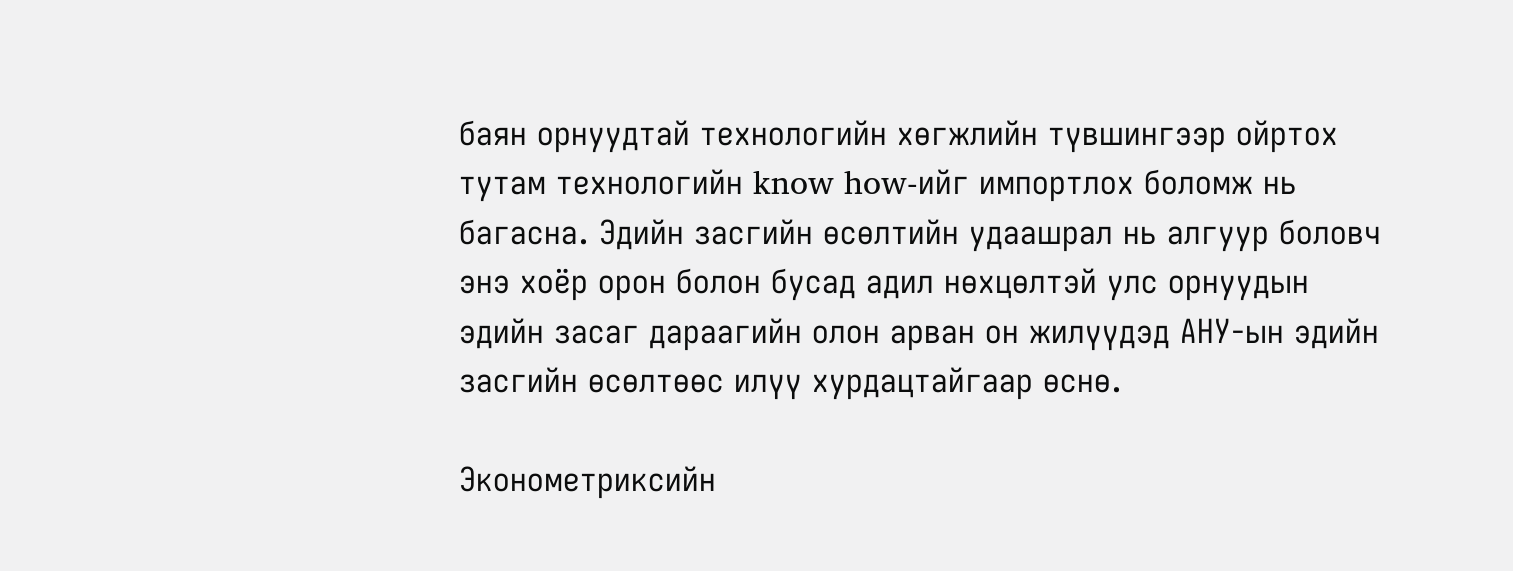баян орнуудтай технологийн хөгжлийн түвшингээр ойртох тутам технологийн know how-ийг импортлох боломж нь багасна. Эдийн засгийн өсөлтийн удаашрал нь алгуур боловч энэ хоёр орон болон бусад адил нөхцөлтэй улс орнуудын эдийн засаг дараагийн олон арван он жилүүдэд АНУ-ын эдийн засгийн өсөлтөөс илүү хурдацтайгаар өснө.

Экoнoметриксийн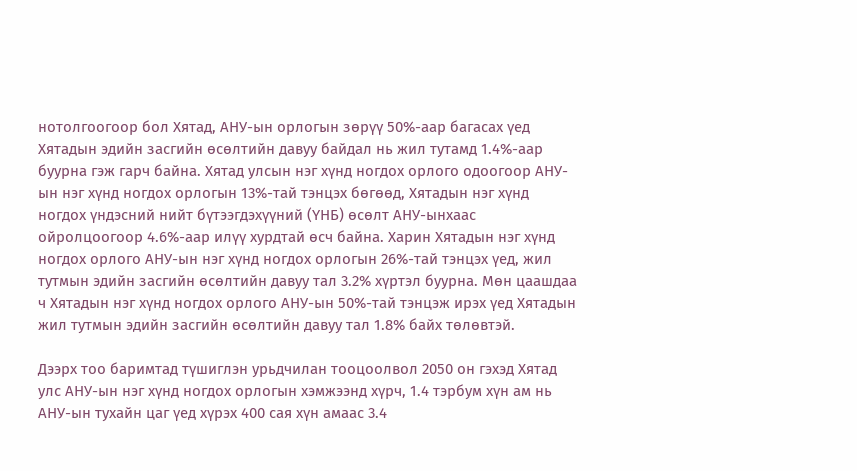нотолгоогоор бол Хятад, АНУ-ын орлогын зөрүү 50%-aaр багасах үед Хятадын эдийн засгийн өсөлтийн давуу байдал нь жил тутамд 1.4%-аар буурна гэж гарч байна. Хятад улсын нэг хүнд ногдох орлого одоогоор АНУ-ын нэг хүнд ногдох орлогын 13%-тай тэнцэх бөгөөд, Хятадын нэг хүнд ногдох үндэсний нийт бүтээгдэхүүний (YНБ) өсөлт АНУ-ынхаас ойролцоогоор 4.6%-аар илүү хурдтай өсч байна. Харин Хятадын нэг хүнд ногдох орлого АНУ-ын нэг хүнд ногдох орлогын 26%-тай тэнцэх үед, жил тутмын эдийн засгийн өсөлтийн давуу тал 3.2% хүртэл буурна. Мөн цаашдаа ч Хятадын нэг хүнд ногдох орлого АНУ-ын 50%-тай тэнцэж ирэх үед Хятадын жил тутмын эдийн засгийн өсөлтийн давуу тал 1.8% байх төлөвтэй.

Дээрх тоо баримтад түшиглэн урьдчилан тооцоолвол 2050 он гэхэд Хятад улс АНУ-ын нэг хүнд ногдох орлогын хэмжээнд хүрч, 1.4 тэрбум хүн ам нь АНУ-ын тухайн цаг үед хүрэх 400 сая хүн амаас 3.4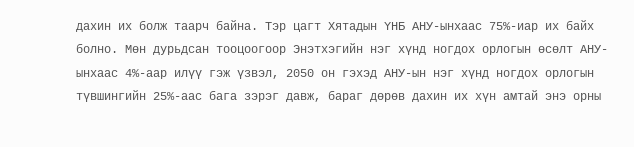дахин их болж таарч байна. Тэр цагт Хятадын YНБ АНУ-ынхаас 75%-иар их байх болно. Мөн дурьдсан тооцоогоор Энэтхэгийн нэг хүнд ногдох орлогын өсөлт АНУ-ынхаас 4%-аар илүү гэж үзвэл, 2050 он гэхэд АНУ-ын нэг хүнд ногдох орлогын түвшингийн 25%-аас бага зэрэг давж, бараг дөрөв дахин их хүн амтай энэ орны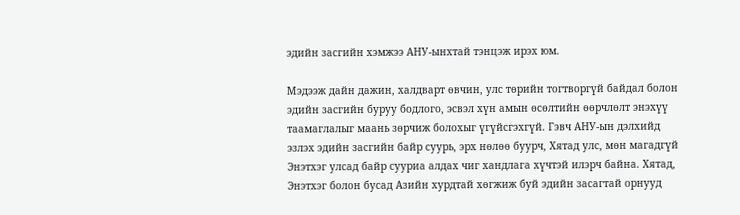эдийн засгийн хэмжээ АНУ-ынхтай тэнцэж ирэх юм.

Мэдээж дайн дажин, халдварт өвчин, улс төрийн тогтворгүй байдал болон эдийн засгийн буруу бодлого, эсвэл хүн амын өсөлтийн өөрчлөлт энэхүү таамаглалыг маань зөрчиж болохыг үгүйсгэхгүй. Гэвч АНУ-ын дэлхийд эзлэх эдийн засгийн байр суурь, эрх нөлөө буурч, Хятад улс, мөн магадгүй Энэтхэг улсад байр сууриа алдах чиг хандлага хүчтэй илэрч байна. Хятад, Энэтхэг болон бусад Азийн хурдтай хөгжиж буй эдийн засагтай орнууд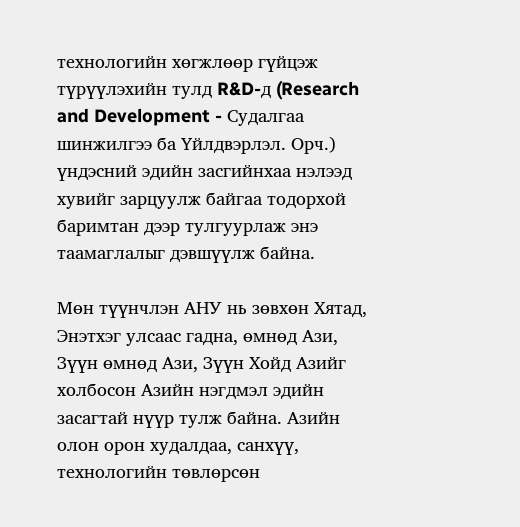технологийн хөгжлөөр гүйцэж түрүүлэхийн тулд R&D-д (Research and Development - Судалгаа шинжилгээ ба Yйлдвэрлэл. Орч.) үндэсний эдийн засгийнхаа нэлээд хувийг зарцуулж байгаа тодорхой баримтан дээр тулгуурлаж энэ таамаглалыг дэвшүүлж байна.

Мөн түүнчлэн АНУ нь зөвхөн Хятад, Энэтхэг улсаас гадна, өмнөд Ази, Зүүн өмнөд Ази, Зүүн Хойд Азийг холбосон Азийн нэгдмэл эдийн засагтай нүүр тулж байна. Азийн олон орон худалдаа, санхүү, технологийн төвлөрсөн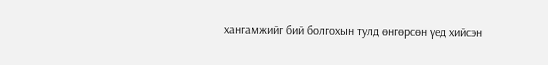хангамжийг бий болгохын тулд өнгөрсөн үед хийсэн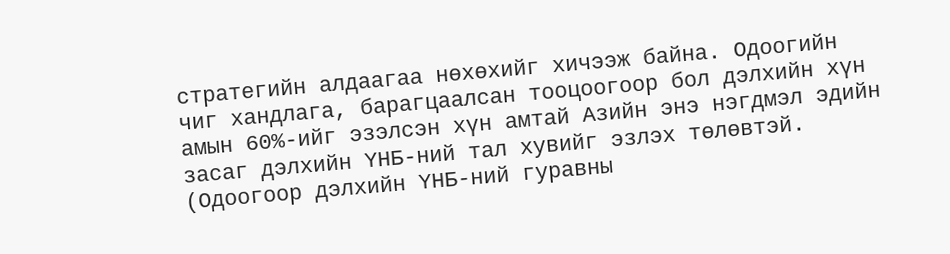стратегийн алдаагаа нөхөхийг хичээж байна. Одоогийн чиг хандлага, барагцаалсан тооцоогоор бол дэлхийн хүн амын 60%-ийг эзэлсэн хүн амтай Азийн энэ нэгдмэл эдийн засаг дэлхийн YНБ-ний тал хувийг эзлэх төлөвтэй. (Одоогоор дэлхийн YНБ-ний гуравны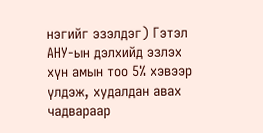нэгийг эзэлдэг) Гэтэл АНУ-ын дэлхийд эзлэх хүн амын тоо 5% хэвээр үлдэж, худалдан авах чадвараар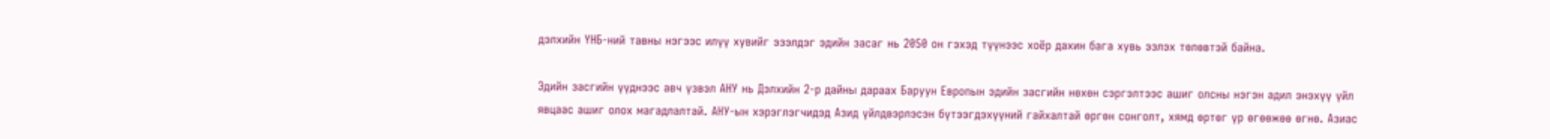дэлхийн YНБ-ний тавны нэгээс илүү хувийг эзэлдэг эдийн засаг нь 2050 он гэхэд түүнээс хоёр дахин бага хувь эзлэх төлөвтэй байна.

Эдийн засгийн үүднээс авч үзвэл АНУ нь Дэлхийн 2-р дайны дараах Баруун Еврoпын эдийн засгийн нөхөн сэргэлтээс ашиг олсны нэгэн адил энэхүү үйл явцаас ашиг олох магадлалтай. АНУ-ын хэрэглэгчидэд Азид үйлдвэрлэсэн бүтээгдэхүүний гайхалтай өргөн сонголт, хямд өртөг үр өгөөжөө өгнө. Азиас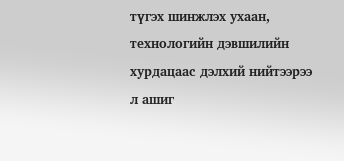түгэх шинжлэх ухаан, технoлoгийн дэвшилийн хурдацаас дэлхий нийтээрээ л ашиг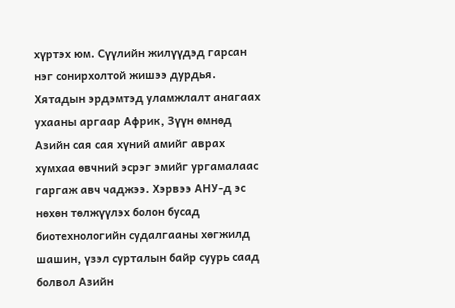хүртэх юм. Сүүлийн жилүүдэд гарсан нэг сонирхолтой жишээ дурдья. Хятадын эрдэмтэд уламжлалт анагаах ухааны аргаар Африк, Зүүн өмнөд Азийн сая сая хүний амийг аврах хумхаа өвчний эсрэг эмийг ургамалаас гаргаж авч чаджээ. Хэрвээ АНУ-д эс нөхөн төлжүүлэх болон бусад биотехнoлoгийн судалгааны хөгжилд шашин, үзэл сурталын байр суурь саад болвол Азийн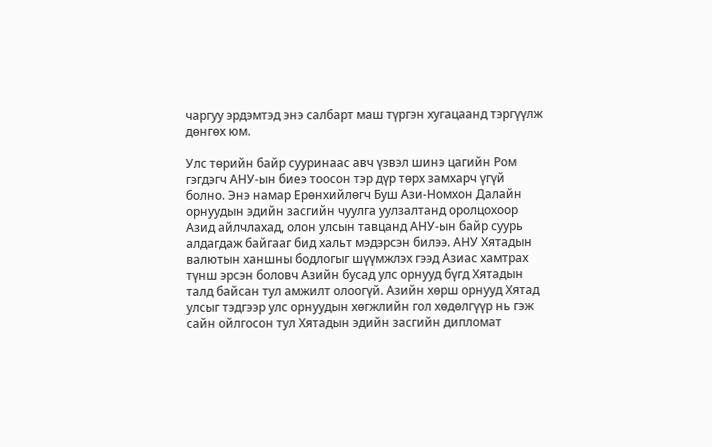чаргуу эрдэмтэд энэ салбарт маш түргэн хугацаанд тэргүүлж дөнгөх юм.

Улс төрийн байр сууринаас авч үзвэл шинэ цагийн Ром гэгдэгч АНУ-ын биеэ тоосон тэр дүр төрх замхарч үгүй болно. Энэ намар Ерөнхийлөгч Буш Ази-Номхон Далайн орнуудын эдийн засгийн чуулга уулзалтанд оролцохоор Азид айлчлахад, олон улсын тавцанд АНУ-ын байр суурь алдагдаж байгааг бид хальт мэдэрсэн билээ. АНУ Хятадын валютын ханшны бодлогыг шүүмжлэх гээд Азиас хамтрах түнш эрсэн боловч Азийн бусад улс орнууд бүгд Хятадын талд байсан тул амжилт олоогүй. Азийн хөрш орнууд Хятад улсыг тэдгээр улс орнуудын хөгжлийн гол хөдөлгүүр нь гэж сайн ойлгосон тул Хятадын эдийн засгийн дипломат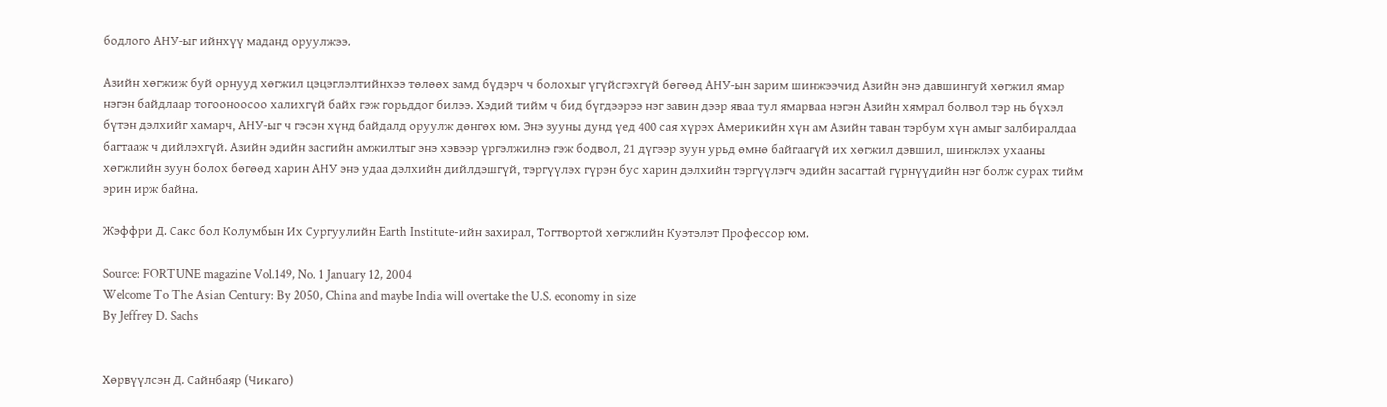бодлого АНУ-ыг ийнхүү маданд оруулжээ.

Азийн хөгжиж буй орнууд хөгжил цэцэглэлтийнхээ төлөөх замд бүдэрч ч болохыг үгүйсгэхгүй бөгөөд AНУ-ын зарим шинжээчид Азийн энэ давшингуй хөгжил ямар нэгэн байдлаар тогооноосоо халихгүй байх гэж горьддог билээ. Хэдий тийм ч бид бүгдээрээ нэг завин дээр яваа тул ямарваа нэгэн Азийн хямрал болвол тэр нь бүхэл бүтэн дэлхийг хамарч, АНУ-ыг ч гэсэн хүнд байдалд оруулж дөнгөх юм. Энэ зууны дунд үед 400 сая хүрэх Америкийн хүн ам Азийн таван тэрбум хүн амыг залбиралдаа багтааж ч дийлэхгүй. Азийн эдийн засгийн амжилтыг энэ хэвээр үргэлжилнэ гэж бодвол, 21 дүгээр зуун урьд өмнө байгаагүй их хөгжил дэвшил, шинжлэх ухааны хөгжлийн зуун болох бөгөөд харин АНУ энэ удаа дэлхийн дийлдэшгүй, тэргүүлэх гүрэн бус харин дэлхийн тэргүүлэгч эдийн засагтай гүрнүүдийн нэг болж сурах тийм эрин ирж байна.

Жэффри Д. Сакс бол Колумбын Их Сургуулийн Earth Institute-ийн захирал, Тогтвортой хөгжлийн Куэтэлэт Профeссoр юм.

Source: FORTUNE magazine Vol.149, No. 1 January 12, 2004
Welcome To The Asian Century: By 2050, China and maybe India will overtake the U.S. economy in size
By Jeffrey D. Sachs


Хөрвүүлсэн Д. Сайнбаяр (Чикаго)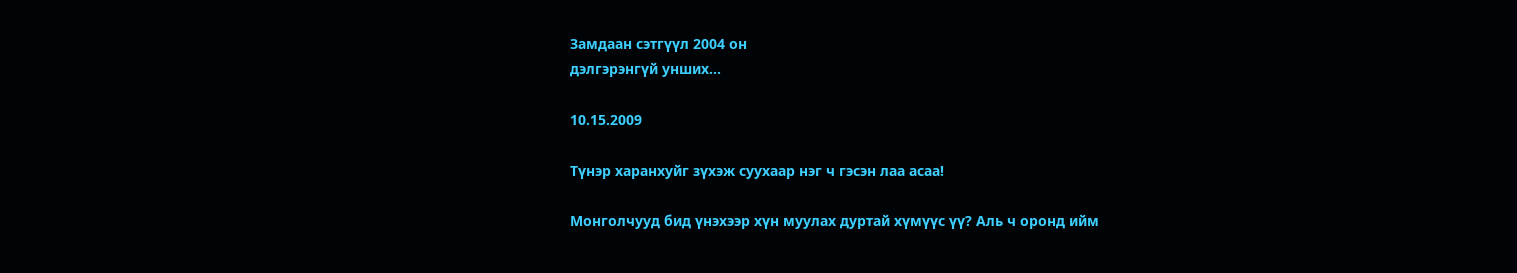Замдаан сэтгүүл 2004 он
дэлгэрэнгүй унших...

10.15.2009

Түнэр харанхуйг зүхэж суухаар нэг ч гэсэн лаа асаа!

Монголчууд бид үнэхээр хүн муулах дуртай хүмүүс үү? Аль ч оронд ийм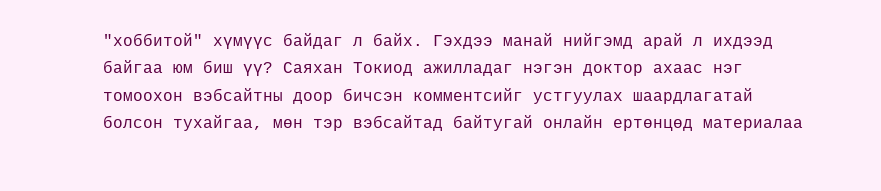"хоббитой" хүмүүс байдаг л байх. Гэхдээ манай нийгэмд арай л ихдээд байгаа юм биш үү? Саяхан Токиод ажилладаг нэгэн доктор ахаас нэг томоохон вэбсайтны доор бичсэн комментсийг устгуулах шаардлагатай болсон тухайгаа, мөн тэр вэбсайтад байтугай онлайн ертөнцөд материалаа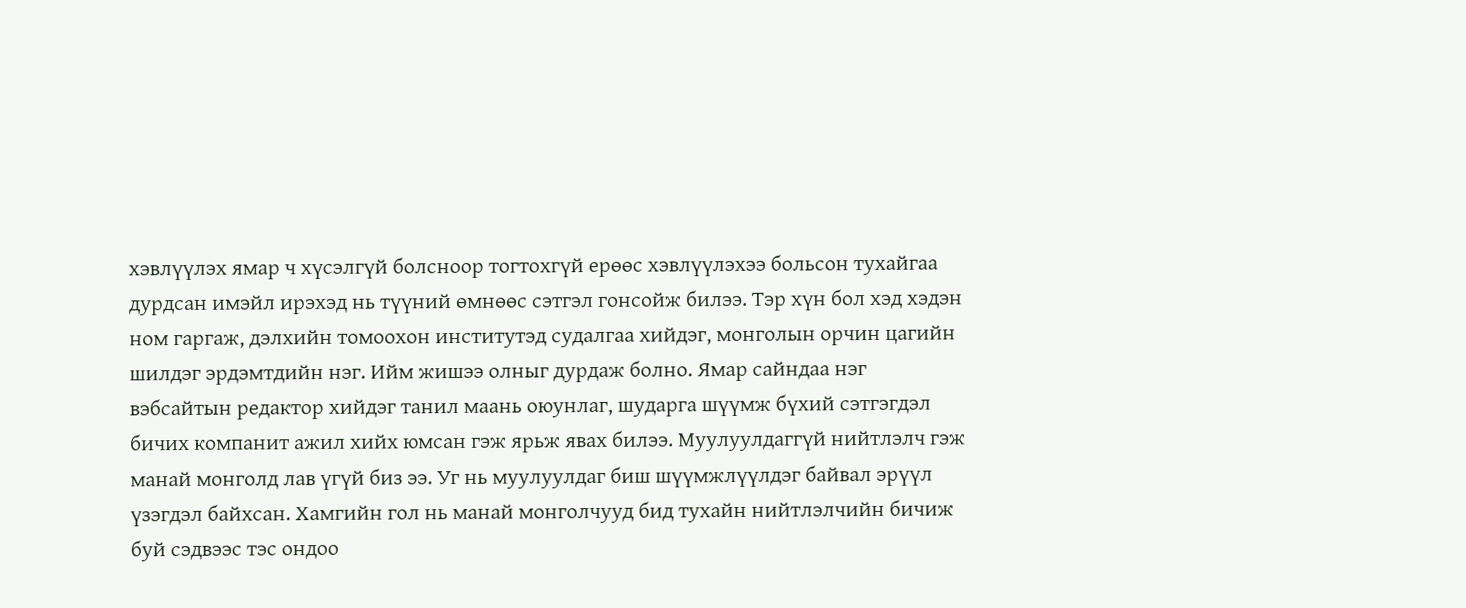хэвлүүлэх ямар ч хүсэлгүй болсноор тогтохгүй ерөөс хэвлүүлэхээ больсон тухайгаа дурдсан имэйл ирэхэд нь түүний өмнөөс сэтгэл гонсойж билээ. Тэр хүн бол хэд хэдэн ном гаргаж, дэлхийн томоохон институтэд судалгаа хийдэг, монголын орчин цагийн шилдэг эрдэмтдийн нэг. Ийм жишээ олныг дурдаж болно. Ямар сайндаа нэг вэбсайтын редактор хийдэг танил маань оюунлаг, шударга шүүмж бүхий сэтгэгдэл бичих компанит ажил хийх юмсан гэж ярьж яваx билээ. Муулуулдаггүй нийтлэлч гэж манай монголд лав үгүй биз ээ. Уг нь муулуулдаг биш шүүмжлүүлдэг байвал эрүүл үзэгдэл байхсан. Хамгийн гол нь манай монголчууд бид тухайн нийтлэлчийн бичиж буй сэдвээс тэс ондоо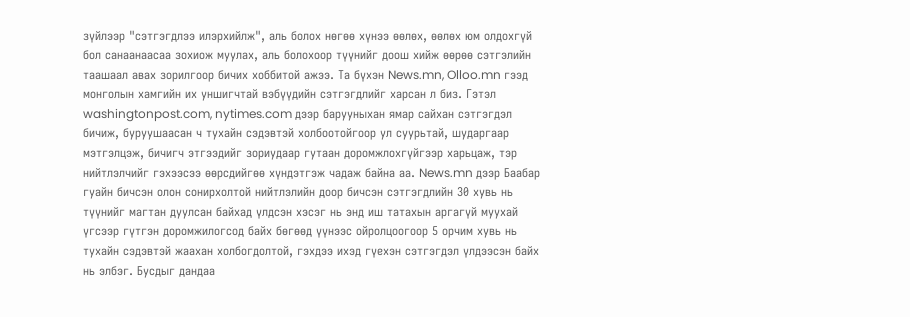зүйлээр "сэтгэгдлээ илэрхийлж", аль болох нөгөө хүнээ өөлөх, өөлөх юм олдохгүй бол санаанаасaa зохиож муулах, аль болохоор түүнийг доош хийж өөрөө сэтгэлийн таашаал авах зорилгоор бичих хоббитой ажээ. Та бүхэн News.mn, Olloo.mn гээд монголын хамгийн их уншигчтай вэбүүдийн сэтгэгдлийг харсан л биз. Гэтэл washingtonpost.com, nytimes.com дээр барууныхан ямар сайхан сэтгэгдэл бичиж, буруушаасан ч тухайн сэдэвтэй холбоотойгоор ул суурьтай, шударгаар мэтгэлцэж, бичигч этгээдийг зориудаар гутаан доромжлохгүйгээр харьцаж, тэр нийтлэлчийг гэхээсээ өөрсдийгөө хүндэтгэж чадаж байна аа. News.mn дээр Баабар гуайн бичсэн олон сонирхолтой нийтлэлийн доор бичсэн сэтгэгдлийн 30 хувь нь түүнийг магтан дуулсан байхад үлдсэн хэсэг нь энд иш татахын аргагүй муухай үгсээр гүтгэн доромжилогсод байх бөгөөд үүнээс ойролцоогоор 5 орчим хувь нь тухайн сэдэвтэй жаахан холбогдолтой, гэхдээ ихэд гүехэн сэтгэгдэл үлдээсэн байх нь элбэг. Бусдыг дандаа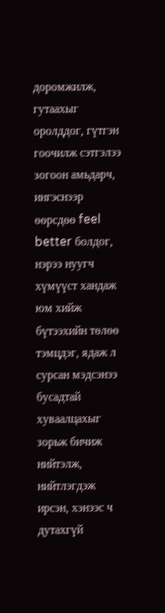доромжилж, гутаахыг оролддог, гүтгэн гоочилж сэтгэлээ зогоон амьдарч, ингэснээр өөрсдөө feel better болдог, нэрээ нуугч хүмүүст хандаж юм хийж бүтээхийн төлөө тэмцдэг, ядаж л сурсан мэдсэнээ бусадтай хуваалцахыг зорьж бичиж нийтэлж, нийтлэгдэж ирсэн, хэнээс ч дутахгүй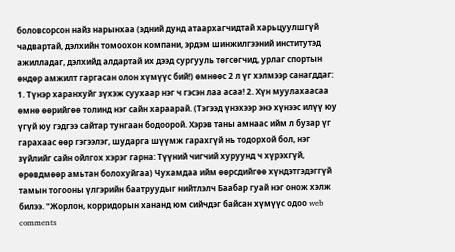боловсорсон найз нарынхаа (эдний дунд атаархагчидтай харьцуулшгүй чадвартай, дэлхийн томоохон компани, эрдэм шинжилгээний институтэд ажилладаг, дэлхийд алдартай их дээд сургууль төгсөгчид, урлаг спортын өндөр амжилт гаргасан олон хүмүүс бий!) өмнөөс 2 л үг хэлмээр санагддаг: 1. Түнэр харанхуйг зүхэж суухаар нэг ч гэсэн лаа асаа! 2. Хүн муулахаасаа өмнө өөрийгөө толинд нэг сайн хараарай. (Тэгээд үнэхээр энэ хүнээс илүү юу үгүй юу гэдгээ сайтар тунгаан бодоорой. Хэрэв таны амнаас ийм л бузар үг гарахаас өөр гэгээлэг, шударга шүүмж гарахгүй нь тодорхой бол, нэг зүйлийг сайн ойлгох хэрэг гарна: Түүний чигчий хуруунд ч хүрэхгүй, өрөвдмөөр амьтан болохуйгаа) Чухамдаа ийм өөрсдийгөө хүндэтгэдэггүй тамын тогооны үлгэрийн баатруудыг нийтлэлч Баабар гуай нэг онож хэлж билээ. "Жорлон, корридорын хананд юм сийчдэг байсан хүмүүс одоо web comments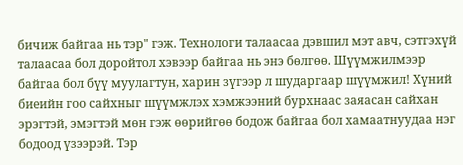бичиж байгаа нь тэр" гэж. Технологи талаасаа дэвшил мэт авч, сэтгэхүй талаасаа бол доройтол хэвээр байгаа нь энэ бөлгөө. Шүүмжилмээр байгаа бол бүү муулагтун, харин зүгээр л шударгаар шүүмжил! Хүний биеийн гоо сайхныг шүүмжлэх хэмжээний бурхнаас заяасан сайхан эрэгтэй, эмэгтэй мөн гэж өөрийгөө бодож байгаа бол хамаатнуудаа нэг бодоод үзээрэй. Тэр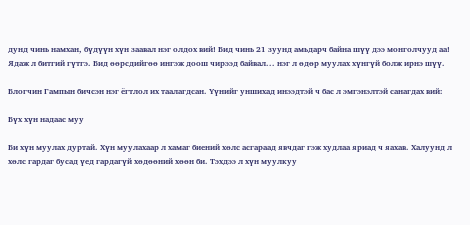дунд чинь намхан, бүдүүн хүн заавал нэг олдох вий! Бид чинь 21 зуунд амьдарч байна шүү дээ монголчууд аа! Ядаж л битгий гүтгэ. Бид өөрсдийгөө ингэж доош чирээд байвал... нэг л өдөр муулах хүнгүй болж ирнэ шүү.

Блогчин Гампын бичсэн нэг ёгтлол их таалагдсан. Үүнийг уншихад инээдтэй ч бас л эмгэнэлтэй санагдaх вий:

Бүх хүн надаас муу

Би хүн муулах дуртай. Хүн муулахаар л хамаг биений хөлс асгараад явчдаг гэж худлаа яриад ч яахав. Халуунд л хөлс гардаг бусад үед гардагүй хөдөөний хөөн би. Тэхдээ л хүн муулкуу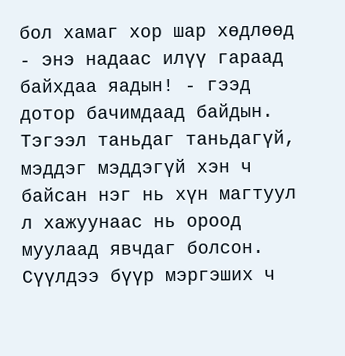бол хамаг хор шар хөдлөөд - энэ надаас илүү гараад байхдаа яадын! - гээд дотор бачимдаад байдын. Тэгээл таньдаг таньдагүй, мэддэг мэддэгүй хэн ч байсан нэг нь хүн магтуул л хажуунаас нь ороод муулаад явчдаг болсон. Сүүлдээ бүүр мэргэших ч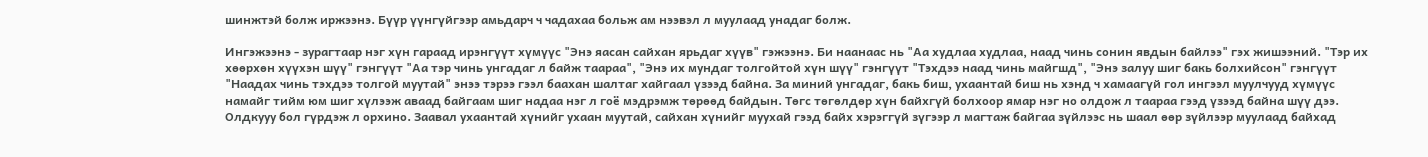шинжтэй болж иржээнэ. Бүүр үүнгүйгээр амьдарч ч чадахаа больж ам нээвэл л муулаад унадаг болж.

Ингэжээнэ - зурагтаар нэг хүн гараад ирэнгүүт хүмүүс "Энэ яасан сайхан ярьдаг хүүв" гэжээнэ. Би наанаас нь "Аа худлаа худлаа, наад чинь сонин явдын байлээ" гэх жишээний. "Тэр их хөөрхөн хүүхэн шүү" гэнгүүт "Аа тэр чинь унгадаг л байж таараа", "Энэ их мундаг толгойтой хүн шүү" гэнгүүт "Тэхдээ наад чинь майгшд", "Энэ залуу шиг бакь болхийсон" гэнгүүт "Наадах чинь тэхдээ толгой муутай" энээ тэрээ гээл баахан шалтаг хайгаал үзээд байна. За миний унгадаг, бакь биш, ухаантай биш нь хэнд ч хамаагүй гол ингээл муулчууд хүмүүс намайг тийм юм шиг хүлээж аваад байгаам шиг надаа нэг л гоё мэдрэмж төрөөд байдын. Төгс төгөлдөр хүн байхгүй болхоор ямар нэг но олдож л таараа гээд үзээд байна шүү дээ. Олдкууу бол гүрдэж л орхино. Заавал ухаантай хүнийг ухаан муутай, сайхан хүнийг муухай гээд байх хэрэггүй зүгээр л магтаж байгаа зүйлээс нь шаал өөр зүйлээр муулаад байхад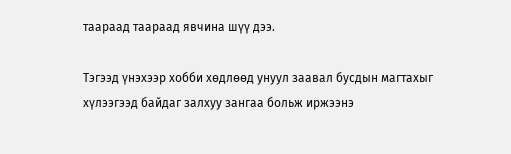таараад таараад явчина шүү дээ.

Тэгээд үнэхээр хобби хөдлөөд унуул заавал бусдын магтахыг хүлээгээд байдаг залхуу зангаа больж иржээнэ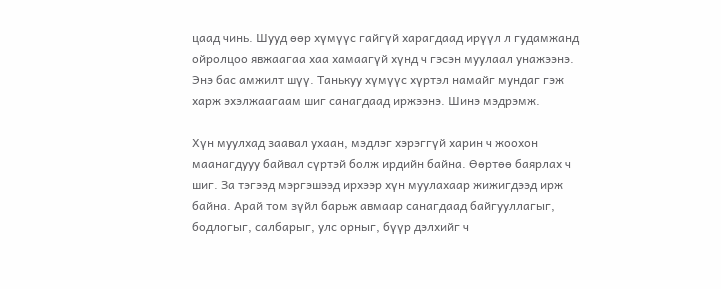цаад чинь. Шууд өөр хүмүүс гайгүй харагдаад ирүүл л гудамжанд ойролцоо явжаагаа хаа хамаагүй хүнд ч гэсэн муулаал унажээнэ. Энэ бас амжилт шүү. Танькуу хүмүүс хүртэл намайг мундаг гэж харж эхэлжаагаам шиг санагдаад иржээнэ. Шинэ мэдрэмж.

Хүн муулхад заавал ухаан, мэдлэг хэрэггүй харин ч жоохон маанагдууу байвал сүртэй болж ирдийн байна. Өөртөө баярлах ч шиг. За тэгээд мэргэшээд ирхээр хүн муулахаар жижигдээд ирж байна. Арай том зүйл барьж авмаар санагдаад байгууллагыг, бодлогыг, салбарыг, улс орныг, бүүр дэлхийг ч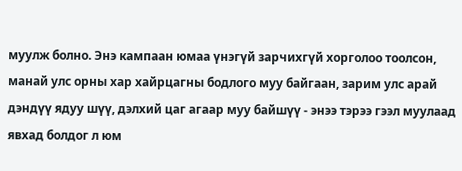муулж болно. Энэ кампаан юмаа үнэгүй зарчихгүй хорголоо тоолсон, манай улс орны хар хайрцагны бодлого муу байгаан, зарим улс арай дэндүү ядуу шүү, дэлхий цаг агаар муу байшүү - энээ тэрээ гээл муулаад явхад болдог л юм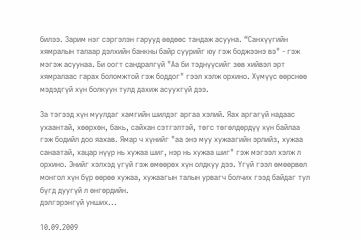билээ. Зарим нэг сэргэлэн гарууд өөдөөс тандаж асууна. “Санхүүгийн хямралын талаар дэлхийн банкны байр суурийг юу гэж боджээнэ вэ" - гэж мэгэж асуунаа. Би оогт сандралгүй "Аа би тэднүүсийг зөв хийвэл эрт хямралаас гарах боломжтой гэж боддог" гээл хэлж орхино. Хүмүүс өөрснөө мэдэдгүй хүн болкуун тулд дахиж асуухгүй дээ.

За тэгээд хүн муулдаг хамгийн шилдэг аргаа хэлий. Яах аргагүй надаас ухаантай, хөөрхөн, бакь, сайхан сэтгэлтэй, төгс төгөлдөрдүү хүн байлаа гэж бодийл доо яахав. Ямар ч хүнийг "аа энэ муу хужаагийн эрлийз, хужаа санаатай, хацар нүүр нь хужаа шиг, нэр нь хужаа шиг" гэж мэгээл хэлж л орхино. Энийг хэлхэд үгүй гэж өмөөрөх хүн олдкуу дээ. Үгүй гээл өмөөрвөл монгол хүн бүр өөрөө хужаа, хужаагын талын урвагч болчих гээд байдаг тул бүгд дуугүй л өнгөрдийн.
дэлгэрэнгүй унших...

10.09.2009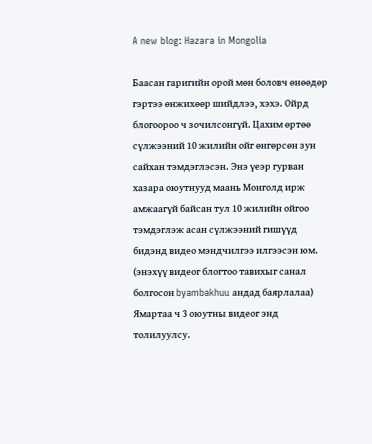A new blog: Hazara in Mongolia

Баасан гаригийн орой мөн боловч өнөөдөр гэртээ өнжихөөр шийдлээ, хэхэ. Ойрд блогоороо ч зочилсонгүй. Цахим өртөө сүлжээний 10 жилийн ойг өнгөрсөн зун сайхан тэмдэглэсэн. Энэ үеэр гурван хазара оюутнууд маань Монголд ирж амжаагүй байсан тул 10 жилийн ойгоо тэмдэглэж асан сүлжээний гишүүд бидэнд видео мэндчилгээ илгээсэн юм. (энэхүү видеог блогтоо тавихыг санал болгосон byambakhuu андад баярлалаа) Ямартаа ч 3 оюутны видеог энд толилуулсу.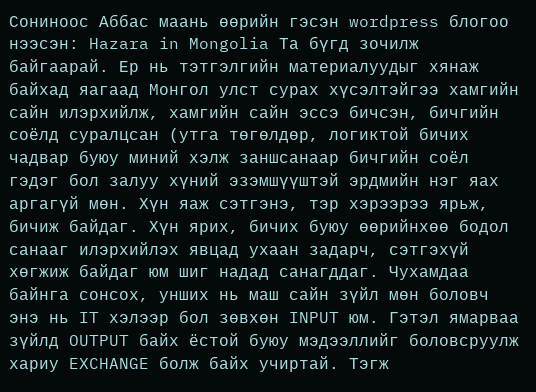Сониноос Аббас маань өөрийн гэсэн wordpress блогоо нээсэн: Hazara in Mongolia Та бүгд зочилж байгаарай. Ер нь тэтгэлгийн материалуудыг хянаж байхад яагаад Монгол улст сурах хүсэлтэйгээ хамгийн сайн илэрхийлж, хамгийн сайн эссэ бичсэн, бичгийн соёлд суралцсан (утга төгөлдөр, логиктой бичих чадвар буюу миний хэлж заншсанаар бичгийн соёл  гэдэг бол залуу хүний эзэмшүүштэй эрдмийн нэг яах аргагүй мөн. Хүн яаж сэтгэнэ, тэр хэрээрээ ярьж, бичиж байдаг. Хүн ярих, бичих буюу өөрийнхөө бодол санааг илэрхийлэх явцад ухаан задарч, сэтгэхүй хөгжиж байдаг юм шиг надад санагддаг. Чухамдаа байнга сонсох, унших нь маш сайн зүйл мөн боловч энэ нь IT хэлээр бол зөвхөн INPUT юм. Гэтэл ямарваа зүйлд OUTPUT байх ёстой буюу мэдээллийг боловсруулж хариу EXCHANGE болж байх учиртай. Тэгж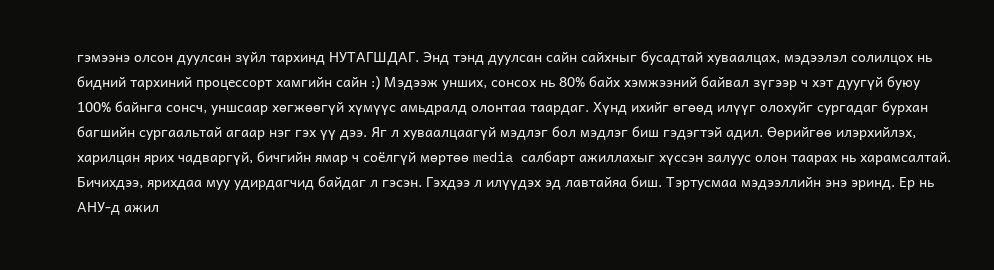гэмээнэ олсон дуулсан зүйл тархинд НУТАГШДАГ. Энд тэнд дуулсан сайн сайхныг бусадтай хуваалцах, мэдээлэл солилцох нь бидний тархиний процессорт хамгийн сайн :) Мэдээж унших, сонсох нь 80% байх хэмжээний байвал зүгээр ч хэт дуугүй буюу 100% байнга сонсч, уншсаар хөгжөөгүй хүмүүс амьдралд олонтаа таардаг. Хүнд ихийг өгөөд илүүг олохуйг сургадаг бурхан багшийн сургаальтай агаар нэг гэх үү дээ. Яг л хуваалцаагүй мэдлэг бол мэдлэг биш гэдэгтэй адил. Өөрийгөө илэрхийлэх, харилцан ярих чадваргүй, бичгийн ямар ч соёлгүй мөртөө media салбарт ажиллахыг хүссэн залуус олон таарах нь харамсалтай. Бичихдээ, ярихдаа муу удирдагчид байдаг л гэсэн. Гэхдээ л илүүдэх эд лавтайяа биш. Тэртусмаа мэдээллийн энэ эринд. Ер нь АНУ-д ажил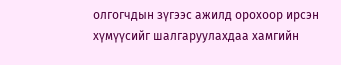олгогчдын зүгээс ажилд орохоор ирсэн хүмүүсийг шалгаруулахдаа хамгийн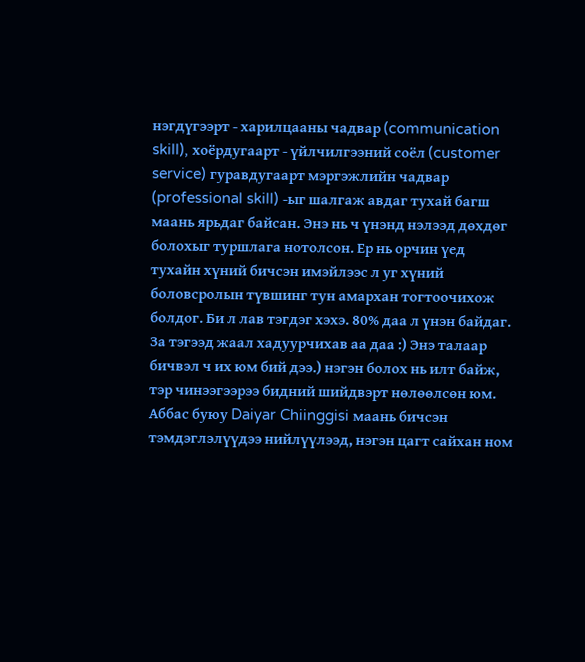нэгдүгээрт - харилцааны чадвар (communication skill), хоёрдугаарт - үйлчилгээний соёл (customer service) гуравдугаарт мэргэжлийн чадвар (professional skill) -ыг шалгаж авдаг тухай багш маань ярьдаг байсан. Энэ нь ч үнэнд нэлээд дөхдөг болохыг туршлага нотолсон. Ер нь орчин үед тухайн хүний бичсэн имэйлээс л уг хүний боловсролын түвшинг тун амархан тогтоочихож болдог. Би л лав тэгдэг хэхэ. 80% даа л үнэн байдаг. За тэгээд жаал хадуурчихав аа даа :) Энэ талаар бичвэл ч их юм бий дээ.) нэгэн болох нь илт байж, тэр чинээгээрээ бидний шийдвэрт нөлөөлсөн юм. Аббас буюу Daiyar Chiinggisi маань бичсэн тэмдэглэлүүдээ нийлүүлээд, нэгэн цагт сайхан ном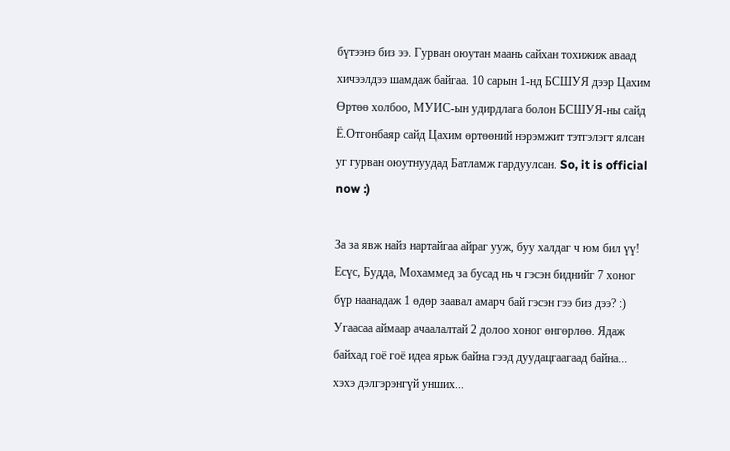бүтээнэ биз ээ. Гурван оюутан маань сайхан тохижиж аваад хичээлдээ шамдаж байгаа. 10 сарын 1-нд БСШУЯ дээр Цахим Өртөө холбоо, МУИС-ын удирдлага болон БСШУЯ-ны сайд Ё.Отгонбаяр сайд Цахим өртөөний нэрэмжит тэтгэлэгт ялсан уг гурван оюутнуудад Батламж гардуулсан. So, it is official now :)

За за явж найз нартайгаа айраг ууж, буу халдаг ч юм бил үү! Есүс, Будда, Мохаммед за бусад нь ч гэсэн биднийг 7 хоног бүр наанадаж 1 өдөр заавал амарч бай гэсэн гээ биз дээ? :) Угаасаа аймаар ачаалалтай 2 долоо хоног өнгөрлөө. Ядаж байхад гоё гоё идеа ярьж байна гээд дуудацгаагаад байна... хэхэ дэлгэрэнгүй унших...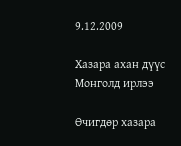9.12.2009

Хазара ахан дүүс Монголд ирлээ

Өчигдөр хазара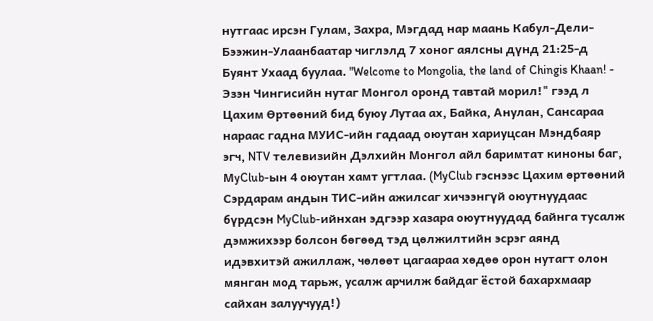нутгаас ирсэн Гулам, Захра, Мэгдад нар маань Кабул-Дели-Бээжин-Улаанбаатар чиглэлд 7 хоног аялсны дүнд 21:25-д Буянт Ухаад буулаа. "Welcome to Mongolia, the land of Chingis Khaan! - Эзэн Чингисийн нутаг Монгол оронд тавтай морил!" гээд л Цахим Өртөөний бид буюу Лутаа ах, Байка, Анулан, Сансараа нараас гадна МУИС-ийн гадаад оюутан хариуцсан Мэндбаяр эгч, NTV телевизийн Дэлхийн Монгол айл баримтат киноны баг, МyClub-ын 4 оюутан хамт угтлаа. (MyClub гэснээс Цахим өртөөний Сэрдарам андын ТИС-ийн ажилсаг хичээнгүй оюутнуудаас бүрдсэн MyClub-ийнхан эдгээр хазара оюутнуудад байнга тусалж дэмжихээр болсон бөгөөд тэд цөлжилтийн эсрэг аянд идэвхитэй ажиллаж, чөлөөт цагаараа хөдөө орон нутагт олон мянган мод тарьж, усалж арчилж байдаг ёстой бахархмаар сайхан залуучууд!)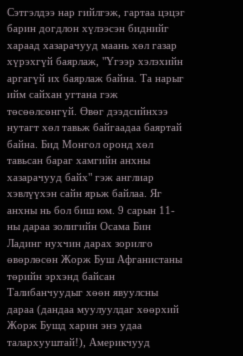Сэтгэлдээ нар гийлгэж, гартаа цэцэг барин догдлон хүлээсэн биднийг хараад хазарачууд маань хөл газар хүрэхгүй баярлаж, "Үгээр хэлэхийн аргагүй их баярлаж байна. Та нарыг ийм сайхан угтана гэж төсөөлсөнгүй. Өвөг дээдсийнхээ нутагт хөл тавьж байгаадаа баяртай байна. Бид Монгол оронд хөл тавьсан бараг хамгийн анхны хазарачууд байх" гэж англиар хэвлүүхэн сайн ярьж байлаа. Яг анхны нь бол биш юм. 9 сарын 11-ны дараа золигийн Осама Бин Ладинг нухчин дарах зорилго өвөрлөсөн Жорж Буш Афганистаны төрийн эрхэнд байсан Талибанчуудыг хөөн явуулсны дараа (дандаа муулуулдаг хөөрхий Жорж Бушд харин энэ удаа талархууштай!), Америкчууд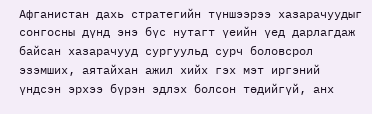Афганистан дахь стратегийн түншээрээ хазарачуудыг сонгосны дүнд энэ бүс нутагт үеийн үед дарлагдаж байсан хазарачууд сургуульд сурч боловсрол эзэмших, аятайхан ажил хийх гэх мэт иргэний үндсэн эрхээ бүрэн эдлэх болсон төдийгүй, анх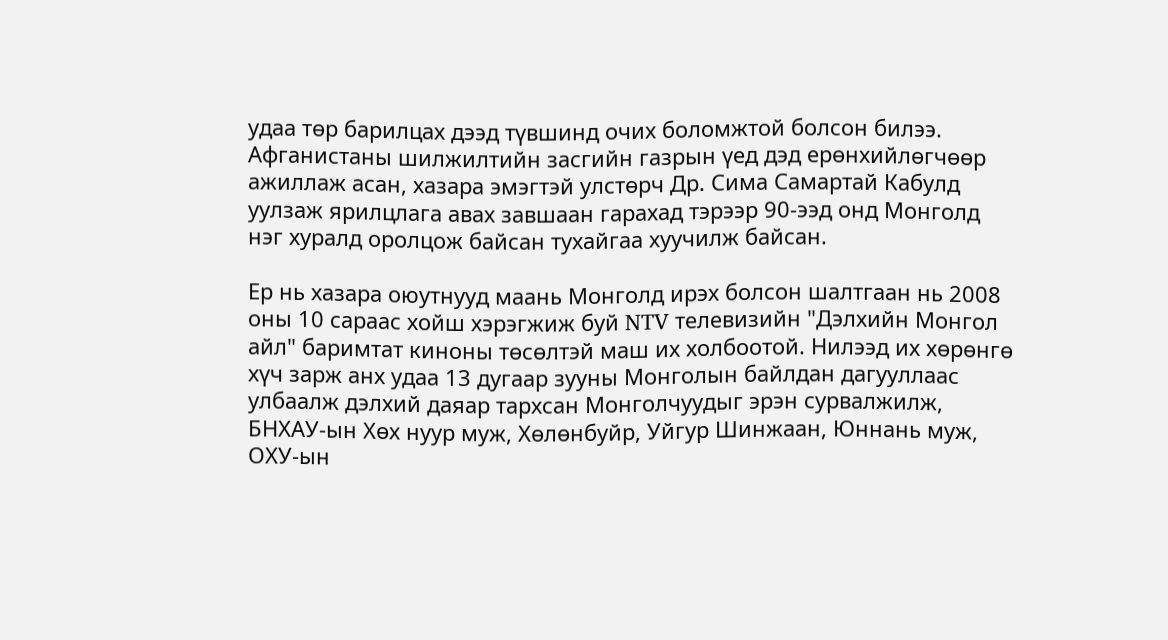удаа төр барилцах дээд түвшинд очих боломжтой болсон билээ. Афганистаны шилжилтийн засгийн газрын үед дэд ерөнхийлөгчөөр ажиллаж асан, хазара эмэгтэй улстөрч Др. Сима Самартай Кабулд уулзаж ярилцлага авах завшаан гарахад тэрээр 90-ээд онд Монголд нэг хуралд оролцож байсан тухайгаа хуучилж байсан.

Ер нь хазара оюутнууд маань Монголд ирэх болсон шалтгаан нь 2008 оны 10 сараас хойш хэрэгжиж буй NTV телевизийн "Дэлхийн Монгол айл" баримтат киноны төсөлтэй маш их холбоотой. Нилээд их хөрөнгө хүч зарж анх удаа 13 дугаар зууны Монголын байлдан дагууллаас улбаалж дэлхий даяар тархсан Монголчуудыг эрэн сурвалжилж, БНХАУ-ын Хөх нуур муж, Хөлөнбуйр, Уйгур Шинжаан, Юннань муж, ОХУ-ын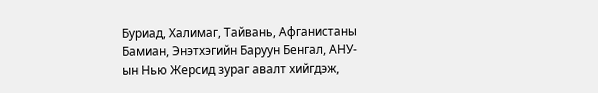Буриад, Халимаг, Тайвань, Афганистаны Бамиан, Энэтхэгийн Баруун Бенгал, АНУ-ын Нью Жерсид зураг авалт хийгдэж,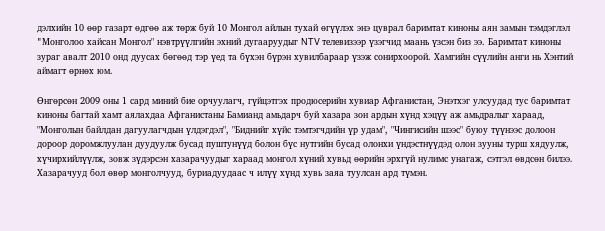дэлхийн 10 өөр газарт өдгөө аж төрж буй 10 Монгол айлын тухай өгүүлэх энэ цуврал баримтат киноны аян замын тэмдэглэл "Moнголоо хайсан Монгол" нэвтрүүлгийн эхний дугааруудыг NTV телевизээр үзэгчид маань үзсэн биз ээ. Баримтат киноны зураг авалт 2010 онд дуусах бөгөөд тэр үед та бүхэн бүрэн хувилбараар үзэж сонирхоорой. Хамгийн сүүлийн анги нь Хэнтий аймагт өрнөх юм.

Өнгөрсөн 2009 оны 1 сард миний бие орчуулагч, гүйцэтгэх продюсерийн хувиар Афганистан, Энэтхэг улсуудад тус баримтат киноны багтай хамт аялахдаа Афганистаны Бамианд амьдарч буй хазара зон ардын хүнд хэцүү аж амьдралыг хараад, "Монголын байлдан дагуулагчдын үлдэгдэл", "Биднийг хүйс тэмтэгчдийн үр удам", "Чингисийн шээс" буюу түүнээс долоон дороор доромжлуулан дуудуулж бусад пуштунүүд болон бүс нутгийн бусад олонхи үндэстнүүдэд олон зууны турш хядуулж, хүчирхийлүүлж, зовж зүдэрсэн хазарачуудыг хараад монгол хүний хувьд өөрийн эрхгүй нулимс унагаж, сэтгэл өвдсөн билээ. Хазарачууд бол өвөр монголчууд, буриадуудаас ч илүү хүнд хувь заяа туулсан ард түмэн.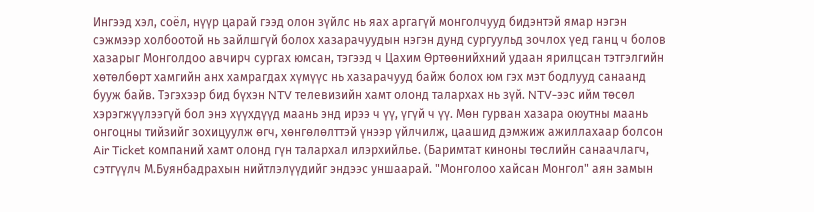Ингээд хэл, соёл, нүүр царай гээд олон зүйлс нь яах аргагүй монголчууд бидэнтэй ямар нэгэн сэжмээр холбоотой нь зайлшгүй болох хазарачуудын нэгэн дунд сургуульд зочлох үед ганц ч болов хазарыг Монголдоо авчирч сургах юмсан, тэгээд ч Цахим Өртөөнийхний удаан ярилцсан тэтгэлгийн хөтөлбөрт хамгийн анх хамрагдах хүмүүс нь хазарачууд байж болох юм гэх мэт бодлууд санаанд бууж байв. Тэгэхээр бид бүхэн NTV телевизийн хамт олонд талархах нь зүй. NTV-ээс ийм төсөл хэрэгжүүлээгүй бол энэ хүүхдүүд маань энд ирээ ч үү, үгүй ч үү. Mөн гурван хазара оюутны маань онгоцны тийзийг зохицуулж өгч, хөнгөлөлттэй үнээр үйлчилж, цаашид дэмжиж ажиллахаар болсон Air Ticket компаний хамт олонд гүн талархал илэрхийлье. (Баримтат киноны төслийн санаачлагч, сэтгүүлч М.Буянбадрахын нийтлэлүүдийг эндээс уншаарай. "Монголоо хайсан Монгол" аян замын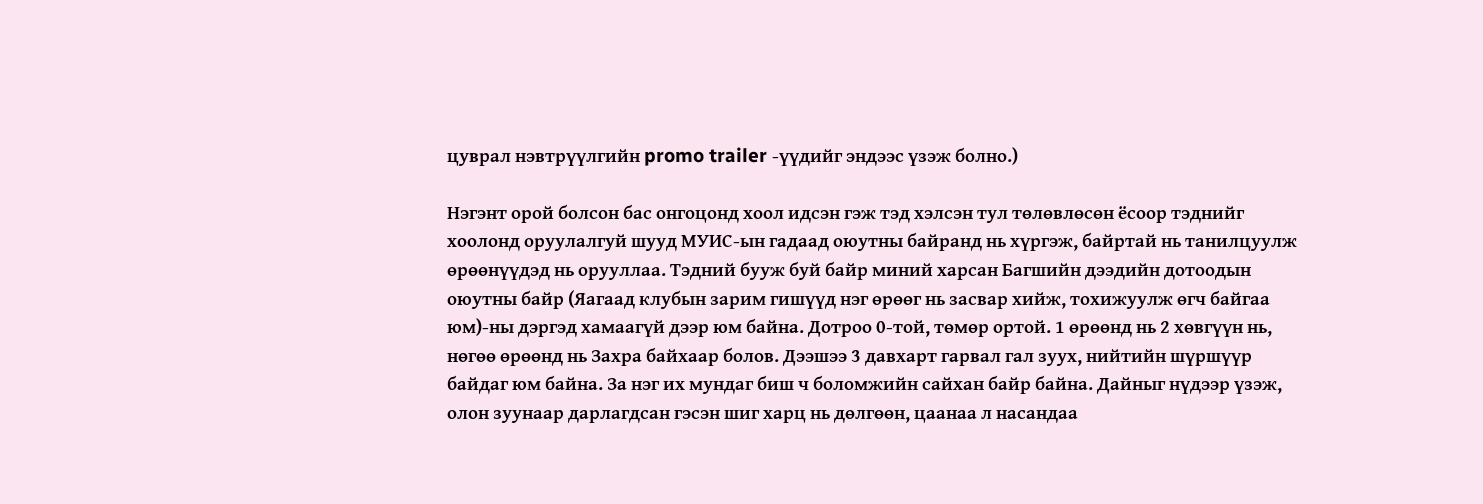цуврал нэвтрүүлгийн promo trailer -үүдийг эндээс үзэж болно.)

Нэгэнт орой болсон бас онгоцонд хоол идсэн гэж тэд хэлсэн тул төлөвлөсөн ёсоор тэднийг хоолонд оруулалгуй шууд МУИС-ын гадаад оюутны байранд нь хүргэж, байртай нь танилцуулж өрөөнүүдэд нь орууллаа. Тэдний бууж буй байр миний харсан Багшийн дээдийн дотоодын оюутны байр (Яагаад клубын зарим гишүүд нэг өрөөг нь засвар хийж, тохижуулж өгч байгаа юм)-ны дэргэд хамаагүй дээр юм байна. Дотроо 0-той, төмөр ортой. 1 өрөөнд нь 2 хөвгүүн нь, нөгөө өрөөнд нь Захра байхаар болов. Дээшээ 3 давхарт гарвал гал зуух, нийтийн шүршүүр байдаг юм байна. За нэг их мундаг биш ч боломжийн сайхан байр байна. Дайныг нүдээр үзэж, олон зуунаар дарлагдсан гэсэн шиг харц нь дөлгөөн, цаанаа л насандаа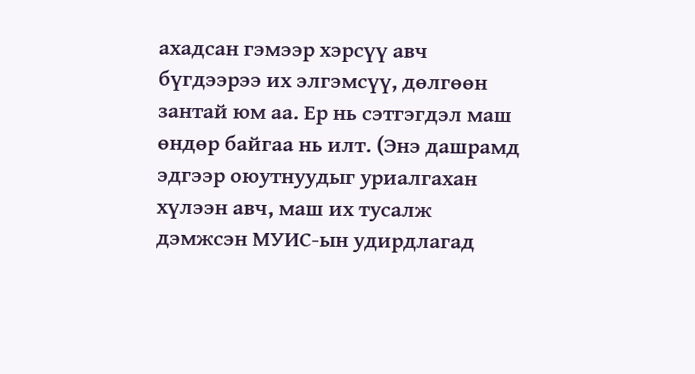ахадсан гэмээр хэрсүү авч бүгдээрээ их элгэмсүү, дөлгөөн зантай юм аа. Ер нь сэтгэгдэл маш өндөр байгаа нь илт. (Энэ дашрамд эдгээр оюутнуудыг уриалгахан хүлээн авч, маш их тусалж дэмжсэн МУИС-ын удирдлагад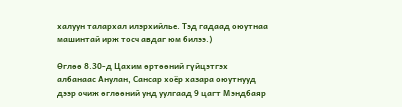халуун талархал илэрхийлье. Тэд гадаад оюутнаа машинтай ирж тосч авдаг юм билээ.)

Өглөө 8.30-д Цахим өртөөний гүйцэтгэх албанаас Анулан, Сансар хоёр хазара оюутнууд дээр очиж өглөөний унд уулгаад 9 цагт Мэндбаяр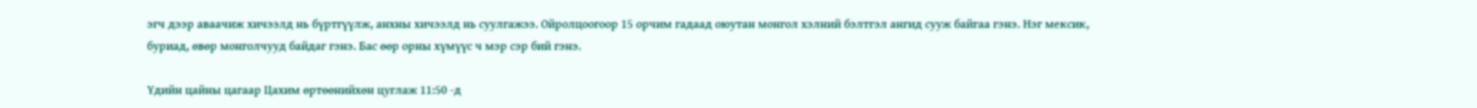эгч дээр аваачиж хичээлд нь бүртгүүлж, анхны хичээлд нь суулгажээ. Ойролцоогоор 15 орчим гадаад оюутан монгол хэлний бэлтгэл ангид сууж байгаа гэнэ. Нэг мексик, буриад, өвөр монголчууд байдаг гэнэ. Бас өөр орны хүмүүс ч мэр сэр бий гэнэ.

Үдийн цайны цагаар Цахим өртөөнийхөн цуглаж 11:50 -д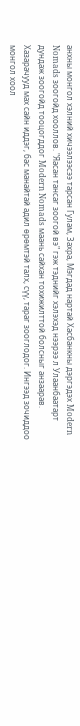анхны монгол хэлний хичээлээсээ тарсан Гулам, Захра, Мэгдад нартай Хасбанкны дэргэдэх Modern Nomads зоогойд хооллов. "Яасан тансаг зоогой вэ" гэж тэднийг хэлэхэд нээрээ л Улаанбаатарт дундаж зоогойд тооцогддог Modern Nomads маань сайхан тохижилттой болсныг анзаарав. Хазарачууд мах сайн иддэг, бас манайтай адил өрөмтэй талх, сүү, тараг зооглодог. Ингээд зочиддоо монгол хоол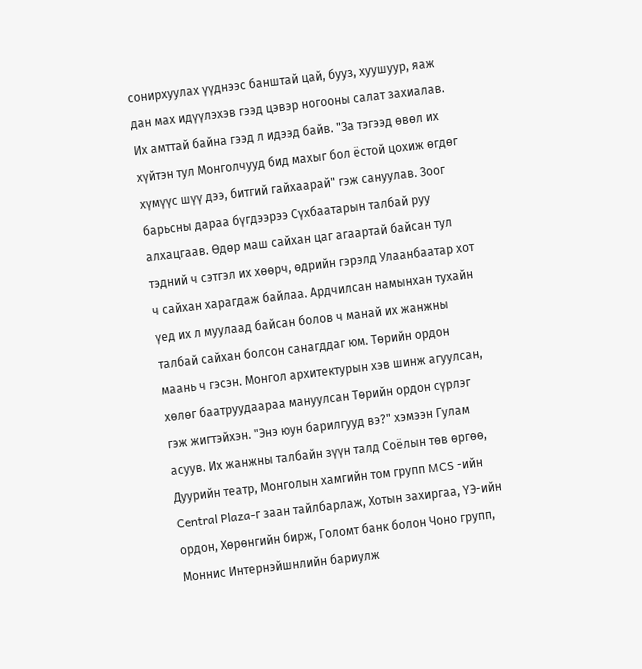сонирхуулах үүднээс банштай цай, бууз, хуушуур, яаж дан мах идүүлэхэв гээд цэвэр ногооны салат захиалав. Их амттай байна гээд л идээд байв. "За тэгээд өвөл их хүйтэн тул Монголчууд бид махыг бол ёстой цохиж өгдөг хүмүүс шүү дээ, битгий гайхаарай" гэж сануулав. Зоог барьсны дараа бүгдээрээ Сүхбаатарын талбай руу алхацгаав. Өдөр маш сайхан цаг агаартай байсан тул тэдний ч сэтгэл их хөөрч, өдрийн гэрэлд Улаанбаатар хот ч сайхан харагдаж байлаа. Ардчилсан намынхан тухайн үед их л муулаад байсан болов ч манай их жанжны талбай сайхан болсон санагддаг юм. Төрийн ордон маань ч гэсэн. Монгол архитектурын хэв шинж агуулсан, хөлөг баатруудаараа мануулсан Төрийн ордон сүрлэг гэж жигтэйхэн. "Энэ юун барилгууд вэ?" хэмээн Гулам асуув. Их жанжны талбайн зүүн талд Соёлын төв өргөө, Дуурийн театр, Монголын хамгийн том групп MCS -ийн Central Plaza-г заан тайлбарлаж, Хотын захиргаа, ҮЭ-ийн ордон, Хөрөнгийн бирж, Голомт банк болон Чоно групп, Моннис Интернэйшнлийн бариулж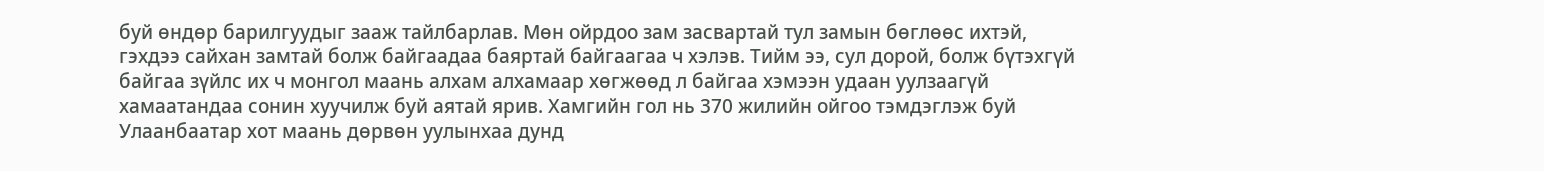буй өндөр барилгуудыг зааж тайлбарлав. Мөн ойрдоо зам засвартай тул замын бөглөөс ихтэй, гэхдээ сайхан замтай болж байгаадаа баяртай байгаагаа ч хэлэв. Тийм ээ, сул дорой, болж бүтэхгүй байгаа зүйлс их ч монгол маань алхам алхамаар хөгжөөд л байгаа хэмээн удаан уулзаагүй хамаатандаа сонин хуучилж буй аятай ярив. Хамгийн гол нь 370 жилийн ойгоо тэмдэглэж буй Улаанбаатар хот маань дөрвөн уулынхаа дунд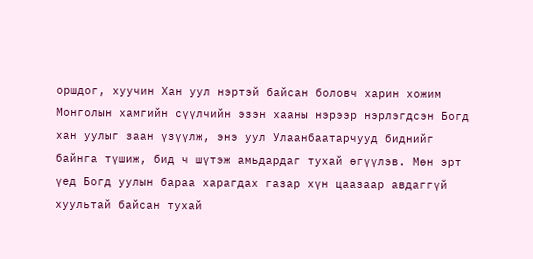оршдог, хуучин Хан уул нэртэй байсан боловч харин хожим Монголын хамгийн сүүлчийн эзэн хааны нэрээр нэрлэгдсэн Богд хан уулыг заан үзүүлж, энэ уул Улаанбаатарчууд биднийг байнга түшиж, бид ч шүтэж амьдардаг тухай өгүүлэв. Мөн эрт үед Богд уулын бараа харагдах газар хүн цаазаар авдаггүй хуультай байсан тухай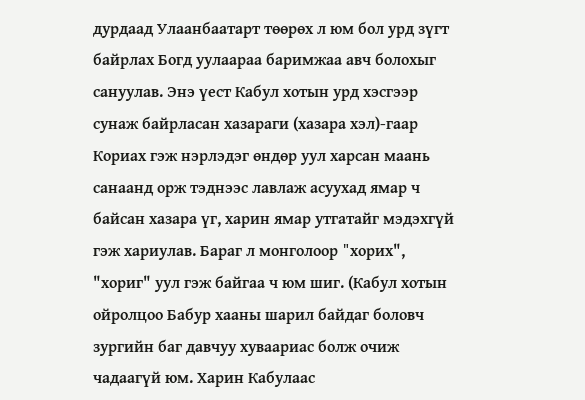дурдаад Улаанбаатарт төөрөх л юм бол урд зүгт байрлах Богд уулаараа баримжаа авч болохыг сануулав. Энэ үест Кабул хотын урд хэсгээр сунаж байрласан xазараги (хазара хэл)-гаар Кориах гэж нэрлэдэг өндөр уул харсан маань санаанд орж тэднээс лавлаж асуухад ямар ч байсан хазара үг, харин ямар утгатайг мэдэхгүй гэж хариулав. Бараг л монголоор "xорих", "хориг" уул гэж байгаа ч юм шиг. (Кабул хотын ойролцоо Бабур хааны шарил байдаг боловч зургийн баг давчуу хуваариас болж очиж чадаагүй юм. Харин Кабулаас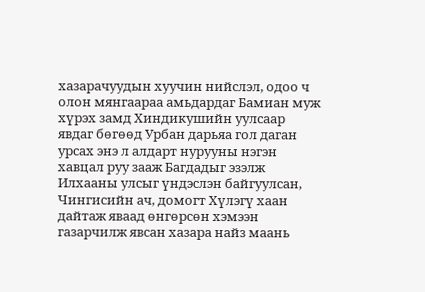хазарачуудын хуучин нийслэл, одоо ч олон мянгаараа амьдардаг Бамиан муж хүрэх замд Хиндикушийн уулсаар явдаг бөгөөд Урбан дарьяа гол даган урсах энэ л алдарт нурууны нэгэн хавцал руу зааж Багдадыг эзэлж Илхааны улсыг үндэслэн байгуулсан, Чингисийн ач, домогт Хүлэгү хаан дайтаж яваад өнгөрсөн хэмээн газарчилж явсан хазара найз маань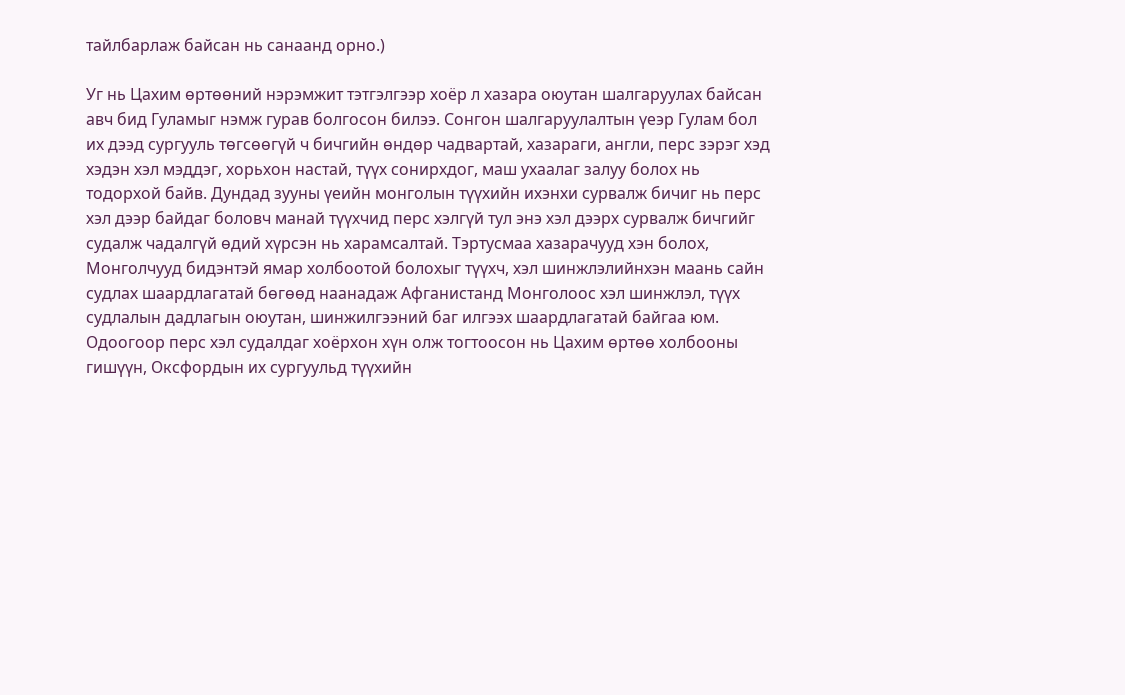тайлбарлаж байсан нь санаанд орно.)

Уг нь Цахим өртөөний нэрэмжит тэтгэлгээр хоёр л хазара оюутан шалгаруулах байсан авч бид Гуламыг нэмж гурав болгосон билээ. Сонгон шалгаруулалтын үеэр Гулам бол их дээд сургууль төгсөөгүй ч бичгийн өндөр чадвартай, хазараги, англи, перс зэрэг хэд хэдэн хэл мэддэг, хорьхон настай, түүх сонирхдог, маш ухаалаг залуу болох нь тодорхой байв. Дундад зууны үеийн монголын түүхийн ихэнхи сурвалж бичиг нь перс хэл дээр байдаг боловч манай түүхчид перс хэлгүй тул энэ хэл дээрх сурвалж бичгийг судалж чадалгүй өдий хүрсэн нь харамсалтай. Тэртусмаа хазарачууд хэн болох, Монголчууд бидэнтэй ямар холбоотой болохыг түүхч, хэл шинжлэлийнхэн маань сайн судлах шаардлагатай бөгөөд наанадаж Афганистанд Монголоос хэл шинжлэл, түүх судлалын дадлагын оюутан, шинжилгээний баг илгээх шаардлагатай байгаа юм. Одоогоор перс хэл судалдаг хоёрхон хүн олж тогтоосон нь Цахим өртөө холбооны гишүүн, Оксфордын их сургуульд түүхийн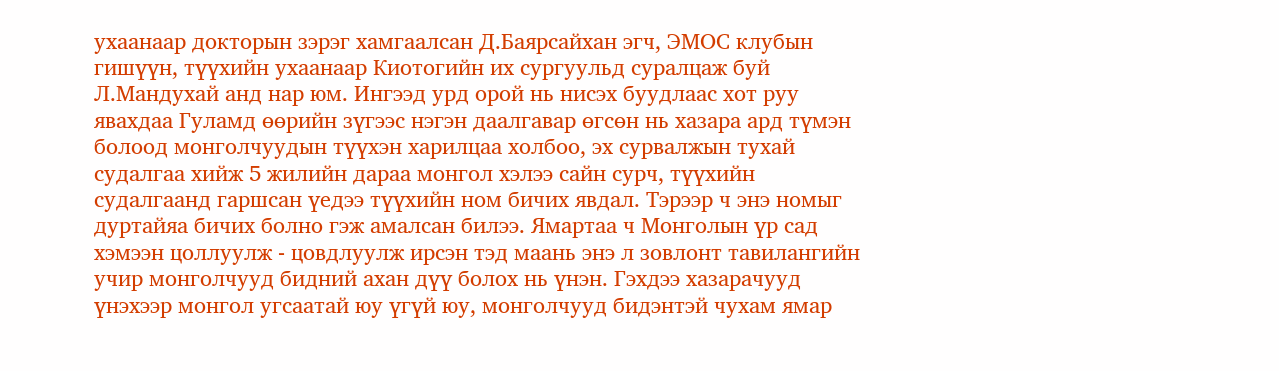ухаанаар докторын зэрэг хамгаалсан Д.Баярсайхан эгч, ЭМОС клубын гишүүн, түүхийн ухаанаар Киотогийн их сургуульд суралцаж буй Л.Мандухай анд нар юм. Ингээд урд орой нь нисэх буудлаас хот руу явахдаа Гуламд өөрийн зүгээс нэгэн даалгавар өгсөн нь хазара ард түмэн болоод монголчуудын түүхэн харилцаа холбоо, эх сурвалжын тухай судалгаа хийж 5 жилийн дараа монгол хэлээ сайн сурч, түүхийн судалгаанд гаршсан үедээ түүхийн ном бичих явдал. Тэрээр ч энэ номыг дуртайяа бичих болно гэж амалсан билээ. Ямартаа ч Монголын үр сад хэмээн цоллуулж - цовдлуулж ирсэн тэд маань энэ л зовлонт тавилангийн учир монголчууд бидний ахан дүү болох нь үнэн. Гэхдээ хазарачууд үнэхээр монгол угсаатай юу үгүй юу, монголчууд бидэнтэй чухам ямар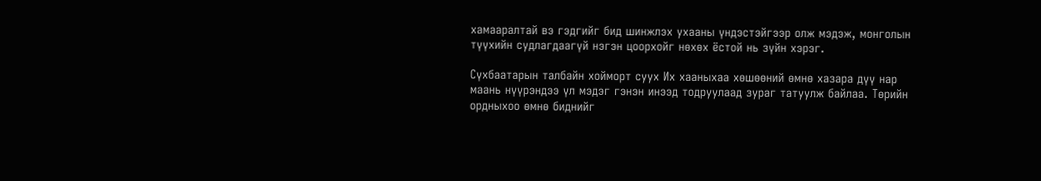хамааралтай вэ гэдгийг бид шинжлэх ухааны үндэстэйгээр олж мэдэж, монголын түүхийн судлагдаагүй нэгэн цоорхойг нөхөх ёстой нь зүйн хэрэг.

Сүхбаатарын талбайн хойморт суух Их хааныхаа хөшөөний өмнө хазара дүү нар маань нүүрэндээ үл мэдэг гэнэн инээд тодруулаад зураг татуулж байлаа. Төрийн ордныхоо өмнө биднийг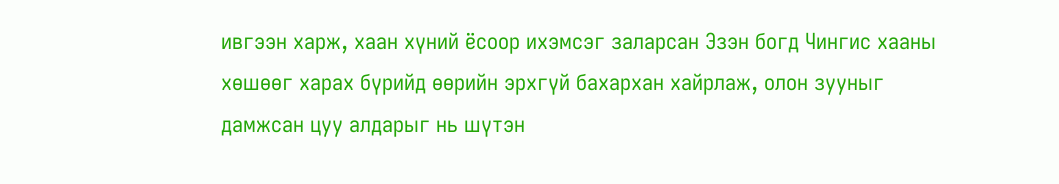ивгээн харж, хаан хүний ёсоор ихэмсэг заларсан Эзэн богд Чингис хааны хөшөөг харах бүрийд өөрийн эрхгүй бахархан хайрлаж, олон зууныг дамжсан цуу алдарыг нь шүтэн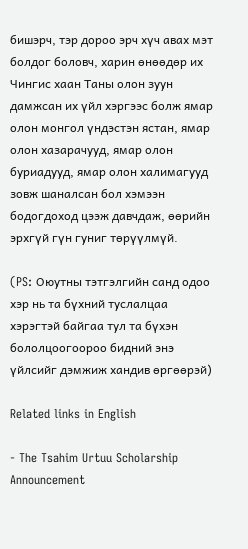бишэрч, тэр дороо эрч хүч авах мэт болдог боловч, харин өнөөдөр их Чингис хаан Таны олон зуун дамжсан их үйл хэргээс болж ямар олон монгол үндэстэн ястан, ямар олон хазарачууд, ямар олон буриадууд, ямар олон халимагууд зовж шаналсан бол хэмээн бодогдоход цээж давчдаж, өөрийн эрхгүй гүн гуниг төрүүлмүй.

(PS: Оюутны тэтгэлгийн санд одоо хэр нь та бүхний туслалцаа хэрэгтэй байгаа тул та бүхэн бололцоогоороо бидний энэ үйлсийг дэмжиж хандив өргөөрэй)

Related links in English

- The Tsahim Urtuu Scholarship Announcement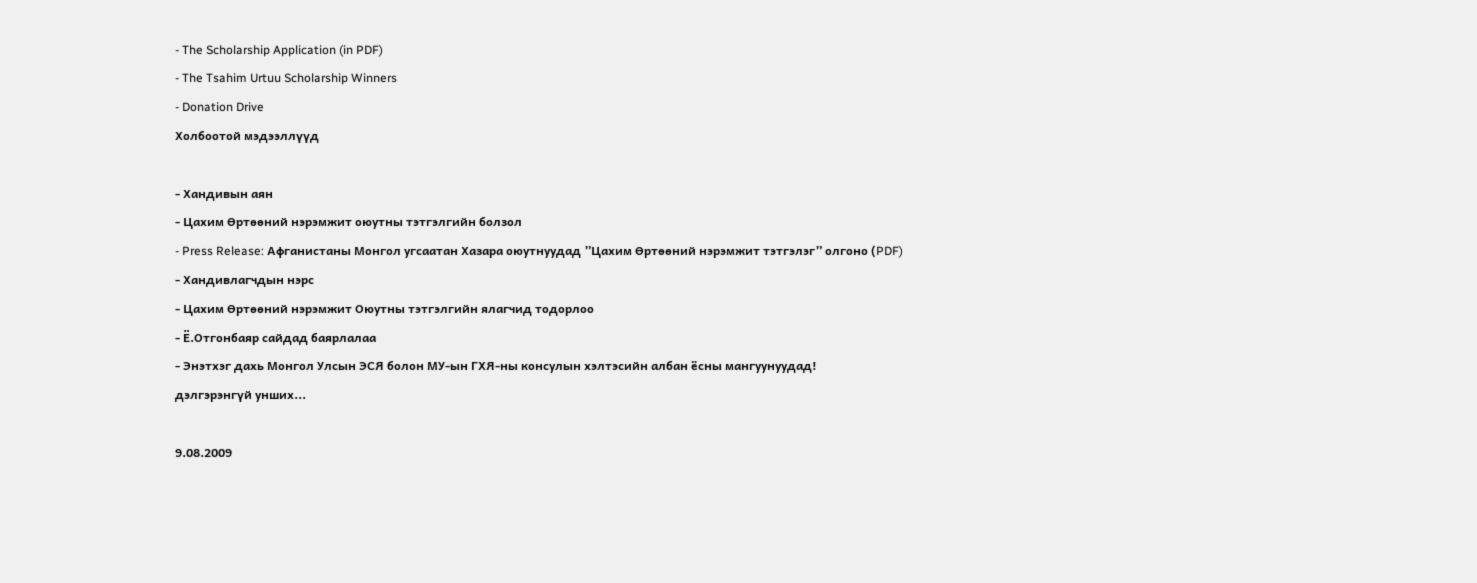- The Scholarship Application (in PDF)
- The Tsahim Urtuu Scholarship Winners
- Donation Drive
Холбоотой мэдээллүүд

- Хандивын аян
- Цахим Өртөөний нэрэмжит оюутны тэтгэлгийн болзол
- Press Release: Афганистаны Монгол угсаатан Хазара оюутнуудад ”Цахим Өртөөний нэрэмжит тэтгэлэг” олгонo (PDF)
- Хандивлагчдын нэрс
- Цахим Өртөөний нэрэмжит Оюутны тэтгэлгийн ялагчид тодорлоо
- Ё.Отгонбаяр сайдад баярлалаа
- Энэтхэг дахь Монгол Улсын ЭСЯ болон МУ-ын ГХЯ-ны консулын хэлтэсийн албан ёсны мангуунуудад!
дэлгэрэнгүй унших...

9.08.2009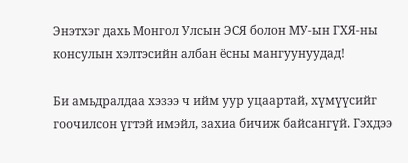Энэтхэг дахь Монгол Улсын ЭСЯ болон МУ-ын ГХЯ-ны консулын хэлтэсийн албан ёсны мангуунуудад!

Би амьдралдаа хэзээ ч ийм уур уцаартай, хүмүүсийг гоочилсон үгтэй имэйл, захиа бичиж байсангүй. Гэхдээ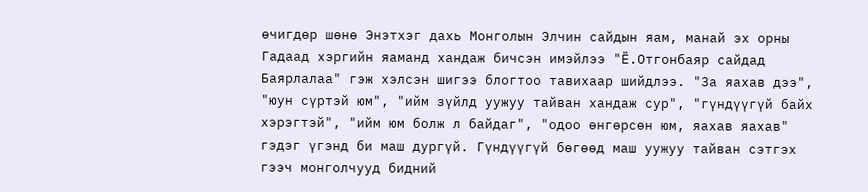өчигдөр шөнө Энэтхэг дахь Монголын Элчин сайдын яам, манай эх орны Гадаад хэргийн яаманд хандаж бичсэн имэйлээ "Ё.Отгонбаяр сайдад Баярлалаа" гэж хэлсэн шигээ блогтоо тавихаар шийдлээ. "За яахав дээ", "юун сүртэй юм", "ийм зүйлд уужуу тайван хандаж сур", "гүндүүгүй байх хэрэгтэй", "ийм юм болж л байдаг", "одоо өнгөрсөн юм, яахав яахав" гэдэг үгэнд би маш дургүй. Гүндүүгүй бөгөөд маш уужуу тайван сэтгэx гээч монголчууд бидний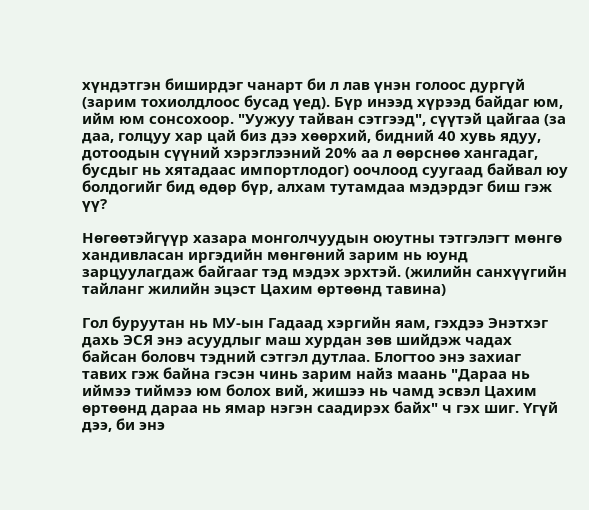хүндэтгэн биширдэг чанарт би л лав үнэн голоос дургүй (зарим тохиолдлоос бусад үед). Бүр инээд хүрээд байдаг юм, ийм юм сонсохоор. "Уужуу тайван сэтгээд", сүүтэй цайгаа (за даа, голцуу хар цай биз дээ хөөрхий, бидний 40 хувь ядуу, дотоодын сүүний хэрэглээний 20% аа л өөрснөө хангадаг, бусдыг нь хятадаас импортлодог) оочлоод суугаад байвал юу болдогийг бид өдөр бүр, алхам тутамдаа мэдэрдэг биш гэж үү?

Нөгөөтэйгүүр хазара монголчуудын оюутны тэтгэлэгт мөнгө хандивласан иргэдийн мөнгөний зарим нь юунд зарцуулагдаж байгааг тэд мэдэх эрхтэй. (жилийн санхүүгийн тайланг жилийн эцэст Цахим өртөөнд тавина)

Гол буруутан нь МУ-ын Гадаад хэргийн яам, гэхдээ Энэтхэг дахь ЭСЯ энэ асуудлыг маш хурдан зөв шийдэж чадах байсан боловч тэдний сэтгэл дутлаа. Блогтоо энэ захиаг тавих гэж байна гэсэн чинь зарим найз маань "Дараа нь иймээ тиймээ юм болох вий, жишээ нь чамд эсвэл Цахим өртөөнд дараа нь ямар нэгэн саадирэх байх" ч гэх шиг. Үгүй дээ, би энэ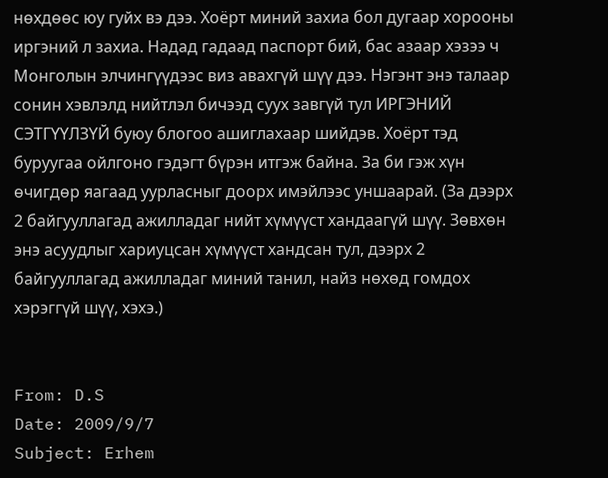нөхдөөс юу гуйх вэ дээ. Хоёрт миний захиа бол дугаар хорооны иргэний л захиа. Надад гадаад паспорт бий, бас азаар хэзээ ч Монголын элчингүүдээс виз авахгүй шүү дээ. Нэгэнт энэ талаар сонин хэвлэлд нийтлэл бичээд суух завгүй тул ИРГЭНИЙ СЭТГҮҮЛЗҮЙ буюу блогоо ашиглахаар шийдэв. Хоёрт тэд буруугаа ойлгоно гэдэгт бүрэн итгэж байна. За би гэж хүн өчигдөр яагаад уурласныг доорх имэйлээс уншаарай. (За дээрх 2 байгууллагад ажилладаг нийт хүмүүст хандаагүй шүү. Зөвхөн энэ асуудлыг хариуцсан хүмүүст хандсан тул, дээрх 2 байгууллагад ажилладаг миний танил, найз нөхөд гомдох хэрэггүй шүү, хэхэ.)


From: D.S
Date: 2009/9/7
Subject: Erhem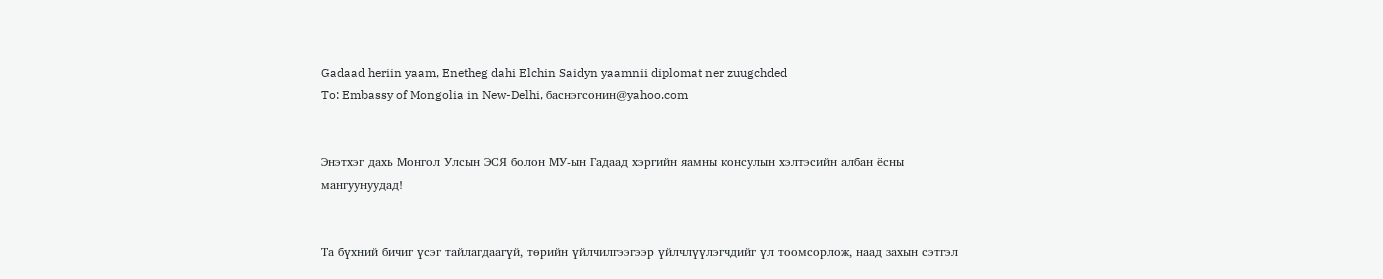Gadaad heriin yaam, Enetheg dahi Elchin Saidyn yaamnii diplomat ner zuugchded
To: Embassy of Mongolia in New-Delhi, баснэгсонин@yahoo.com


Энэтхэг дахь Монгол Улсын ЭСЯ болон МУ-ын Гадаад хэргийн яамны консулын хэлтэсийн албан ёсны мангуунуудад!


Та бүхний бичиг үсэг тайлагдаагүй, төрийн үйлчилгээгээр үйлчлүүлэгчдийг үл тоомсорлож, наад захын сэтгэл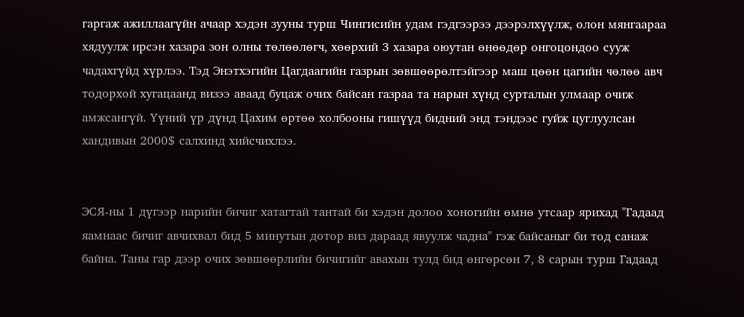гаргаж ажиллаагүйн ачаар хэдэн зууны турш Чингисийн удам гэдгээрээ дээрэлхүүлж, олон мянгаараа хядуулж ирсэн хазара зон олны төлөөлөгч, хөөрхий 3 хазара оюутан өнөөдөр онгоцондоо сууж чадахгүйд хүрлээ. Тэд Энэтхэгийн Цагдаагийн газрын зөвшөөрөлтэйгээр маш цөөн цагийн чөлөө авч тодорхой хугацаанд визээ аваад буцаж очих байсан газраа та нарын хүнд сурталын улмаар очиж амжсангүй. Үүний үр дүнд Цахим өртөө холбооны гишүүд бидний энд тэндээс гуйж цуглуулсан хандивын 2000$ салхинд хийсчихлээ.


ЭСЯ-ны 1 дүгээр нарийн бичиг хатагтай тантай би хэдэн долоо хоногийн өмнө утсаар ярихад "Гадаад яамнаас бичиг авчихвал бид 5 минутын дотор виз дараад явуулж чадна" гэж байсаныг би тод санаж байна. Таны гар дээр очих зөвшөөрлийн бичигийг авахын тулд бид өнгөрсөн 7, 8 сарын турш Гадаад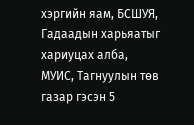хэргийн яам, БСШУЯ, Гадаадын харьяатыг хариуцах алба, МУИС, Тагнуулын төв газар гэсэн 5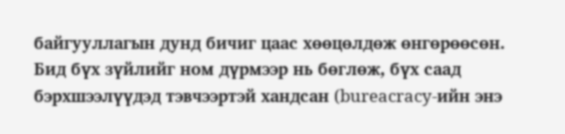байгууллагын дунд бичиг цаас хөөцөлдөж өнгөрөөсөн. Бид бүх зүйлийг ном дүрмээр нь бөглөж, бүх саад бэрхшээлүүдэд тэвчээртэй хандсан (bureacracy-ийн энэ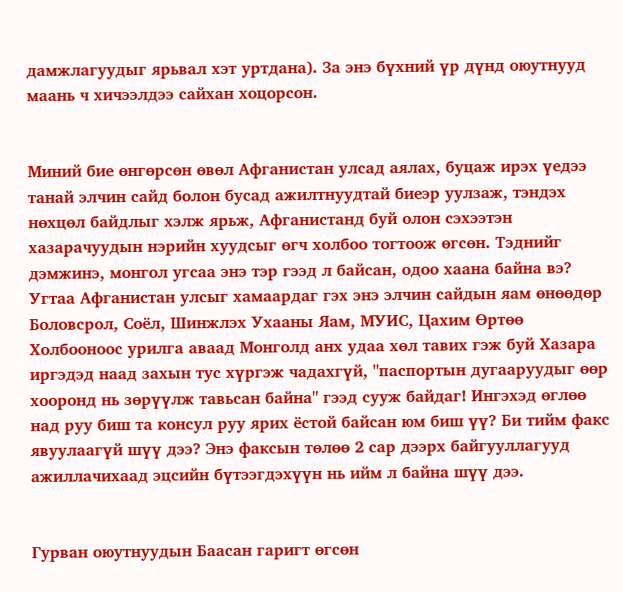дамжлагуудыг ярьвал хэт уртдана). За энэ бүхний үр дүнд оюутнууд маань ч хичээлдээ сайхан хоцорсон.


Миний бие өнгөрсөн өвөл Афганистан улсад аялах, буцаж ирэх үедээ танай элчин сайд болон бусад ажилтнуудтай биеэр уулзаж, тэндэх нөхцөл байдлыг хэлж ярьж, Афганистанд буй олон сэхээтэн хазарачуудын нэрийн хуудсыг өгч холбоо тогтоож өгсөн. Тэднийг дэмжинэ, монгол угсаа энэ тэр гээд л байсан, одоо хаана байна вэ? Угтаа Афганистан улсыг хамаардаг гэх энэ элчин сайдын яам өнөөдөр Боловсрол, Соёл, Шинжлэх Ухааны Яам, МУИС, Цахим Өртөө Холбооноос урилга аваад Монголд анх удаа хөл тавих гэж буй Хазара иргэдэд наад захын тус хүргэж чадахгүй, "паспортын дугааруудыг өөр хооронд нь зөрүүлж тавьсан байна" гээд сууж байдаг! Ингэхэд өглөө над руу биш та консул руу ярих ёстой байсан юм биш үү? Би тийм факс явуулаагүй шүү дээ? Энэ факсын төлөө 2 сар дээрх байгууллагууд ажиллачихаад эцсийн бүтээгдэхүүн нь ийм л байна шүү дээ.


Гурван оюутнуудын Баасан гаригт өгсөн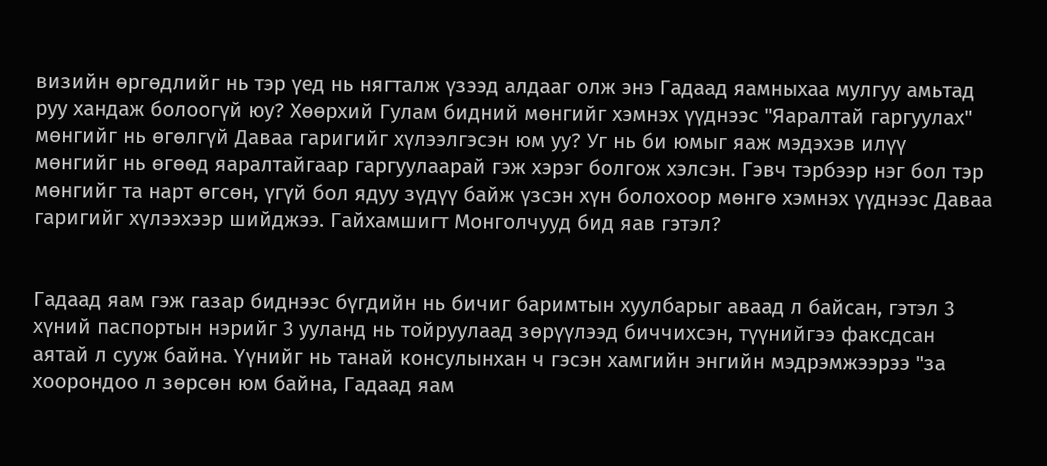визийн өргөдлийг нь тэр үед нь нягталж үзээд алдааг олж энэ Гадаад яамныхаа мулгуу амьтад руу хандаж болоогүй юу? Хөөрхий Гулам бидний мөнгийг хэмнэх үүднээс "Яаралтай гаргуулах" мөнгийг нь өгөлгүй Даваа гаригийг хүлээлгэсэн юм уу? Уг нь би юмыг яаж мэдэхэв илүү мөнгийг нь өгөөд яаралтайгаар гаргуулаарай гэж хэрэг болгож хэлсэн. Гэвч тэрбээр нэг бол тэр мөнгийг та нарт өгсөн, үгүй бол ядуу зүдүү байж үзсэн хүн болохоор мөнгө хэмнэх үүднээс Даваа гаригийг хүлээхээр шийджээ. Гайхамшигт Монголчууд бид яав гэтэл?


Гадаад яам гэж газар биднээс бүгдийн нь бичиг баримтын хуулбарыг аваад л байсан, гэтэл 3 хүний паспортын нэрийг 3 ууланд нь тойруулаад зөрүүлээд биччихсэн, түүнийгээ факсдсан аятай л сууж байна. Үүнийг нь танай консулынхан ч гэсэн хамгийн энгийн мэдрэмжээрээ "за хоорондоо л зөрсөн юм байна, Гадаад яам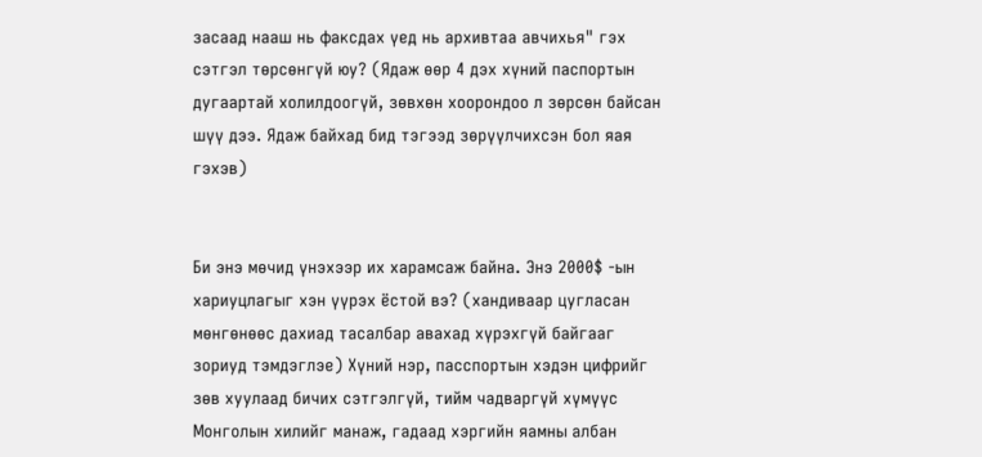засаад нааш нь факсдах үед нь архивтаа авчихья" гэх сэтгэл төрсөнгүй юу? (Ядаж өөр 4 дэх хүний паспортын дугаартай холилдоогүй, зөвхөн хоорондоо л зөрсөн байсан шүү дээ. Ядаж байхад бид тэгээд зөрүүлчихсэн бол яая гэхэв)


Би энэ мөчид үнэхээр их харамсаж байна. Энэ 2000$ -ын хариуцлагыг хэн үүрэх ёстой вэ? (хандиваар цугласан мөнгөнөөс дахиад тасалбар авахад хүрэхгүй байгааг зориуд тэмдэглэе) Хүний нэр, пасспортын хэдэн цифрийг зөв хуулаад бичих сэтгэлгүй, тийм чадваргүй хүмүүс Монголын хилийг манаж, гадаад хэргийн яамны албан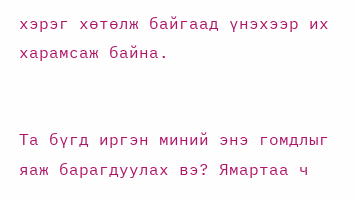хэрэг хөтөлж байгаад үнэхээр их харамсаж байна.


Та бүгд иргэн миний энэ гомдлыг яаж барагдуулах вэ? Ямартаа ч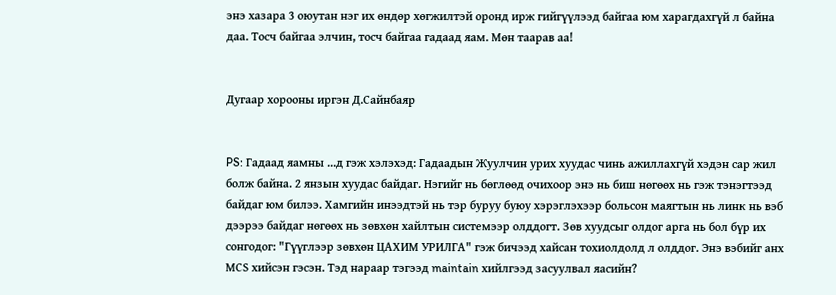энэ хазара 3 оюутан нэг их өндөр хөгжилтэй оронд ирж гийгүүлээд байгаа юм харагдахгүй л байна даа. Тосч байгаа элчин, тосч байгаа гадаад яам. Мөн таарав аа!


Дугаар хорооны иргэн Д.Сайнбаяр


PS: Гадаад яамны ...д гэж хэлэхэд: Гадаадын Жуулчин урих хуудас чинь ажиллахгүй хэдэн сар жил болж байна. 2 янзын хуудас байдаг. Нэгийг нь бөглөөд очихоор энэ нь биш нөгөөх нь гэж тэнэгтээд байдаг юм билээ. Хамгийн инээдтэй нь тэр буруу буюу хэрэглэхээр больсон маягтын нь линк нь вэб дээрээ байдаг нөгөөх нь зөвхөн хайлтын системээр олддогт. Зөв хуудсыг олдог арга нь бол бүр их сонгодог: "Гүүглээр зөвхөн ЦАХИМ УРИЛГА" гэж бичээд хайсан тохиолдолд л олддог. Энэ вэбийг анх МCS хийсэн гэсэн. Тэд нараар тэгээд maintain хийлгээд засуулвал яасийн?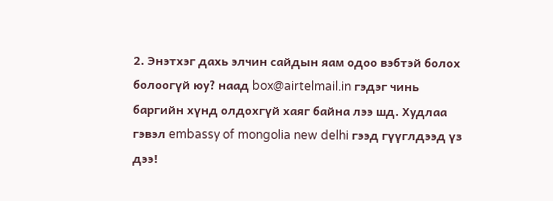2. Энэтхэг дахь элчин сайдын яам одоо вэбтэй болох болоогүй юу? наад box@airtelmail.in гэдэг чинь баргийн хүнд олдохгүй хаяг байна лээ шд. Худлаа гэвэл embassy of mongolia new delhi гээд гүүглдээд үз дээ!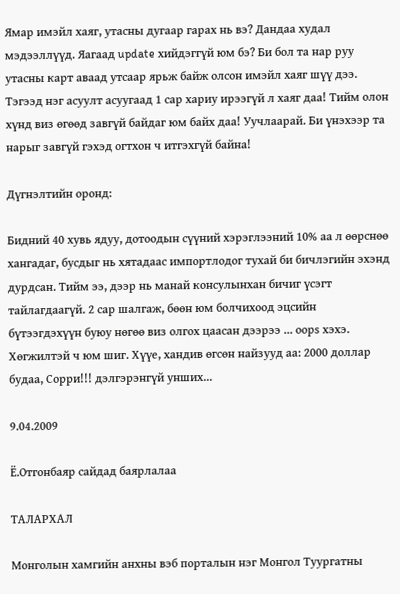Ямар имэйл хаяг, утасны дугаар гарах нь вэ? Дандаа худал мэдээллүүд. Яагаад update хийдэггүй юм бэ? Би бол та нар руу утасны карт аваад утсаар ярьж байж олсон имэйл хаяг шүү дээ. Тэгээд нэг асуулт асуугаад 1 сар хариу ирээгүй л хаяг даа! Тийм олон хүнд виз өгөөд завгүй байдаг юм байх даа! Уучлаарай. Би үнэхээр та нарыг завгүй гэхэд огтхон ч итгэхгүй байна!

Дүгнэлтийн оронд:

Бидний 40 хувь ядуу, дотоодын сүүний хэрэглээний 10% аа л өөрснөө хангадаг, бусдыг нь хятадаас импортлодог тухай би бичлэгийн эхэнд дурдсан. Тийм ээ, дээр нь манай консулынхан бичиг үсэгт тайлагдаагүй. 2 сар шалгаж, бөөн юм болчихоод эцсийн бүтээгдэхүүн буюу нөгөө виз олгох цаасан дээрээ ... ооps хэхэ. Хөгжилтэй ч юм шиг. Хүүе, хандив өгсөн найзууд аа: 2000 доллар будаа, Сорри!!! дэлгэрэнгүй унших...

9.04.2009

Ё.Отгонбаяр сайдад баярлалаа

ТАЛАРХАЛ

Mонголын хамгийн анхны вэб порталын нэг Монгол Туургатны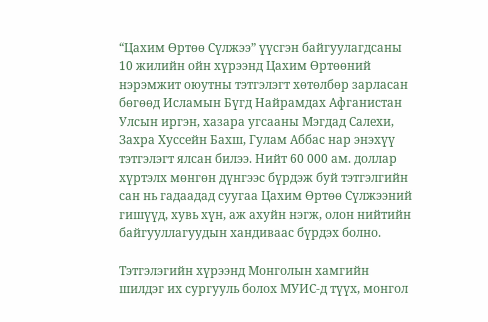“Цахим Өртөө Сүлжээ” үүсгэн байгуулагдсаны 10 жилийн ойн хүрээнд Цахим Өртөөний нэрэмжит оюутны тэтгэлэгт хөтөлбөр зарласан бөгөөд Исламын Бүгд Найрамдах Афганистан Улсын иргэн, хазара угсааны Мэгдад Салехи, Захра Хуссейн Бахш, Гулам Аббас нар энэхүү тэтгэлэгт ялсан билээ. Нийт 60 000 ам. доллар хүртэлх мөнгөн дүнгээс бүрдэж буй тэтгэлгийн сан нь гадаадад суугаа Цахим Өртөө Сүлжээний гишүүд, хувь хүн, аж ахуйн нэгж, олон нийтийн байгууллагуудын хандиваас бүрдэх болно.

Тэтгэлэгийн хүрээнд Монголын хамгийн шилдэг их сургууль болох МУИС-д түүх, монгол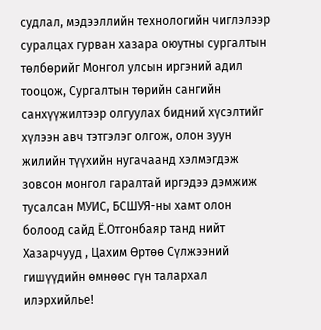судлал, мэдээллийн технологийн чиглэлээр суралцах гурван хазара оюутны сургалтын төлбөрийг Монгол улсын иргэний адил тооцож, Сургалтын төрийн сангийн санхүүжилтээр олгуулах бидний хүсэлтийг хүлээн авч тэтгэлэг олгож, олон зуун жилийн түүхийн нугачаанд хэлмэгдэж зовсон монгол гаралтай иргэдээ дэмжиж тусалсан МУИС, БСШУЯ-ны хамт олон болоод сайд Ё.Отгонбаяр танд нийт Хазарчууд , Цахим Өртөө Сүлжээний гишүүдийн өмнөөс гүн талархал илэрхийлье!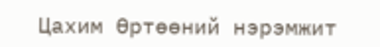Цахим Өртөөний нэрэмжит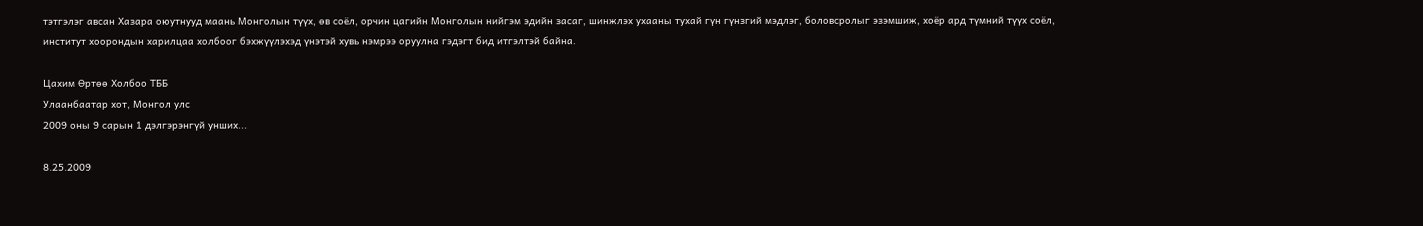тэтгэлэг авсан Хазара оюутнууд маань Монголын түүх, өв соёл, орчин цагийн Монголын нийгэм эдийн засаг, шинжлэх ухааны тухай гүн гүнзгий мэдлэг, боловсролыг эзэмшиж, хоёр ард түмний түүх соёл, институт хоорондын харилцаа холбоог бэхжүүлэхэд үнэтэй хувь нэмрээ оруулна гэдэгт бид итгэлтэй байна.

Цахим Өртөө Холбоо ТББ
Улаанбаатар хот, Монгол улс
2009 оны 9 сарын 1 дэлгэрэнгүй унших...

8.25.2009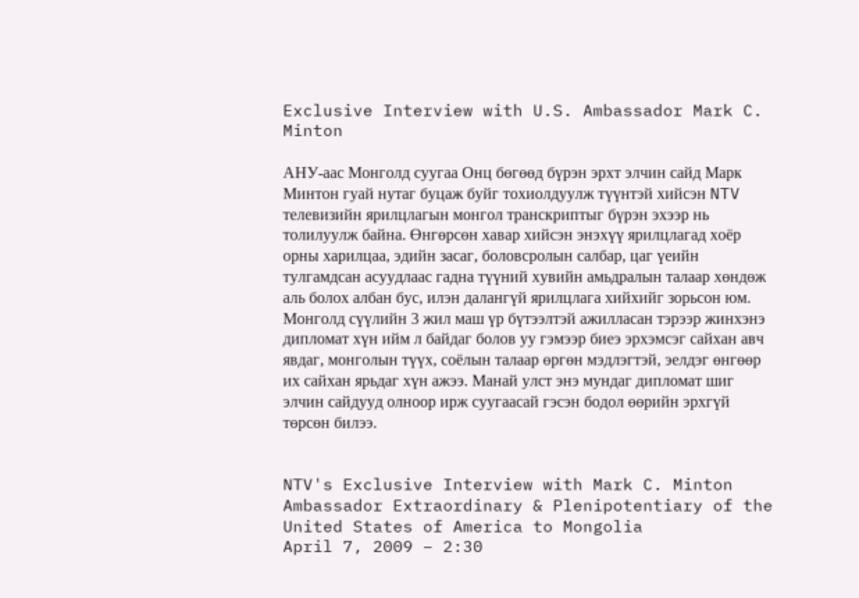Exclusive Interview with U.S. Ambassador Mark C. Minton

АНУ-аас Монголд суугаа Онц бөгөөд бүрэн эрхт элчин сайд Марк Минтон гуай нутаг буцаж буйг тохиолдуулж түүнтэй хийсэн NTV телевизийн ярилцлагын монгол транскриптыг бүрэн эхээр нь толилуулж байна. Өнгөрсөн хавар хийсэн энэхүү ярилцлагад хоёр орны харилцаа, эдийн засаг, боловсролын салбар, цаг үеийн тулгамдсан асуудлаас гадна түүний хувийн амьдралын талаар хөндөж аль болох албан бус, илэн далангүй ярилцлага хийхийг зорьсон юм. Монголд сүүлийн 3 жил маш үр бүтээлтэй ажилласан тэрээр жинхэнэ дипломат хүн ийм л байдаг болов уу гэмээр биеэ эрхэмсэг сайхан авч явдаг, монголын түүх, соёлын талаар өргөн мэдлэгтэй, эелдэг өнгөөр их сайхан ярьдаг хүн ажээ. Манай улст энэ мундаг дипломат шиг элчин сайдууд олноор ирж суугаасай гэсэн бодол өөрийн эрхгүй төрсөн билээ.


NTV's Exclusive Interview with Mark C. Minton
Ambassador Extraordinary & Plenipotentiary of the United States of America to Mongolia
April 7, 2009 – 2:30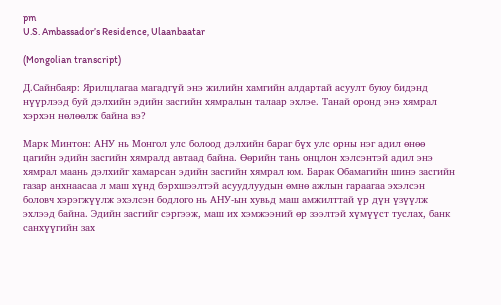pm
U.S. Ambassador’s Residence, Ulaanbaatar

(Mongolian transcript)

Д.Сайнбаяр: Ярилцлагаа магадгүй энэ жилийн хамгийн алдартай асуулт буюу бидэнд нүүрлээд буй дэлхийн эдийн засгийн хямралын талаар эхлэе. Танай оронд энэ хямрал хэрхэн нөлөөлж байна вэ?

Марк Минтон: АНУ нь Монгол улс болоод дэлхийн бараг бүх улс орны нэг адил өнөө цагийн эдийн засгийн хямралд автаад байна. Өөрийн тань онцлон хэлсэнтэй адил энэ хямрал маань дэлхийг хамарсан эдийн засгийн хямрал юм. Барак Обамагийн шинэ засгийн газар анхнаасаа л маш хүнд бэрхшээлтэй асуудлуудын өмнө ажлын гараагаа эхэлсэн боловч хэрэгжүүлж эхэлсэн бодлого нь АНУ-ын хувьд маш амжилттай үр дүн үзүүлж эхлээд байна. Эдийн засгийг сэргээж, маш их хэмжээний өр зээлтэй хүмүүст туслах, банк санхүүгийн зах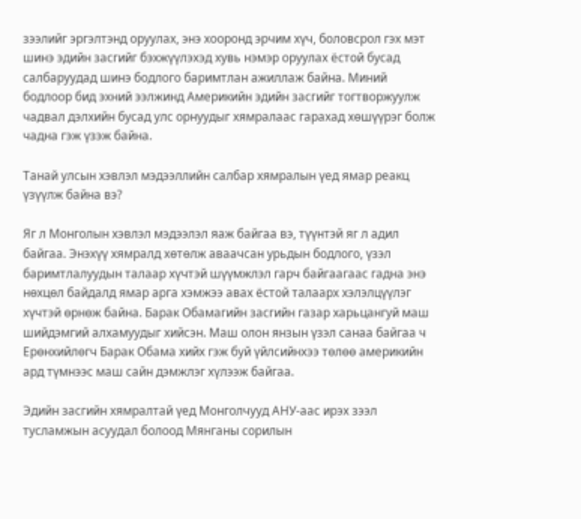зээлийг эргэлтэнд оруулах, энэ хооронд эрчим хүч, боловсрол гэх мэт шинэ эдийн засгийг бэхжүүлэхэд хувь нэмэр оруулах ёстой бусад салбаруудад шинэ бодлого баримтлан ажиллаж байна. Миний бодлоор бид эхний ээлжинд Америкийн эдийн засгийг тогтворжуулж чадвал дэлхийн бусад улс орнуудыг хямралаас гарахад хөшүүрэг болж чадна гэж үзэж байна.

Танай улсын хэвлэл мэдээллийн салбар хямралын үед ямар реакц үзүүлж байна вэ?

Яг л Монголын хэвлэл мэдээлэл яаж байгаа вэ, түүнтэй яг л адил байгаа. Энэхүү хямралд хөтөлж аваачсан урьдын бодлого, үзэл баримтлалуудын талаар хүчтэй шүүмжлэл гарч байгаагаас гадна энэ нөхцөл байдалд ямар арга хэмжээ авах ёстой талаарх хэлэлцүүлэг хүчтэй өрнөж байна. Барак Обамагийн засгийн газар харьцангуй маш шийдэмгий алхамуудыг хийсэн. Маш олон янзын үзэл санаа байгаа ч Ерөнхийлөгч Барак Обама хийх гэж буй үйлсийнхээ төлөө америкийн ард түмнээс маш сайн дэмжлэг хүлээж байгаа.

Эдийн засгийн хямралтай үед Монголчууд АНУ-аас ирэх зээл тусламжын асуудал болоод Мянганы сорилын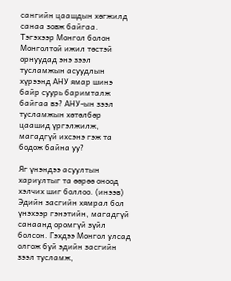сангийн цаашдын хөгжилд санаа зовж байгаа. Тэгэхээр Монгол болон Монголтой ижил төстэй орнуудад энэ зээл тусламжын асуудлын хүрээнд АНУ ямар шинэ байр суурь баримталж байгаа вэ? АНУ-ын зээл тусламжын хөтөлбөр цаашид үргэлжилж, магадгүй ихсэнэ гэж та бодож байна уу?

Яг үнэндээ асуултын хариултыг та өөрөө оноод хэлчих шиг боллоо. (инээв) Эдийн засгийн хямрал бол үнэхээр гэнэтийн, магадгүй санаанд оромгүй зүйл болсон. Гэхдээ Монгол улсад олгож буй эдийн засгийн зээл тусламж,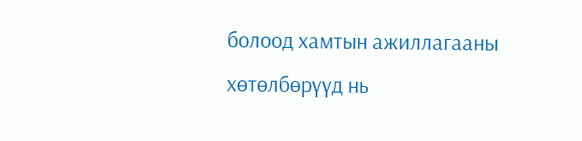болоод хамтын ажиллагааны хөтөлбөрүүд нь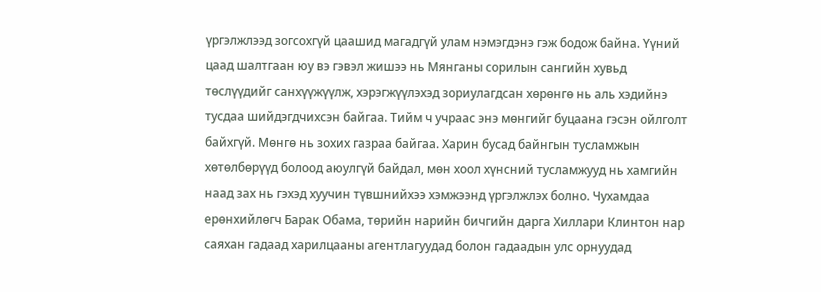үргэлжлээд зогсохгүй цаашид магадгүй улам нэмэгдэнэ гэж бодож байна. Үүний цаад шалтгаан юу вэ гэвэл жишээ нь Мянганы сорилын сангийн хувьд төслүүдийг санхүүжүүлж, хэрэгжүүлэхэд зориулагдсан хөрөнгө нь аль хэдийнэ тусдаа шийдэгдчихсэн байгаа. Тийм ч учраас энэ мөнгийг буцаана гэсэн ойлголт байхгүй. Мөнгө нь зохих газраа байгаа. Харин бусад байнгын тусламжын хөтөлбөрүүд болоод аюулгүй байдал, мөн хоол хүнсний тусламжууд нь хамгийн наад зах нь гэхэд хуучин түвшнийхээ хэмжээнд үргэлжлэх болно. Чухамдаа ерөнхийлөгч Барак Обама, төрийн нарийн бичгийн дарга Хиллари Клинтон нар саяхан гадаад харилцааны агентлагуудад болон гадаадын улс орнуудад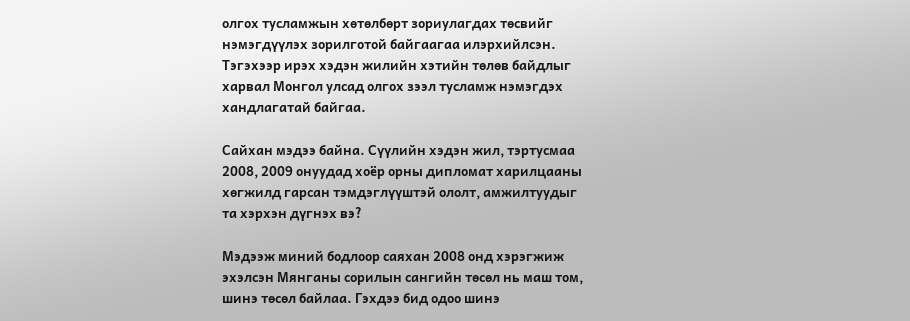олгох тусламжын хөтөлбөрт зориулагдах төсвийг нэмэгдүүлэх зорилготой байгаагаа илэрхийлсэн. Тэгэхээр ирэх хэдэн жилийн хэтийн төлөв байдлыг харвал Монгол улсад олгох зээл тусламж нэмэгдэх хандлагатай байгаа.

Сайхан мэдээ байна. Сүүлийн хэдэн жил, тэртусмаа 2008, 2009 онуудад хоёр орны дипломат харилцааны хөгжилд гарсан тэмдэглүүштэй ололт, амжилтуудыг та хэрхэн дүгнэх вэ?

Мэдээж миний бодлоор саяхан 2008 онд хэрэгжиж эхэлсэн Мянганы сорилын сангийн төсөл нь маш том, шинэ төсөл байлаа. Гэхдээ бид одоо шинэ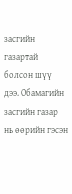засгийн газартай болсон шүү дээ. Обамагийн засгийн газар нь өөрийн гэсэн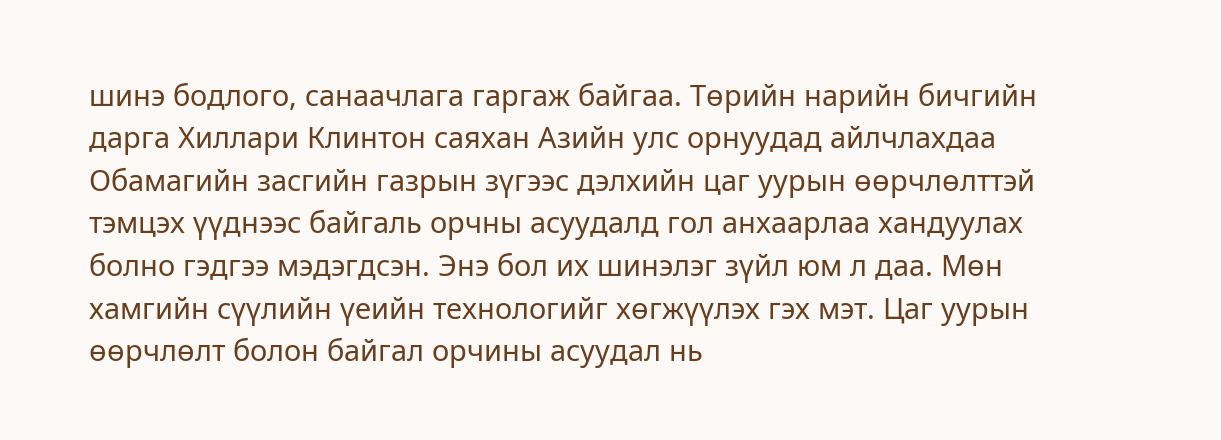шинэ бодлого, санаачлага гаргаж байгаа. Төрийн нарийн бичгийн дарга Хиллари Клинтон саяхан Азийн улс орнуудад айлчлахдаа Обамагийн засгийн газрын зүгээс дэлхийн цаг уурын өөрчлөлттэй тэмцэх үүднээс байгаль орчны асуудалд гол анхаарлаа хандуулах болно гэдгээ мэдэгдсэн. Энэ бол их шинэлэг зүйл юм л даа. Мөн хамгийн сүүлийн үеийн технологийг хөгжүүлэх гэх мэт. Цаг уурын өөрчлөлт болон байгал орчины асуудал нь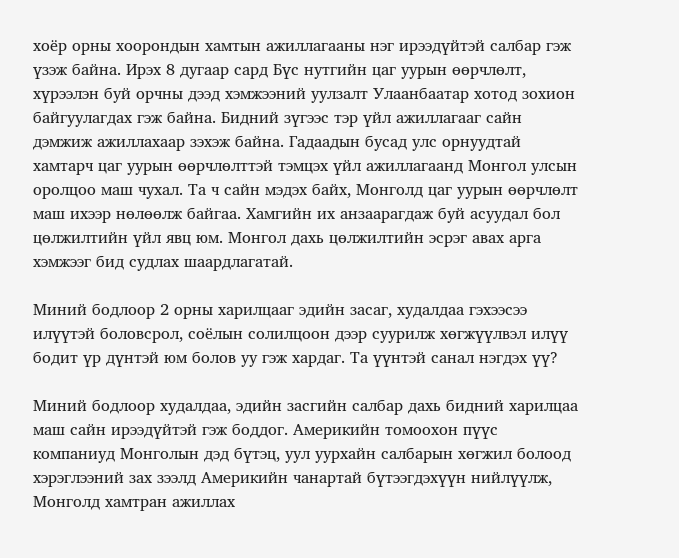хоёр орны хоорондын хамтын ажиллагааны нэг ирээдүйтэй салбар гэж үзэж байна. Ирэх 8 дугаар сард Бүс нутгийн цаг уурын өөрчлөлт, хүрээлэн буй орчны дээд хэмжээний уулзалт Улаанбаатар хотод зохион байгуулагдах гэж байна. Бидний зүгээс тэр үйл ажиллагааг сайн дэмжиж ажиллахаар зэхэж байна. Гадаадын бусад улс орнуудтай хамтарч цаг уурын өөрчлөлттэй тэмцэх үйл ажиллагаанд Монгол улсын оролцоо маш чухал. Та ч сайн мэдэх байх, Монголд цаг уурын өөрчлөлт маш ихээр нөлөөлж байгаа. Хамгийн их анзаарагдаж буй асуудал бол цөлжилтийн үйл явц юм. Монгол дахь цөлжилтийн эсрэг авах арга хэмжээг бид судлах шаардлагатай.

Миний бодлоор 2 орны харилцааг эдийн засаг, худалдаа гэхээсээ илүүтэй боловсрол, соёлын солилцоон дээр суурилж хөгжүүлвэл илүү бодит үр дүнтэй юм болов уу гэж хардаг. Та үүнтэй санал нэгдэх үү?

Миний бодлоор худалдаа, эдийн засгийн салбар дахь бидний харилцаа маш сайн ирээдүйтэй гэж боддог. Америкийн томоохон пүүс компаниуд Монголын дэд бүтэц, уул уурхайн салбарын хөгжил болоод хэрэглээний зах зээлд Америкийн чанартай бүтээгдэхүүн нийлүүлж, Монголд хамтран ажиллах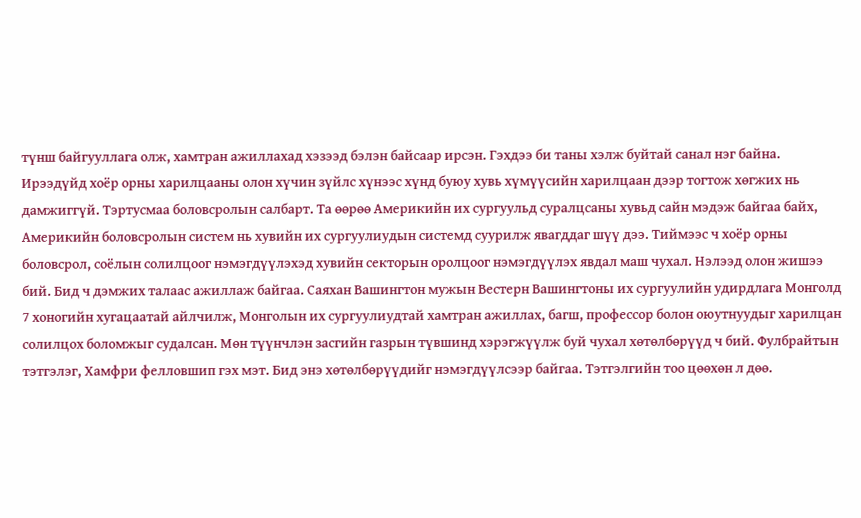түнш байгууллага олж, хамтран ажиллахад хэзээд бэлэн байсаар ирсэн. Гэхдээ би таны хэлж буйтай санал нэг байна. Ирээдүйд хоёр орны харилцааны олон хүчин зүйлс хүнээс хүнд буюу хувь хүмүүсийн харилцаан дээр тогтож хөгжих нь дамжиггүй. Тэртусмаа боловсролын салбарт. Та өөрөө Америкийн их сургуульд суралцсаны хувьд сайн мэдэж байгаа байх, Америкийн боловсролын систем нь хувийн их сургуулиудын системд суурилж явагддаг шүү дээ. Тиймээс ч хоёр орны боловсрол, соёлын солилцоог нэмэгдүүлэхэд хувийн секторын оролцоог нэмэгдүүлэх явдал маш чухал. Нэлээд олон жишээ бий. Бид ч дэмжих талаас ажиллаж байгаа. Саяхан Вашингтон мужын Вестерн Вашингтоны их сургуулийн удирдлага Монголд 7 хоногийн хугацаатай айлчилж, Монголын их сургуулиудтай хамтран ажиллах, багш, профессор болон оюутнуудыг харилцан солилцох боломжыг судалсан. Мөн түүнчлэн засгийн газрын түвшинд хэрэгжүүлж буй чухал хөтөлбөрүүд ч бий. Фулбрайтын тэтгэлэг, Хамфри фелловшип гэх мэт. Бид энэ хөтөлбөрүүдийг нэмэгдүүлсээр байгаа. Тэтгэлгийн тоо цөөхөн л дөө.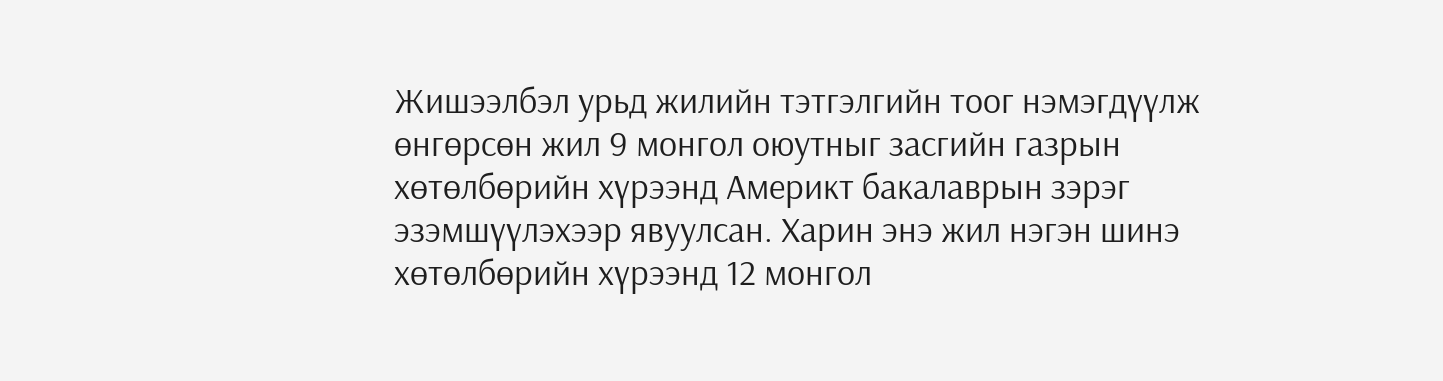Жишээлбэл урьд жилийн тэтгэлгийн тоог нэмэгдүүлж өнгөрсөн жил 9 монгол оюутныг засгийн газрын хөтөлбөрийн хүрээнд Америкт бакалаврын зэрэг эзэмшүүлэхээр явуулсан. Харин энэ жил нэгэн шинэ хөтөлбөрийн хүрээнд 12 монгол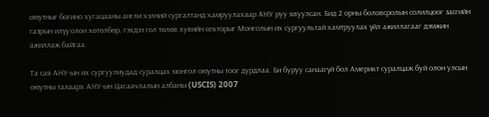оюутныг богино хугацааны англи хэлний сургалтанд хамруулахаар АНУ руу явуулсан. Бид 2 орны боловсролын солилцоог засгийн газрын илүү олон хөтөлбөр, гэхдээ гол төлөв хувийн секторыг Монголын их сургуультай хамтруулах үйл ажиллагааг дэмжин ажиллаж байгаа.

Та сая АНУ-ын их сургуулиудад суралцах монгол оюутны тоог дурдлаа. Би буруу санаагүй бол Америкт суралцаж буй олон улсын оюутны талаарх АНУ-ын Цагаачлалын албаны (USCIS) 2007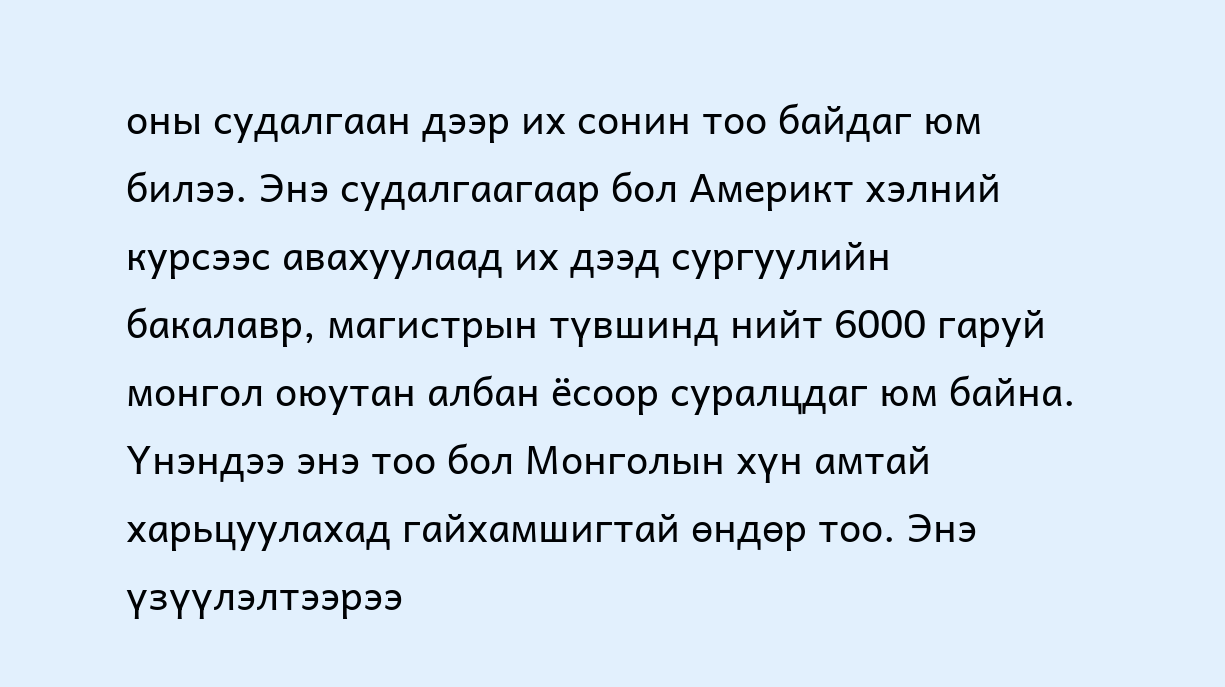оны судалгаан дээр их сонин тоо байдаг юм билээ. Энэ судалгаагаар бол Америкт xэлний курсээс авахуулаад их дээд сургуулийн бакалавр, магистрын түвшинд нийт 6000 гаруй монгол оюутан албан ёсоор суралцдаг юм байна. Үнэндээ энэ тоо бол Монголын хүн амтай харьцуулахад гайхамшигтай өндөр тоо. Энэ үзүүлэлтээрээ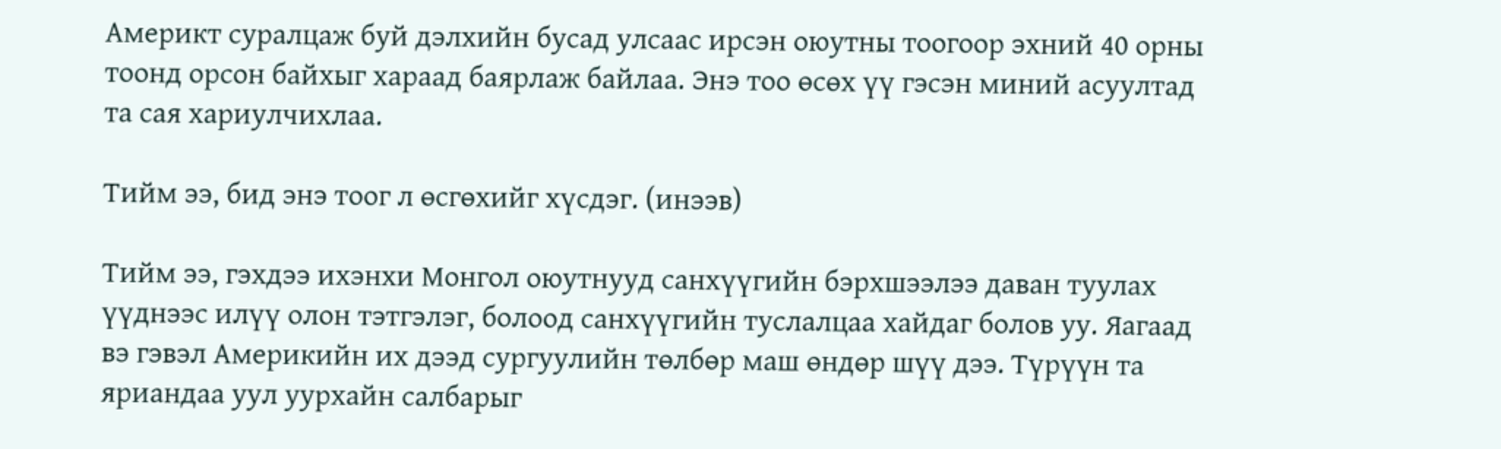Америкт суралцаж буй дэлхийн бусад улсаас ирсэн оюутны тоогоор эхний 40 орны тоонд орсон байхыг хараад баярлаж байлаа. Энэ тоо өсөх үү гэсэн миний асуултад та сая хариулчихлаа.

Тийм ээ, бид энэ тоог л өсгөхийг хүсдэг. (инээв)

Тийм ээ, гэхдээ ихэнхи Монгол оюутнууд санхүүгийн бэрхшээлээ даван туулах үүднээс илүү олон тэтгэлэг, болоод санхүүгийн туслалцаа хайдаг болов уу. Яагаад вэ гэвэл Америкийн их дээд сургуулийн төлбөр маш өндөр шүү дээ. Түрүүн та яриандаа уул уурхайн салбарыг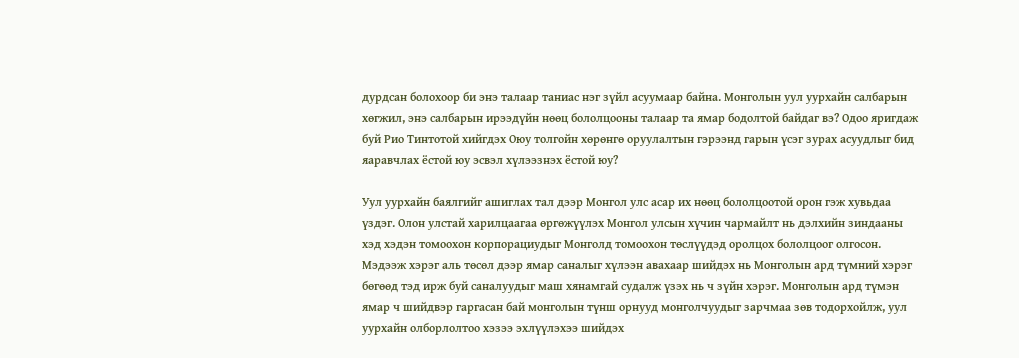дурдсан болохоор би энэ талаар таниас нэг зүйл асуумаар байна. Монголын уул уурхайн салбарын хөгжил, энэ салбарын ирээдүйн нөөц бололцооны талаар та ямар бодолтой байдаг вэ? Одоо яригдаж буй Рио Тинтотой хийгдэх Оюу толгойн хөрөнгө оруулалтын гэрээнд гарын үсэг зурах асуудлыг бид яаравчлах ёстой юу эсвэл хүлээзнэх ёстой юу?

Уул уурхайн баялгийг ашиглах тал дээр Монгол улс асар их нөөц бололцоотой орон гэж хувьдаа үздэг. Олон улстай харилцаагаа өргөжүүлэх Монгол улсын хүчин чармайлт нь дэлхийн зиндааны хэд хэдэн томоохон корпорациудыг Монголд томоохон төслүүдэд оролцох бололцоог олгосон. Мэдээж хэрэг аль төсөл дээр ямар саналыг хүлээн авахаар шийдэх нь Монголын ард түмний хэрэг бөгөөд тэд ирж буй саналуудыг маш хянамгай судалж үзэх нь ч зүйн хэрэг. Монголын ард түмэн ямар ч шийдвэр гаргасан бай монголын түнш орнууд монголчуудыг зарчмаа зөв тодорхойлж, уул уурхайн олборлолтоо хэзээ эхлүүлэхээ шийдэх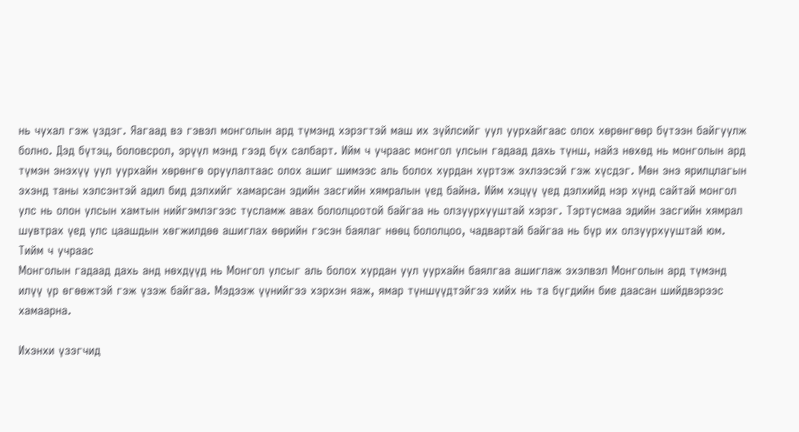нь чухал гэж үздэг. Яагаад вэ гэвэл монголын ард түмэнд хэрэгтэй маш их зүйлсийг уул уурхайгаас олох хөрөнгөөр бүтээн байгуулж болно. Дэд бүтэц, боловсрол, эрүүл мэнд гээд бүх салбарт. Ийм ч учраас монгол улсын гадаад дахь түнш, найз нөхөд нь монголын ард түмэн энэхүү уул уурхайн хөрөнгө оруулалтаас олох ашиг шимээс аль болох хурдан хүртэж эхлээсэй гэж хүсдэг. Мөн энэ ярилцлагын эхэнд таны хэлсэнтэй адил бид дэлхийг хамарсан эдийн засгийн хямралын үед байна. Ийм хэцүү үед дэлхийд нэр хүнд сайтай монгол улс нь олон улсын хамтын нийгэмлэгээс тусламж авах бололцоотой байгаа нь олзуурхууштай хэрэг. Тэртусмаа эдийн засгийн хямрал шувтрах үед улс цаашдын хөгжилдөө ашиглах өөрийн гэсэн баялаг нөөц бололцоо, чадвартай байгаа нь бүр их олзуурхууштай юм. Тийм ч учраас
Монголын гадаад дахь анд нөхдүүд нь Монгол улсыг аль болох хурдан уул уурхайн баялгаа ашиглаж эхэлвэл Монголын ард түмэнд илүү үр өгөөжтэй гэж үзэж байгаа. Мэдээж үүнийгээ хэрхэн яаж, ямар түншүүдтэйгээ хийх нь та бүгдийн бие даасан шийдвэрээс хамаарна.

Ихэнхи үзэгчид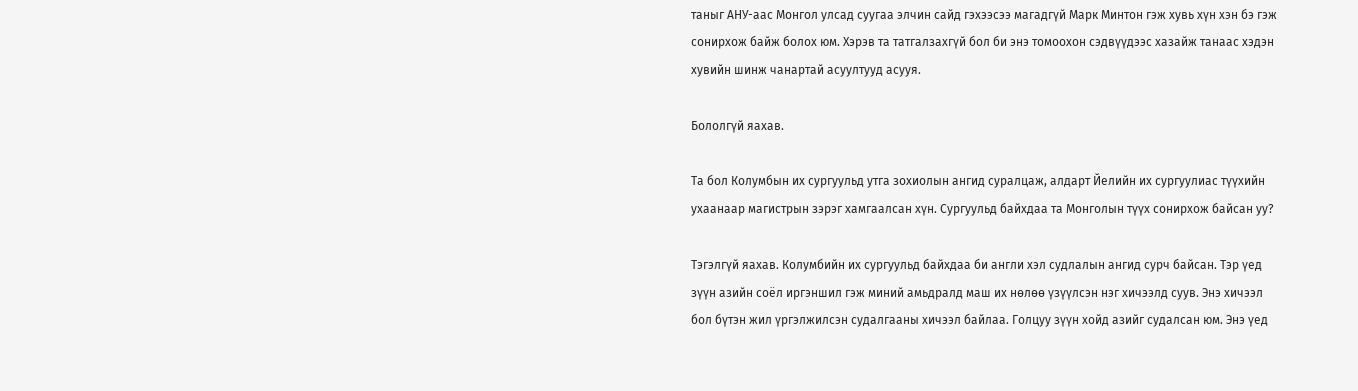таныг АНУ-аас Монгол улсад суугаа элчин сайд гэхээсээ магадгүй Марк Минтон гэж хувь хүн хэн бэ гэж сонирхож байж болох юм. Хэрэв та татгалзахгүй бол би энэ томоохон сэдвүүдээс хазайж танаас хэдэн хувийн шинж чанартай асуултууд асууя.

Бололгүй яахав.

Та бол Колумбын их сургуульд утга зохиолын ангид суралцаж, алдарт Йелийн их сургуулиас түүхийн ухаанаар магистрын зэрэг хамгаалсан хүн. Сургуульд байхдаа та Монголын түүх сонирхож байсан уу?

Тэгэлгүй яахав. Колумбийн их сургуульд байхдаа би англи хэл судлалын ангид сурч байсан. Тэр үед зүүн азийн соёл иргэншил гэж миний амьдралд маш их нөлөө үзүүлсэн нэг хичээлд суув. Энэ хичээл бол бүтэн жил үргэлжилсэн судалгааны хичээл байлаа. Голцуу зүүн хойд азийг судалсан юм. Энэ үед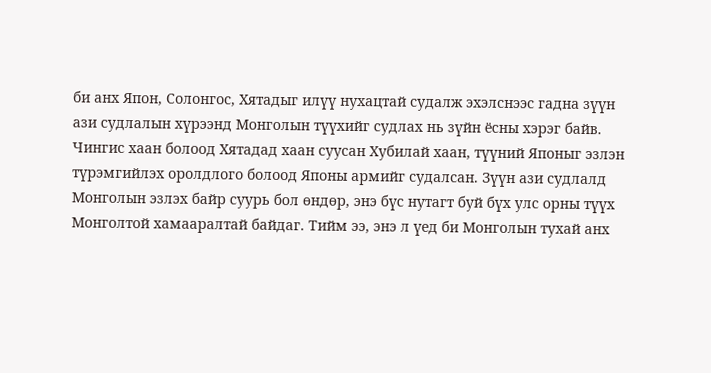би анх Япон, Солонгос, Хятадыг илүү нухацтай судалж эхэлснээс гадна зүүн ази судлалын хүрээнд Монголын түүхийг судлах нь зүйн ёсны хэрэг байв. Чингис хаан болоод Хятадад хаан суусан Хубилай хаан, түүний Японыг эзлэн түрэмгийлэх оролдлого болоод Японы армийг судалсан. Зүүн ази судлалд Монголын эзлэх байр суурь бол өндөр, энэ бүс нутагт буй бүх улс орны түүх Монголтой хамааралтай байдаг. Тийм ээ, энэ л үед би Монголын тухай анх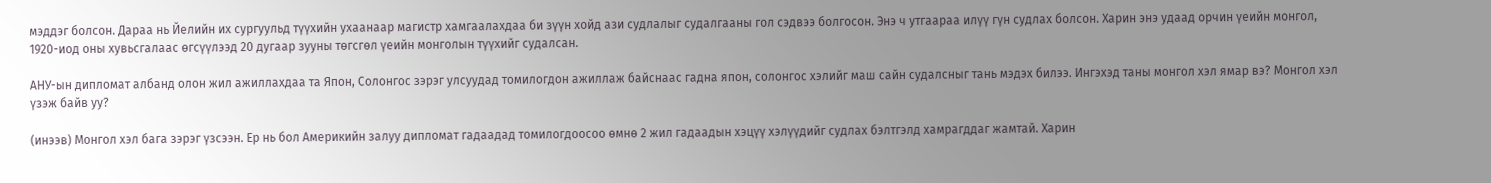мэддэг болсон. Дараа нь Йелийн их сургуульд түүхийн ухаанаар магистр хамгаалахдаа би зүүн хойд ази судлалыг судалгааны гол сэдвээ болгосон. Энэ ч утгаараа илүү гүн судлах болсон. Харин энэ удаад орчин үеийн монгол, 1920-иод оны хувьсгалаас өгсүүлээд 20 дугаар зууны төгсгөл үеийн монголын түүхийг судалсан.

АНУ-ын дипломат албанд олон жил ажиллахдаа та Япон, Солонгос зэрэг улсуудад томилогдон ажиллаж байснаас гадна япон, солонгос хэлийг маш сайн судалсныг тань мэдэх билээ. Ингэхэд таны монгол хэл ямар вэ? Монгол хэл үзэж байв уу?

(инээв) Монгол хэл бага зэрэг үзсээн. Ер нь бол Америкийн залуу дипломат гадаадад томилогдоосоо өмнө 2 жил гадаадын хэцүү хэлүүдийг судлах бэлтгэлд хамрагддаг жамтай. Харин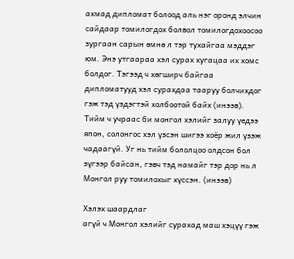ахмад дипломат болоод аль нэг оронд элчин сайдаар томилогдох болвол томилогдохоосоо зургаан сарын өмнө л тэр тухайгаа мэддэг юм. Энэ утгаараа хэл сурах хугацаа их хомс болдог. Тэгээд ч хөгширч байгаа дипломатууд хэл сурахдаа тааруу болчихдог гэж тэд үздэгтэй холбоотой байх (инээв). Тийм ч учраас би монгол хэлийг залуу үедээ япон, солонгос хэл үзсэн шигээ хоёр жил үзэж чадаагүй. Уг нь тийм бололцоо олдсон бол зүгээр байсан, гэвч тэд намайг тэр дор нь л Монгол руу томилохыг хүссэн. (инээв)

Хэлэх шаардлаг
агүй ч Монгол хэлийг сурахад маш хэцүү гэж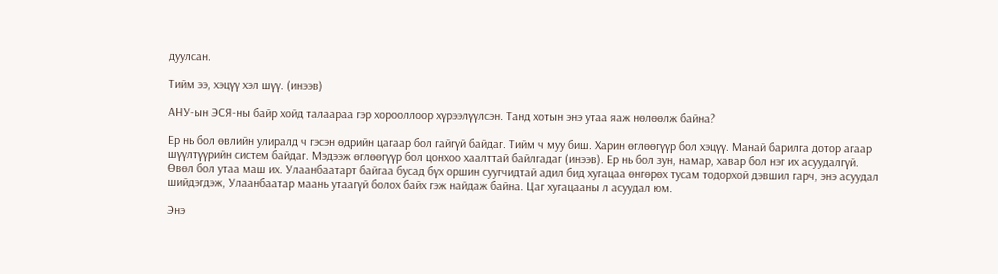дуулсан.

Тийм ээ, хэцүү хэл шүү. (инээв)

АНУ-ын ЭСЯ-ны байр хойд талаараа гэр хорооллоор хүрээлүүлсэн. Танд хотын энэ утаа яаж нөлөөлж байна?

Ер нь бол өвлийн улиралд ч гэсэн өдрийн цагаар бол гайгүй байдаг. Тийм ч муу биш. Харин өглөөгүүр бол хэцүү. Манай барилга дотор агаар шүүлтүүрийн систем байдаг. Мэдээж өглөөгүүр бол цонхоо хаалттай байлгадаг (инээв). Ер нь бол зун, намар, хавар бол нэг их асуудалгүй. Өвөл бол утаа маш их. Улаанбаатарт байгаа бусад бүх оршин суугчидтай адил бид хугацаа өнгөрөх тусам тодорхой дэвшил гарч, энэ асуудал шийдэгдэж, Улаанбаатар маань утаагүй болох байх гэж найдаж байна. Цаг хугацааны л асуудал юм.

Энэ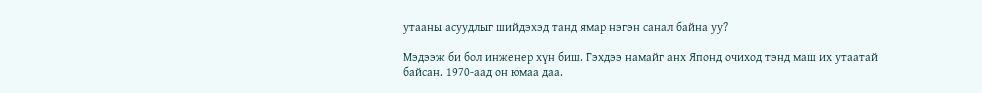утааны асуудлыг шийдэхэд танд ямар нэгэн санал байна уу?

Мэдээж би бол инженер хүн биш. Гэхдээ намайг анх Японд очиход тэнд маш их утаатай байсан. 1970-аад он юмаа даа.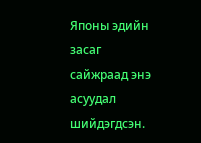Японы эдийн засаг сайжраад энэ асуудал шийдэгдсэн.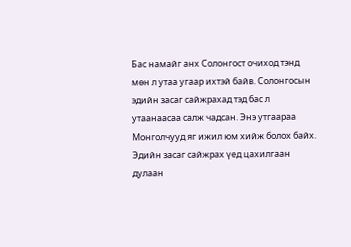Бас намайг анх Солонгост очиход тэнд мөн л утаа угаар ихтэй байв. Солонгосын эдийн засаг сайжрахад тэд бас л утаанаасаа салж чадсан. Энэ утгаараа Монголчууд яг ижил юм хийж болох байх. Эдийн засаг сайжрах үед цахилгаан дулаан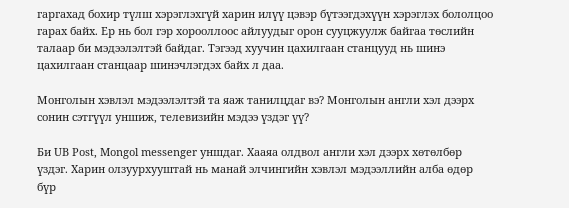гаргахад бохир түлш хэрэглэхгүй харин илүү цэвэр бүтээгдэхүүн хэрэглэх бололцоо гарах байх. Ер нь бол гэр хорооллоос айлуудыг орон сууцжуулж байгаа төслийн талаар би мэдээлэлтэй байдаг. Тэгээд хуучин цахилгаан станцууд нь шинэ цахилгаан станцаар шинэчлэгдэх байх л даа.

Монголын хэвлэл мэдээлэлтэй та яаж танилцдаг вэ? Монголын англи хэл дээрх сонин сэтгүүл уншиж, телевизийн мэдээ үздэг үү?

Би UB Post, Mongol messenger уншдаг. Хааяа олдвол англи хэл дээрх хөтөлбөр үздэг. Харин олзуурхууштай нь манай элчингийн хэвлэл мэдээллийн алба өдөр бүр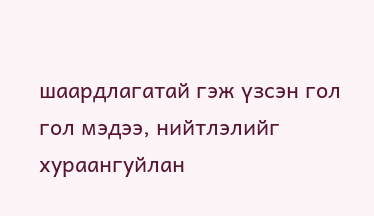шаардлагатай гэж үзсэн гол гол мэдээ, нийтлэлийг хураангуйлан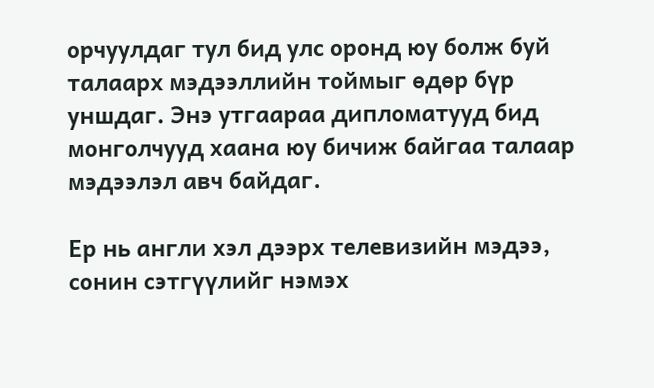орчуулдаг тул бид улс оронд юу болж буй талаарх мэдээллийн тоймыг өдөр бүр уншдаг. Энэ утгаараа дипломатууд бид монголчууд хаана юу бичиж байгаа талаар мэдээлэл авч байдаг.

Ер нь англи хэл дээрх телевизийн мэдээ, сонин сэтгүүлийг нэмэх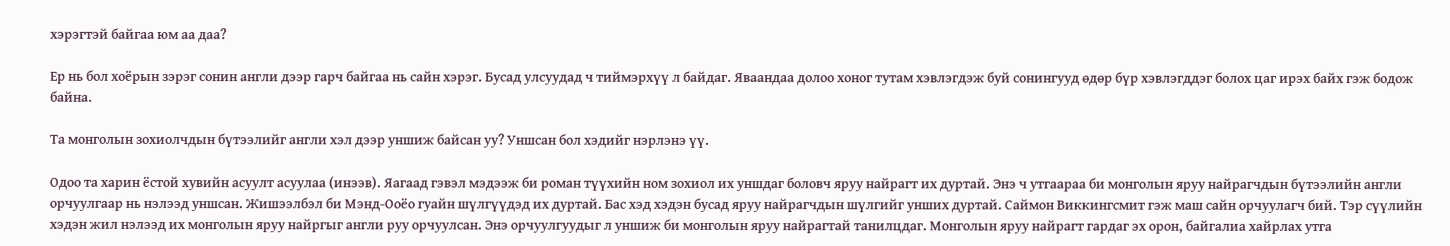хэрэгтэй байгаа юм аа даа?

Ер нь бол хоёрын зэрэг сонин англи дээр гарч байгаа нь сайн хэрэг. Бусад улсуудад ч тиймэрхүү л байдаг. Яваандаа долоо хоног тутам хэвлэгдэж буй сонингууд өдөр бүр хэвлэгддэг болох цаг ирэх байх гэж бодож байна.

Та монголын зохиолчдын бүтээлийг англи хэл дээр уншиж байсан уу? Уншсан бол хэдийг нэрлэнэ үү.

Одоо та харин ёстой хувийн асуулт асуулаа (инээв). Яагаад гэвэл мэдээж би роман түүхийн ном зохиол их уншдаг боловч яруу найрагт их дуртай. Энэ ч утгаараа би монголын яруу найрагчдын бүтээлийн англи орчуулгаар нь нэлээд уншсан. Жишээлбэл би Мэнд-Ооёо гуайн шүлгүүдэд их дуртай. Бас хэд хэдэн бусад яруу найрагчдын шүлгийг унших дуртай. Саймон Виккингсмит гэж маш сайн орчуулагч бий. Тэр сүүлийн хэдэн жил нэлээд их монголын яруу найргыг англи руу орчуулсан. Энэ орчуулгуудыг л уншиж би монголын яруу найрагтай танилцдаг. Монголын яруу найрагт гардаг эх орон, байгалиа хайрлах утга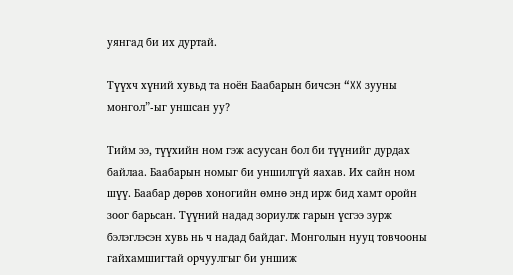уянгад би их дуртай.

Түүхч хүний хувьд та ноён Баабарын бичсэн “XX зууны монгол”-ыг уншсан уу?

Тийм ээ, түүхийн ном гэж асуусан бол би түүнийг дурдах байлаа. Баабарын номыг би уншилгүй яахав. Их сайн ном шүү. Баабар дөрөв хоногийн өмнө энд ирж бид хамт оройн зоог барьсан. Түүний надад зориулж гарын үсгээ зурж бэлэглэсэн хувь нь ч надад байдаг. Монголын нууц товчооны гайхамшигтай орчуулгыг би уншиж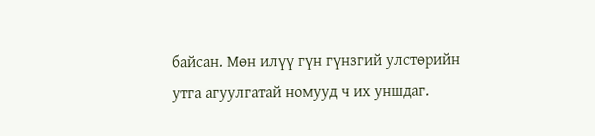байсан. Мөн илүү гүн гүнзгий улстөрийн утга агуулгатай номууд ч их уншдаг.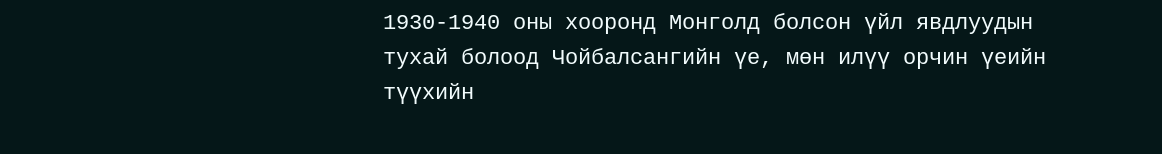1930-1940 оны хооронд Монголд болсон үйл явдлуудын тухай болоод Чойбалсангийн үе, мөн илүү орчин үеийн түүхийн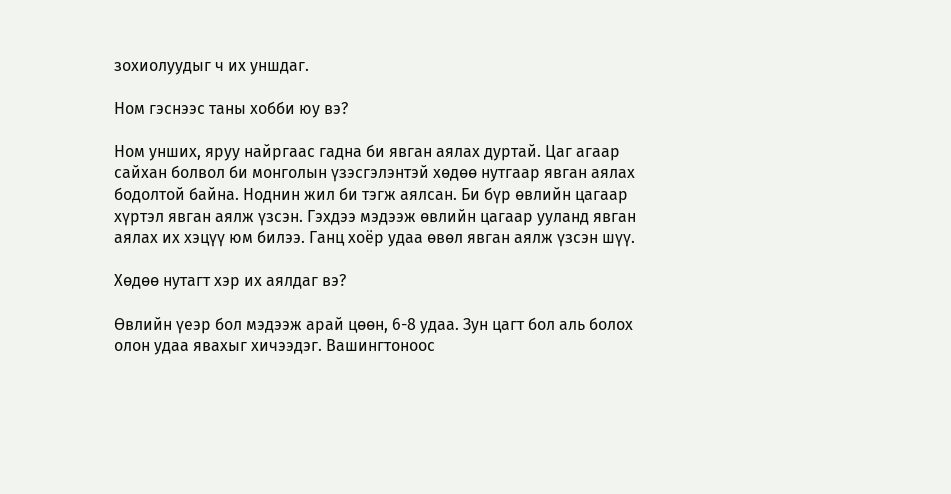зохиолуудыг ч их уншдаг.

Ном гэснээс таны хобби юу вэ?

Ном унших, яруу найргаас гадна би явган аялах дуртай. Цаг агаар сайхан болвол би монголын үзэсгэлэнтэй хөдөө нутгаар явган аялах бодолтой байна. Ноднин жил би тэгж аялсан. Би бүр өвлийн цагаар хүртэл явган аялж үзсэн. Гэхдээ мэдээж өвлийн цагаар ууланд явган аялах их хэцүү юм билээ. Ганц хоёр удаа өвөл явган аялж үзсэн шүү.

Хөдөө нутагт хэр их аялдаг вэ?

Өвлийн үеэр бол мэдээж арай цөөн, 6-8 удаа. Зун цагт бол аль болох олон удаа явахыг хичээдэг. Вашингтоноос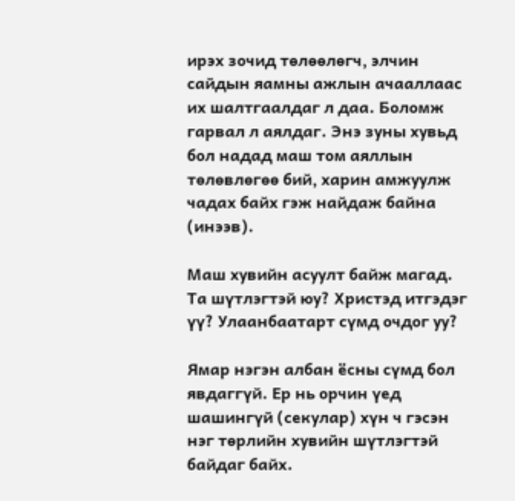ирэх зочид төлөөлөгч, элчин сайдын яамны ажлын ачааллаас их шалтгаалдаг л даа. Боломж гарвал л аялдаг. Энэ зуны хувьд бол надад маш том аяллын төлөвлөгөө бий, харин амжуулж чадах байх гэж найдаж байна (инээв).

Маш хувийн асуулт байж магад. Та шүтлэгтэй юу? Христэд итгэдэг үү? Улаанбаатарт сүмд очдог уу?

Ямар нэгэн албан ёсны сүмд бол явдаггүй. Ер нь орчин үед шашингүй (секулар) хүн ч гэсэн нэг төрлийн хувийн шүтлэгтэй байдаг байх.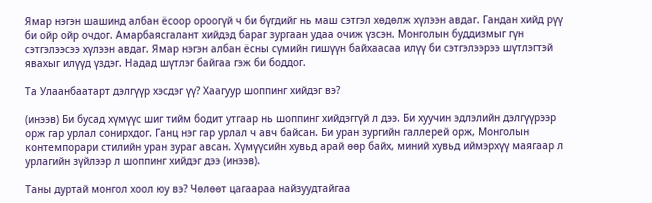Ямар нэгэн шашинд албан ёсоор ороогүй ч би бүгдийг нь маш сэтгэл хөдөлж хүлээн авдаг. Гандан хийд рүү би ойр ойр очдог. Амарбаясгалант хийдэд бараг зургаан удаа очиж үзсэн. Монголын буддизмыг гүн сэтгэлээсээ хүлээн авдаг. Ямар нэгэн албан ёсны сүмийн гишүүн байхаасаа илүү би сэтгэлээрээ шүтлэгтэй явахыг илүүд үздэг. Надад шүтлэг байгаа гэж би боддог.

Та Улаанбаатарт дэлгүүр хэсдэг үү? Хаагуур шоппинг хийдэг вэ?

(инээв) Би бусад хүмүүс шиг тийм бодит утгаар нь шоппинг хийдэггүй л дээ. Би хуучин эдлэлийн дэлгүүрээр орж гар урлал сонирхдог. Ганц нэг гар урлал ч авч байсан. Би уран зургийн галлерей орж, Монголын контемпорари стилийн уран зураг авсан. Хүмүүсийн хувьд арай өөр байх, миний хувьд иймэрхүү маягаар л урлагийн зүйлээр л шоппинг хийдэг дээ (инээв).

Таны дуртай монгол хоол юу вэ? Чөлөөт цагаараа найзуудтайгаа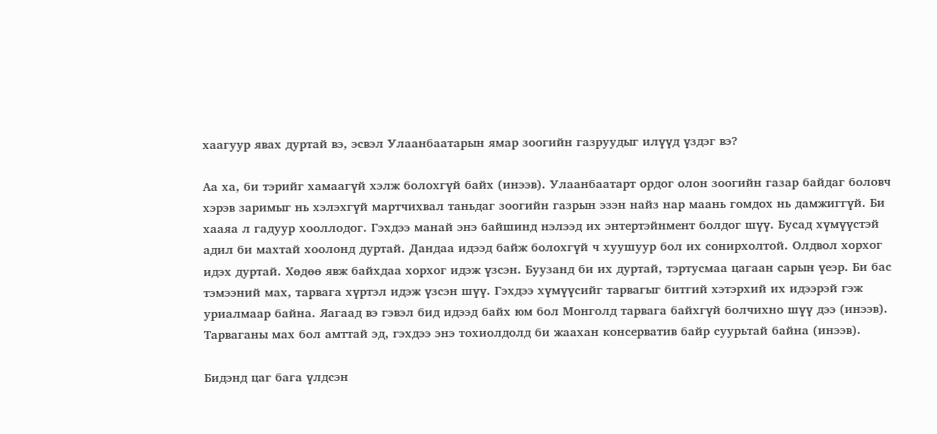хаагуур явах дуртай вэ, эсвэл Улаанбаатарын ямар зоогийн газруудыг илүүд үздэг вэ?

Аа ха, би тэрийг хамаагүй хэлж болохгүй байх (инээв). Улаанбаатарт ордог олон зоогийн газар байдаг боловч хэрэв заримыг нь хэлэхгүй мартчихвал таньдаг зоогийн газрын эзэн найз нар маань гомдох нь дамжиггүй. Би хааяа л гадуур хооллодог. Гэхдээ манай энэ байшинд нэлээд их энтертэйнмент болдог шүү. Бусад хүмүүстэй адил би махтай хоолонд дуртай. Дандаа идээд байж болохгүй ч xуушуур бол их сонирхолтой. Олдвол хорхог идэх дуртай. Хөдөө явж байхдаа хорхог идэж үзсэн. Буузанд би их дуртай, тэртусмаа цагаан сарын үеэр. Би бас тэмээний маx, тарвага хүртэл идэж үзсэн шүү. Гэхдээ хүмүүсийг тарвагыг битгий хэтэрхий их идээрэй гэж уриалмаар байна. Яагаад вэ гэвэл бид идээд байх юм бол Монголд тарвага байхгүй болчихно шүү дээ (инээв). Тарваганы мах бол амттай эд, гэхдээ энэ тохиолдолд би жаахан консерватив байр суурьтай байна (инээв).

Бидэнд цаг бага үлдсэн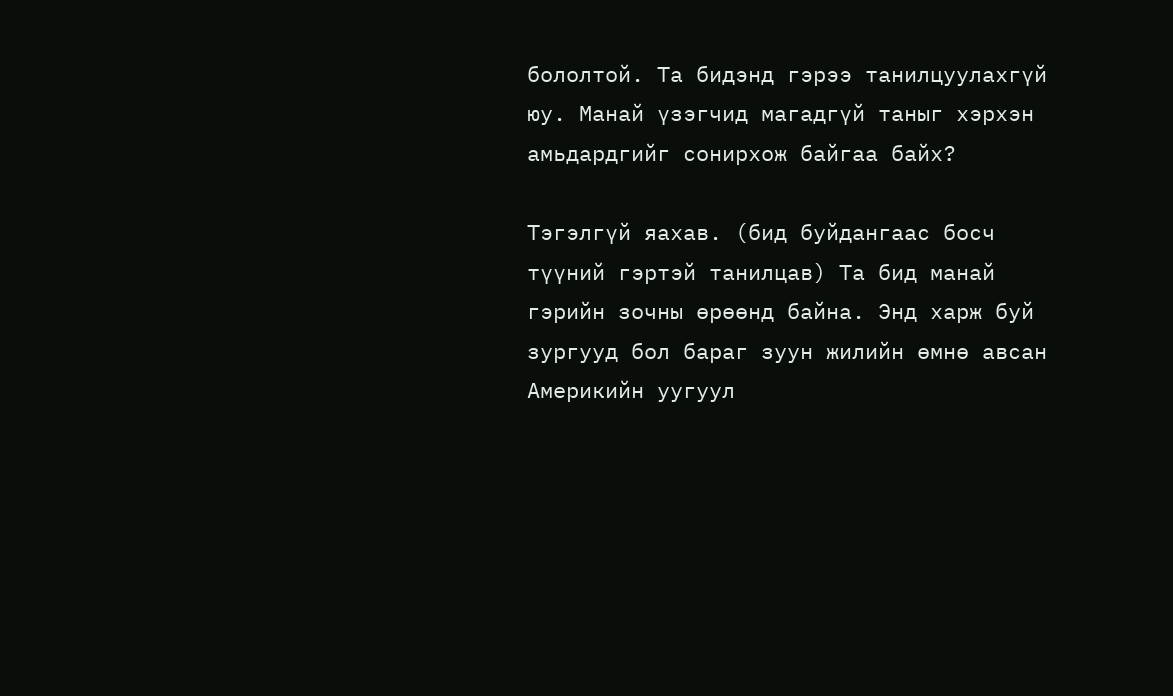бололтой. Та бидэнд гэрээ танилцуулахгүй юу. Манай үзэгчид магадгүй таныг хэрхэн амьдардгийг сонирхож байгаа байх?

Тэгэлгүй яахав. (бид буйдангаас босч түүний гэртэй танилцав) Та бид манай гэрийн зочны өрөөнд байна. Энд харж буй зургууд бол бараг зуун жилийн өмнө авсан Америкийн уугуул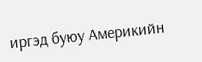иргэд буюу Америкийн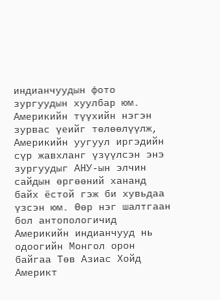индианчуудын фото зургуудын хуулбар юм. Америкийн түүхийн нэгэн зурвас үеийг төлөөлүүлж, Америкийн уугуул иргэдийн сүр жавхланг үзүүлсэн энэ зургуудыг АНУ-ын элчин сайдын өргөөний хананд байх ёстой гэж би хувьдаа үзсэн юм. Өөр нэг шалтгаан бол антопологичид Америкийн индианчууд нь одоогийн Монгол орон байгаа Төв Азиас Хойд Америкт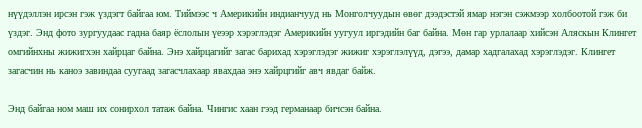нүүдэллэн ирсэн гэж үздэгт байгаа юм. Тиймээс ч Америкийн индианчууд нь Монголчуудын өвөг дээдэстэй ямар нэгэн сэжмээр холбоотой гэж би үздэг. Энд фото зургуудаас гадна баяр ёслолын үеээр хэрэглэдэг Америкийн уугуул иргэдийн баг байна. Мөн гар урлалаар хийсэн Аляскын Клингет омгийнхны жижигхэн хайрцаг байна. Энэ хайрцагийг загас барихад хэрэглэдэг жижиг хэрэглэлүүд, дэгээ, дамар хадгалахад хэрэглэдэг. Клингет загасчин нь каноэ завиндаа суугаад загасчлахаар явахдаа энэ хайрцгийг авч явдаг байж.

Энд байгаа ном маш их сонирхол татаж байна. Чингис хаан гээд германаар бичсэн байна.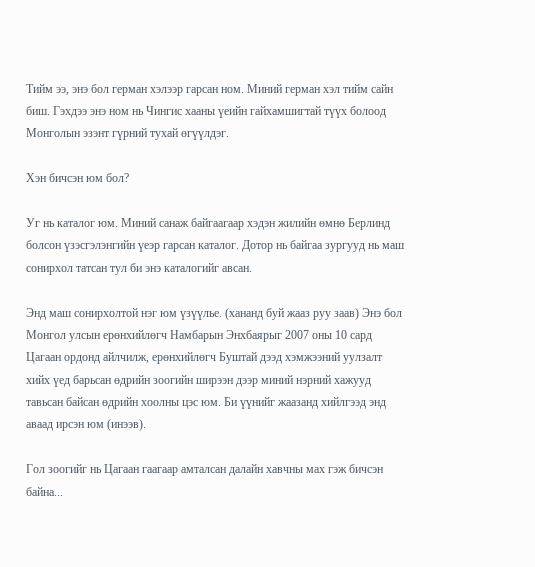Тийм ээ, энэ бол герман хэлээр гарсан ном. Миний герман хэл тийм сайн биш. Гэхдээ энэ ном нь Чингис хааны үеийн гайхамшигтай түүх болоод Монголын эзэнт гүрний тухай өгүүлдэг.

Хэн бичсэн юм бол?

Уг нь каталог юм. Миний санаж байгаагаар хэдэн жилийн өмнө Берлинд болсон үзэсгэлэнгийн үеэр гарсан каталог. Дотор нь байгаа зургууд нь маш сонирхол татсан тул би энэ каталогийг авсан.

Энд маш сонирхолтой нэг юм үзүүлье. (хананд буй жааз руу заав) Энэ бол Монгол улсын ерөнхийлөгч Намбарын Энхбаярыг 2007 оны 10 сард Цагаан ордонд айлчилж, ерөнхийлөгч Буштай дээд хэмжээний уулзалт хийх үед барьсан өдрийн зоогийн ширээн дээр миний нэрний хажууд тавьсан байсан өдрийн хоолны цэс юм. Би үүнийг жаазанд хийлгээд энд аваад ирсэн юм (инээв).

Гол зоогийг нь Цагаан гаагаар амталсан далайн хавчны мах гэж бичсэн байна...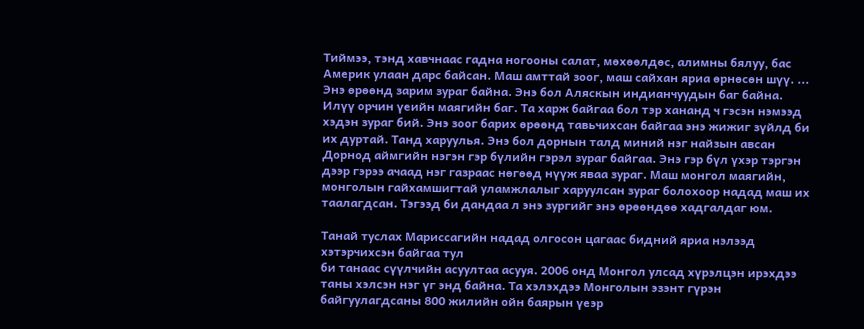Тиймээ, тэнд хавчнаас гадна ногооны салат, мөхөөлдөс, алимны бялуу, бас Америк улаан дарс байсан. Маш амттай зоог, маш сайхан яриа өрнөсөн шүү. ... Энэ өрөөнд зарим зураг байна. Энэ бол Аляскын индианчуудын баг байна. Илүү орчин үеийн маягийн баг. Та харж байгаа бол тэр хананд ч гэсэн нэмээд хэдэн зураг бий. Энэ зоог барих өрөөнд тавьчихсан байгаа энэ жижиг зүйлд би их дуртай. Танд харуулья. Энэ бол дорнын талд миний нэг найзын авсан Дорнод аймгийн нэгэн гэр бүлийн гэрэл зураг байгаа. Энэ гэр бүл үхэр тэргэн дээр гэрээ ачаад нэг газраас нөгөөд нүүж яваа зураг. Маш монгол маягийн, монголын гайхамшигтай уламжлалыг харуулсан зураг болохоор надад маш их таалагдсан. Тэгээд би дандаа л энэ зургийг энэ өрөөндөө хадгалдаг юм.

Танай туслах Мариссагийн надад олгосон цагаас бидний яриа нэлээд хэтэрчихсэн байгаа тул
би танаас сүүлчийн асуултаа асууя. 2006 онд Монгол улсад хүрэлцэн ирэхдээ таны хэлсэн нэг үг энд байна. Та хэлэхдээ Монголын эзэнт гүрэн байгуулагдсаны 800 жилийн ойн баярын үеэр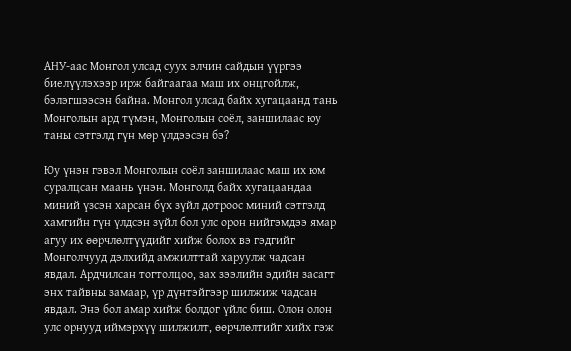АНУ-аас Монгол улсад суух элчин сайдын үүргээ биелүүлэхээр ирж байгаагаа маш их онцгойлж, бэлэгшээсэн байна. Монгол улсад байх хугацаанд тань Монголын ард түмэн, Монголын соёл, заншилаас юу таны сэтгэлд гүн мөр үлдээсэн бэ?

Юу үнэн гэвэл Монголын соёл заншилаас маш их юм суралцсан маань үнэн. Монголд байх хугацаандаа миний үзсэн харсан бүх зүйл дотроос миний сэтгэлд хамгийн гүн үлдсэн зүйл бол улс орон нийгэмдээ ямар агуу их өөрчлөлтүүдийг хийж болоx вэ гэдгийг Монголчууд дэлхийд амжилттай харуулж чадсан явдал. Ардчилсан тогтолцоо, зах зээлийн эдийн засагт энх тайвны замаар, үр дүнтэйгээр шилжиж чадсан явдал. Энэ бол амар хийж болдог үйлс биш. Олон олон улс орнууд иймэрхүү шилжилт, өөрчлөлтийг хийх гэж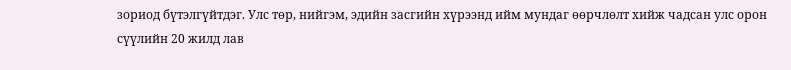зориод бүтэлгүйтдэг. Улс төр, нийгэм, эдийн засгийн хүрээнд ийм мундаг өөрчлөлт хийж чадсан улс орон сүүлийн 20 жилд лав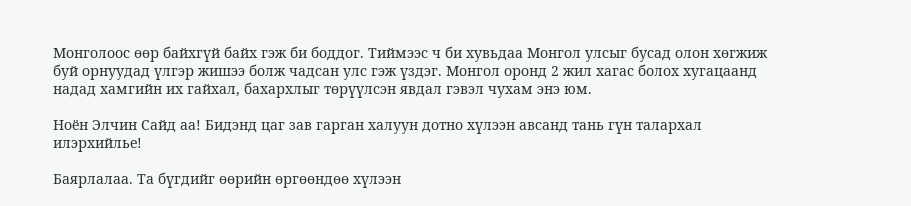Монголоос өөр байхгүй байх гэж би боддог. Тиймээс ч би хувьдаа Монгол улсыг бусад олон хөгжиж буй орнуудад үлгэр жишээ болж чадсан улс гэж үздэг. Монгол оронд 2 жил хагас болох хугацаанд надад хамгийн их гайхал, бахархлыг төрүүлсэн явдал гэвэл чухам энэ юм.

Ноён Элчин Сайд аа! Бидэнд цаг зав гарган халуун дотно хүлээн авсанд тань гүн талархал илэрхийлье!

Баярлалаа. Та бүгдийг өөрийн өргөөндөө хүлээн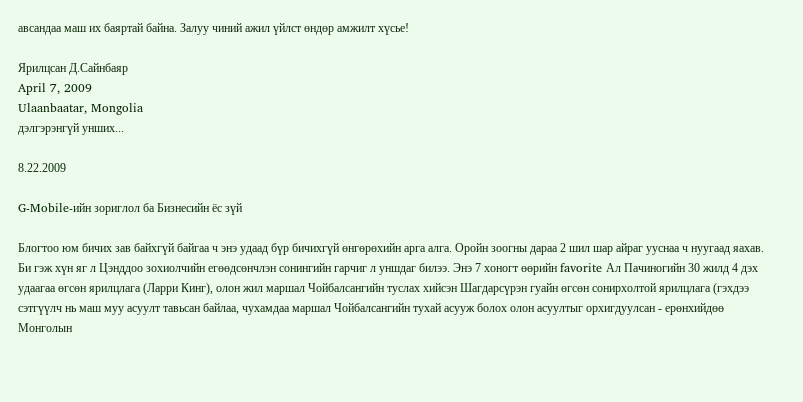авсандаа маш их баяртай байна. Залуу чиний ажил үйлст өндөр амжилт хүсье!

Ярилцсан Д.Сайнбаяр
April 7, 2009
Ulaanbaatar, Mongolia
дэлгэрэнгүй унших...

8.22.2009

G-Mobile-ийн зориглол ба Бизнесийн ёс зүй

Блогтоо юм бичих зав байхгүй байгаа ч энэ удаад бүр бичихгүй өнгөрөхийн арга алга. Оройн зоогны дараа 2 шил шар айраг ууснаа ч нуугаад яахав. Би гэж хүн яг л Цэнддоо зохиолчийн егөөдсөнчлэн сонингийн гарчиг л уншдаг билээ. Энэ 7 хоногт өөрийн favorite Ал Пачиногийн 30 жилд 4 дэх удаагаа өгсөн ярилцлага (Ларри Кинг), олон жил маршал Чойбалсангийн туслах хийсэн Шагдарсүрэн гуайн өгсөн сонирхолтой ярилцлага (гэхдээ сэтгүүлч нь маш муу асуулт тавьсан байлаа, чухамдаа маршал Чойбалсангийн тухай асууж болох олон асуултыг орхигдуулсан - ерөнхийдөө Монголын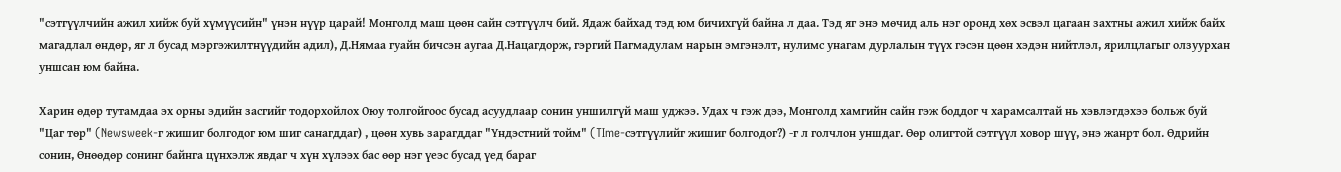"сэтгүүлчийн ажил хийж буй хүмүүсийн" үнэн нүүр царай! Монголд маш цөөн сайн сэтгүүлч бий. Ядаж байхад тэд юм бичихгүй байна л даа. Тэд яг энэ мөчид аль нэг оронд хөх эсвэл цагаан захтны ажил хийж байх магадлал өндөр, яг л бусад мэргэжилтнүүдийн адил), Д.Нямаа гуайн бичсэн аугаа Д.Нацагдорж, гэргий Пагмадулам нарын эмгэнэлт, нулимс унагам дурлалын түүх гэсэн цөөн хэдэн нийтлэл, ярилцлагыг олзуурхан уншсан юм байна.

Харин өдөр тутамдаа эх орны эдийн засгийг тодорхойлох Оюу толгойгоос бусад асуудлаар сонин уншилгүй маш уджээ. Удах ч гэж дээ, Монголд хамгийн сайн гэж боддог ч харамсалтай нь хэвлэгдэхээ больж буй "Цаг төр" (Newsweek-г жишиг болгодог юм шиг санагддаг) , цөөн хувь зарагддаг "Үндэстний тойм" (TIme-сэтгүүлийг жишиг болгодог?) -г л голчлон уншдаг. Өөр олигтой сэтгүүл ховор шүү, энэ жанрт бол. Өдрийн сонин, Өнөөдөр сонинг байнга цүнхэлж явдаг ч хүн хүлээх бас өөр нэг үеэс бусад үед бараг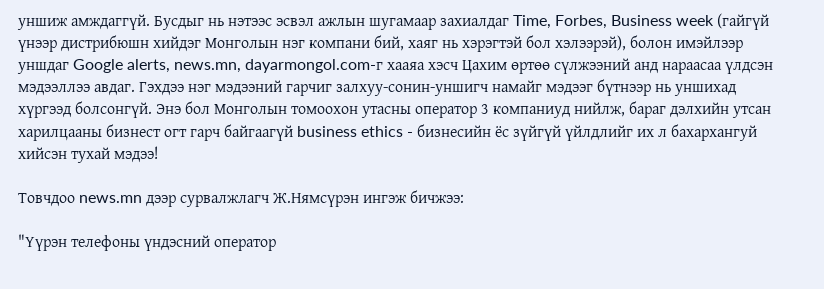уншиж амждаггүй. Бусдыг нь нэтээс эсвэл ажлын шугамаар захиалдаг Time, Forbes, Business week (гайгүй үнээр дистрибюшн хийдэг Монголын нэг компани бий, хаяг нь хэрэгтэй бол хэлээрэй), болон имэйлээр уншдаг Google alerts, news.mn, dayarmongol.com-г хааяа хэсч Цахим өртөө сүлжээний анд нараасаа үлдсэн мэдээллээ авдаг. Гэхдээ нэг мэдээний гарчиг залхуу-сонин-уншигч намайг мэдээг бүтнээр нь уншихад хүргээд болсонгүй. Энэ бол Монголын томоохон утасны оператор 3 компаниуд нийлж, бараг дэлхийн утсан харилцааны бизнест огт гарч байгаагүй business ethics - бизнесийн ёс зүйгүй үйлдлийг их л бахархангуй хийсэн тухай мэдээ!

Toвчдоо news.mn дээр сурвалжлагч Ж.Нямсүрэн ингэж бичжээ:

"Үүрэн телефоны үндэсний оператор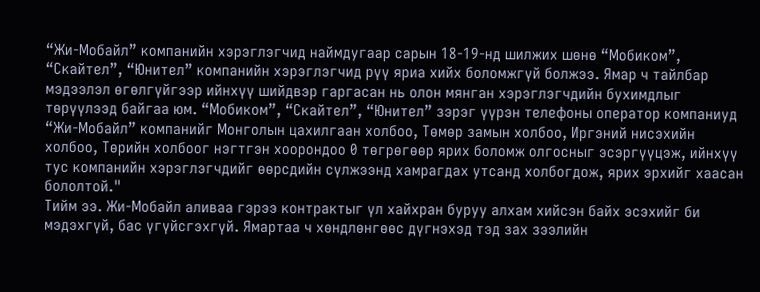“Жи-Мобайл” компанийн хэрэглэгчид наймдугаар сарын 18-19-нд шилжих шөнө “Мобиком”, “Скайтел”, “Юнител” компанийн хэрэглэгчид рүү яриа хийх боломжгүй болжээ. Ямар ч тайлбар мэдээлэл өгөлгүйгээр ийнхүү шийдвэр гаргасан нь олон мянган хэрэглэгчдийн бухимдлыг төрүүлээд байгаа юм. “Мобиком”, “Скайтел”, “Юнител” зэрэг үүрэн телефоны оператор компаниуд “Жи-Мобайл” компанийг Монголын цахилгаан холбоо, Төмөр замын холбоо, Иргэний нисэхийн холбоо, Төрийн холбоог нэгтгэн хоорондоо 0 төгрөгөөр ярих боломж олгосныг эсэргүүцэж, ийнхүү тус компанийн хэрэглэгчдийг өөрсдийн сүлжээнд хамрагдах утсанд холбогдож, ярих эрхийг хаасан бололтой."
Тийм ээ. Жи-Мобайл аливаа гэрээ контрактыг үл хайхран буруу алхам хийсэн байх эсэхийг би мэдэхгүй, бас үгүйсгэхгүй. Ямартаа ч хөндлөнгөөс дүгнэхэд тэд зах зээлийн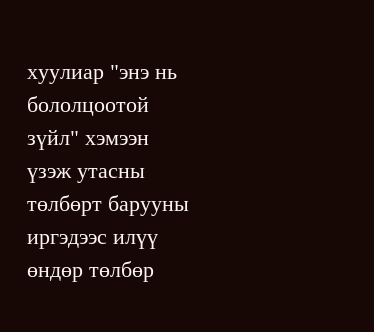хуулиар "энэ нь бололцоотой зүйл" хэмээн үзэж утасны төлбөрт барууны иргэдээс илүү өндөр төлбөр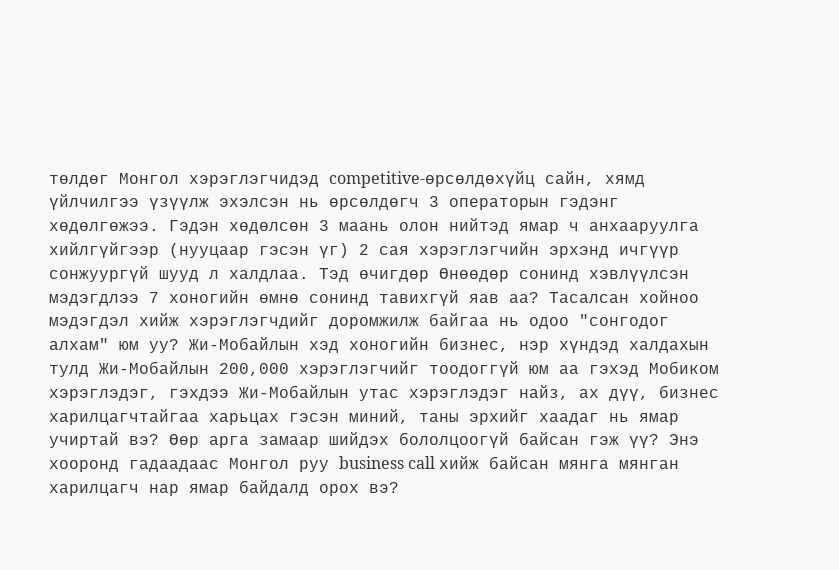төлдөг Монгол хэрэглэгчидэд competitive-өрсөлдөхүйц сайн, хямд үйлчилгээ үзүүлж эхэлсэн нь өрсөлдөгч 3 операторын гэдэнг хөдөлгөжээ. Гэдэн хөдөлсөн 3 маань олон нийтэд ямар ч анхааруулга хийлгүйгээр (нууцаар гэсэн үг) 2 сая хэрэглэгчийн эрхэнд ичгүүр сонжуургүй шууд л халдлаа. Тэд өчигдөр Өнөөдөр сонинд хэвлүүлсэн мэдэгдлээ 7 хоногийн өмнө сонинд тавихгүй яав аа? Тасалсан хойноо мэдэгдэл хийж хэрэглэгчдийг доромжилж байгаа нь одоо "сонгодог aлхам" юм уу? Жи-Мобайлын хэд хоногийн бизнес, нэр хүндэд халдахын тулд Жи-Мобайлын 200,000 хэрэглэгчийг тоодоггүй юм аа гэхэд Мобиком хэрэглэдэг, гэхдээ Жи-Мобайлын утас хэрэглэдэг найз, ах дүү, бизнес харилцагчтайгаа харьцах гэсэн миний, таны эрхийг хаадаг нь ямар учиртай вэ? Өөр арга замаар шийдэх бололцоогүй байсан гэж үү? Энэ хооронд гадаадаас Монгол руу business call хийж байсан мянга мянган харилцагч нар ямар байдалд орох вэ?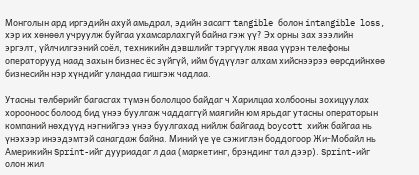Монголын ард иргэдийн ахуй амьдрал, эдийн засагт tangible болон intangible loss, хэр их хөнөөл учруулж буйгаа ухамсарлахгүй байна гэж үү? Эх орны зах зээлийн эргэлт, үйлчилгээний соёл, техникийн дэвшлийг тэргүүлж яваа үүрэн телефоны операторууд наад захын бизнес ёс зүйгүй, ийм бүдүүлэг алхам хийснээрээ өөрсдийнхөө бизнесийн нэр хүндийг уландаа гишгэж чадлаа.

Утасны төлбөрийг багасгах түмэн бололцоо байдаг ч Харилцаа холбооны зохицуулах хорооноос болоод бид үнээ буулгаж чаддаггүй маягийн юм ярьдаг утасны операторын компаний нөхдүүд нэгнийгээ үнээ буулгахад нийлж байгаад boycott хийж байгаа нь үнэхээр инээдэмтэй санагдаж байна. Миний үе үе сэжиглэн боддогоор Жи-Мобайл нь Америкийн Sprint-ийг дууриадаг л даа (маркетинг, брэндинг тал дээр). Sprint-ийг олон жил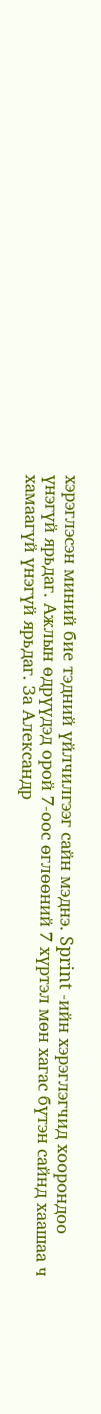хэрэглэсэн миний бие тэдний үйлчилгээг сайн мэднэ. Sprint -ийн хэрэглэгчид хоорондоо үнэгүй ярьдаг. Ажлын өдрүүдэд орой 7-оос өглөөний 7 хүртэл мөн хагас бүтэн сайнд хаашаа ч хамаагүй үнэгүй ярьдаг. За Александр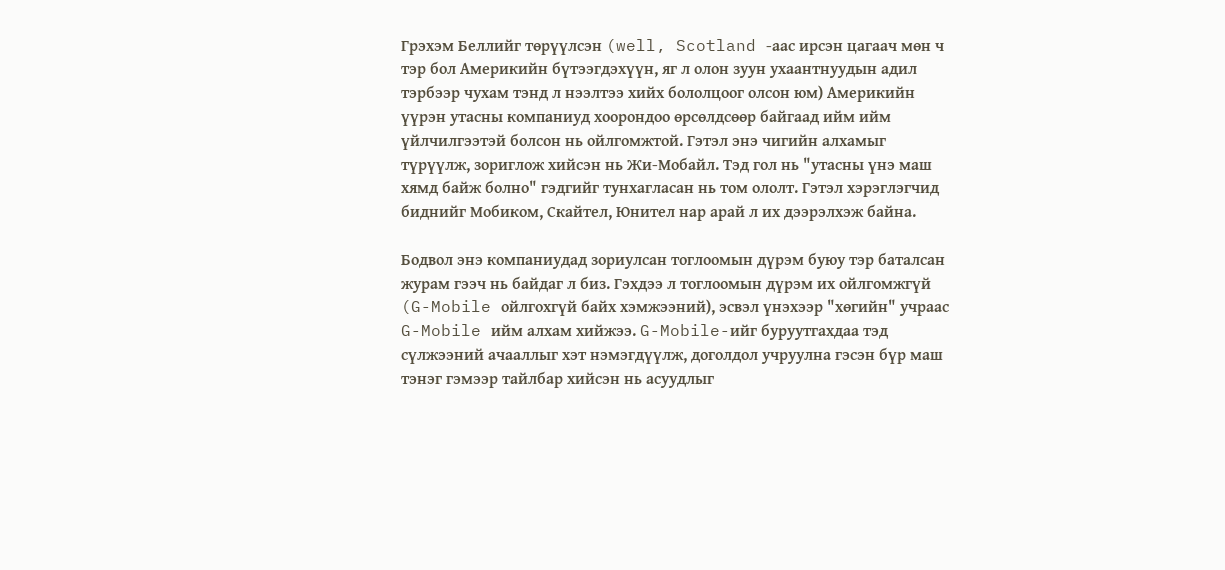Грэхэм Беллийг төрүүлсэн (well, Scotland -аас ирсэн цагаач мөн ч тэр бол Америкийн бүтээгдэхүүн, яг л олон зуун ухаантнуудын адил тэрбээр чухам тэнд л нээлтээ хийх бололцоог олсон юм) Америкийн үүрэн утасны компаниуд хоорондоо өрсөлдсөөр байгаад ийм ийм үйлчилгээтэй болсон нь ойлгомжтой. Гэтэл энэ чигийн алхамыг түрүүлж, зориглож хийсэн нь Жи-Мобайл. Тэд гол нь "утасны үнэ маш хямд байж болно" гэдгийг тунхагласан нь том ололт. Гэтэл хэрэглэгчид биднийг Мобиком, Скайтел, Юнител нар арай л их дээрэлхэж байна.

Бодвол энэ компаниудад зориулсан тоглоомын дүрэм буюу тэр баталсан журам гээч нь байдаг л биз. Гэхдээ л тоглоомын дүрэм их ойлгомжгүй (G-Mobile ойлгохгүй байх хэмжээний), эсвэл үнэхээр "хөгийн" учраас G-Mobile ийм алхам хийжээ. G-Mobile-ийг буруутгахдаа тэд сүлжээний ачааллыг хэт нэмэгдүүлж, доголдол учруулна гэсэн бүр маш тэнэг гэмээр тайлбар хийсэн нь асуудлыг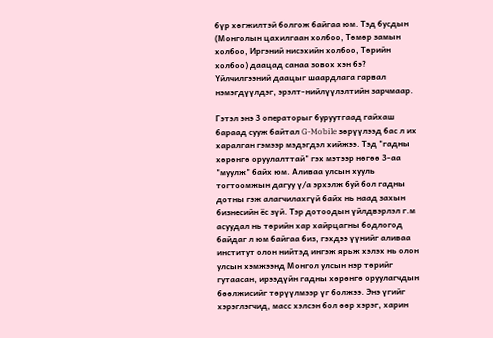бүр хөгжилтэй болгож байгаа юм. Тэд бусдын (Монголын цахилгаан холбоо, Төмөр замын холбоо, Иргэний нисэхийн холбоо, Төрийн холбоо) даацад санаа зовох хэн бэ? Үйлчилгээний даацыг шаардлага гарвал нэмэгдүүлдэг, эрэлт-нийлүүлэлтийн зарчмаар.

Гэтэл энэ 3 операторыг буруутгаад гайхаш бараад сууж байтал G-Mobile зөрүүлээд бас л их харалган гэмээр мэдэгдэл хийжээ. Тэд "гадны хөрөнгө оруулалттай" гэх мэтээр нөгөө 3-аа "муулж" байх юм. Аливаа улсын хууль тогтоомжын дагуу ү/а эрхэлж буй бол гадны дотны гэж алагчилахгүй байх нь наад захын бизнесийн ёс зүй. Тэр дотоодын үйлдвэрлэл г.м асуудал нь төрийн хар хайрцагны бодлогод байдаг л юм байгаа биз, гэхдээ үүнийг аливаа институт олон нийтэд ингэж ярьж хэлэх нь олон улсын хэмжээнд Монгол улсын нэр төрийг гутаасан, ирээдүйн гадны хөрөнгө оруулагчдын бөөлжисийг төрүүлмээр үг болжээ. Энэ үгийг хэрэглэгчид, масс хэлсэн бол өөр хэрэг, харин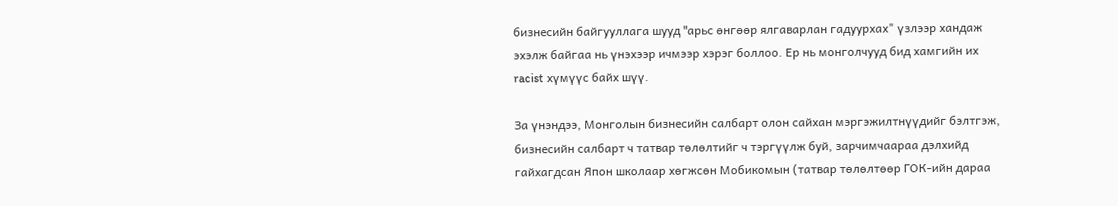бизнесийн байгууллага шууд "aрьс өнгөөр ялгаварлан гадуурхах" үзлээр хандаж эхэлж байгаа нь үнэхээр ичмээр хэрэг боллоо. Ер нь монголчууд бид хамгийн их racist хүмүүс байх шүү.

За үнэндээ, Монголын бизнесийн салбарт олон сайхан мэргэжилтнүүдийг бэлтгэж, бизнесийн салбарт ч татвар төлөлтийг ч тэргүүлж буй, зарчимчаараа дэлхийд гайхагдсан Япон школаар хөгжсөн Мобикомын (татвар төлөлтөөр ГОК-ийн дараа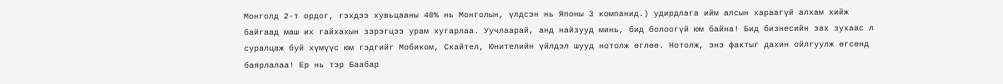Монголд 2-т ордог, гэхдээ хувьцааны 40% нь Монголын, үлдсэн нь Японы 3 компанид.) удирдлага ийм алсын хараагүй алхам хийж байгаад маш их гайхахын зэрэгцээ урам хугарлаа. Уучлаарай, анд найзууд минь, бид болоогүй юм байна! Бид бизнесийн зах зухаас л суралцаж буй хүмүүс юм гэдгийг Мобиком, Скайтел, Юнителийн үйлдэл шууд нотолж өглөө. Нотолж, энэ фактыг дахин ойлгуулж өгсөнд баярлалаа! Ер нь тэр Баабар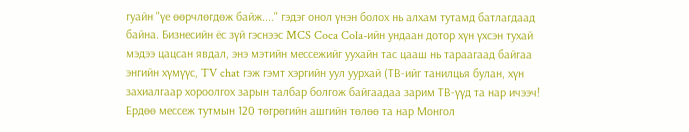гуайн "үе өөрчлөгдөж байж...." гэдэг онол үнэн болох нь алхам тутамд батлагдаад байна. Бизнесийн ёс зүй гэснээс MCS Coca Cola-ийн ундаан дотор хүн үхсэн тухай мэдээ цацсан явдал, энэ мэтийн мессежийг уухайн тас цааш нь тараагаад байгаа энгийн хүмүүс, TV chat гэж гэмт хэргийн уул уурхай (ТВ-ийг танилцья булан, хүн захиалгаар хороолгох зарын талбар болгож байгаадаа зарим ТВ-үүд та нар ичээч! Ердөө мессеж тутмын 120 төгрөгийн ашгийн төлөө та нар Монгол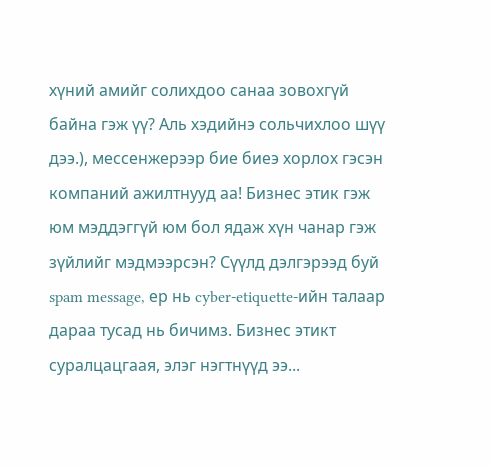хүний амийг солихдоо санаа зовохгүй байна гэж үү? Аль хэдийнэ сольчихлоо шүү дээ.), мессенжерээр бие биеэ хорлох гэсэн компаний ажилтнууд аа! Бизнес этик гэж юм мэддэггүй юм бол ядаж хүн чанар гэж зүйлийг мэдмээрсэн? Сүүлд дэлгэрээд буй spam message, ер нь cyber-etiquette-ийн талаар дараа тусад нь бичимз. Бизнес этикт суралцацгаая, элэг нэгтнүүд ээ...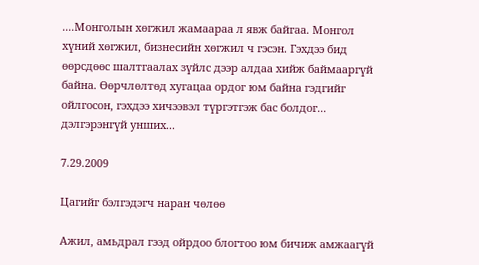....Монголын хөгжил жамаараа л явж байгаа. Монгол хүний хөгжил, бизнесийн хөгжил ч гэсэн. Гэхдээ бид өөрсдөөс шалтгаалах зүйлс дээр алдаа хийж баймааргүй байна. Өөрчлөлтөд хугацаа ордог юм байна гэдгийг ойлгосон, гэхдээ хичээвэл түргэтгэж бас болдог... дэлгэрэнгүй унших...

7.29.2009

Цагийг бэлгэдэгч наран чөлөө

Ажил, амьдрал гээд ойрдоо блогтоо юм бичиж амжаагүй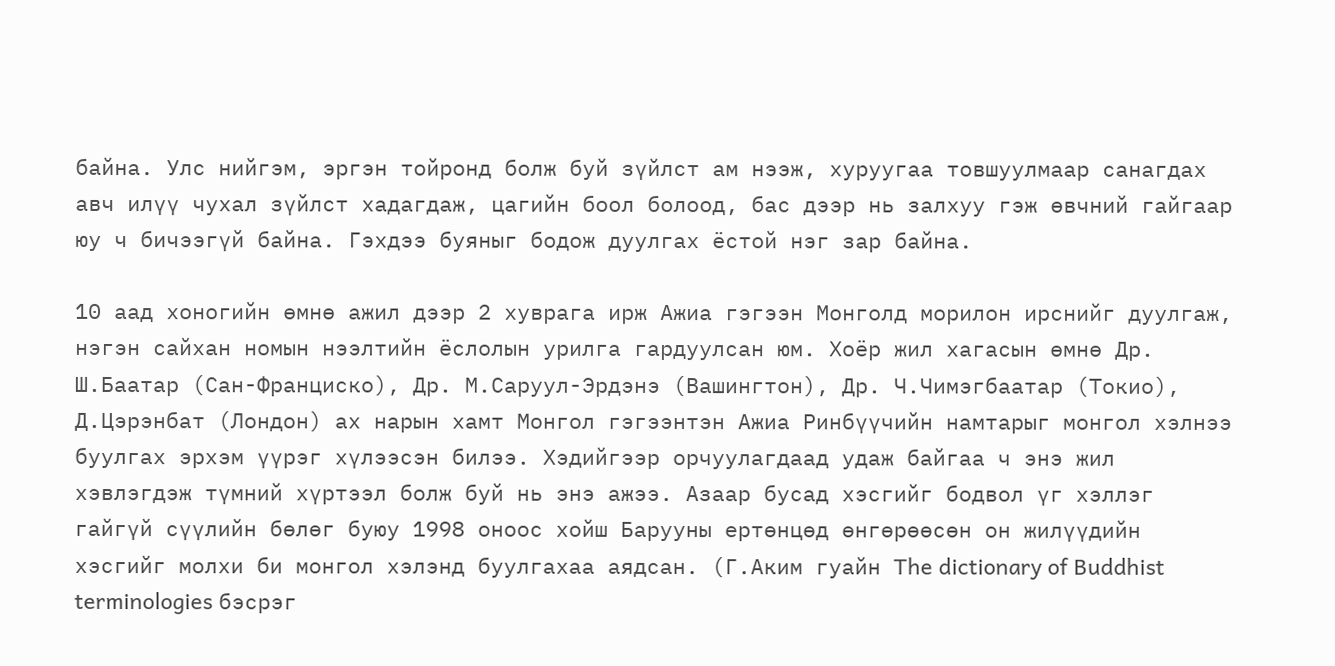байна. Улс нийгэм, эргэн тойронд болж буй зүйлст ам нээж, хуруугаа товшуулмаар санагдах авч илүү чухал зүйлст хадагдаж, цагийн боол болоод, бас дээр нь залхуу гэж өвчний гайгаар юу ч бичээгүй байна. Гэхдээ буяныг бодож дуулгах ёстой нэг зар байна.

10 аад хоногийн өмнө ажил дээр 2 хуврага ирж Ажиа гэгээн Монголд морилон ирснийг дуулгаж, нэгэн сайхан номын нээлтийн ёслолын урилга гардуулсан юм. Хоёр жил хагасын өмнө Др. Ш.Баатар (Сан-Франциско), Др. М.Саруул-Эрдэнэ (Вашингтон), Др. Ч.Чимэгбаатар (Токио), Д.Цэрэнбат (Лондон) ах нарын хамт Монгол гэгээнтэн Ажиа Ринбүүчийн намтарыг монгол хэлнээ буулгах эрхэм үүрэг хүлээсэн билээ. Хэдийгээр орчуулагдаад удаж байгаа ч энэ жил хэвлэгдэж түмний хүртээл болж буй нь энэ ажээ. Азаар бусад хэсгийг бодвол үг хэллэг гайгүй сүүлийн бөлөг буюу 1998 оноос хойш Барууны ертөнцөд өнгөрөөсөн он жилүүдийн хэсгийг молхи би монгол хэлэнд буулгахаа аядсан. (Г.Аким гуайн The dictionary of Buddhist terminologies бэсрэг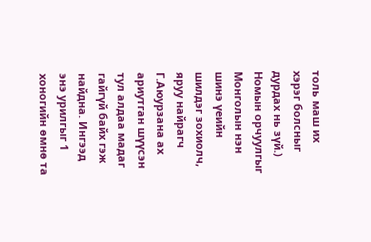толь маш их хэрэг болсныг дурдах нь зүй.) Номын орчуулгыг Монголын нэн шинэ үеийн шилдэг зохиолч, яруу найрагч Г.Аюурзана ах ариутган шүүсэн тул алдаа мадаг гайгүй байх гэж найдна. Ингээд энэ урилгыг 1 хоногийн өмнө та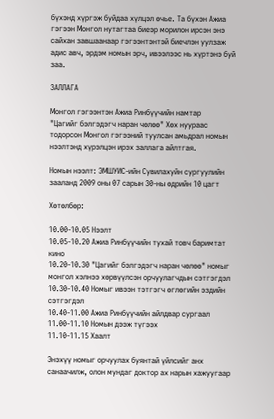бүхэнд хүргэж буйдаа хүлцэл өчье. Та бүхэн Ажиа гэгээн Монгол нутагтаа биеэр морилон ирсэн энэ сайхан завшаанаар гэгээнтэнтэй биечлэн уулзаж адис авч, эрдэм номын эрч, ивээлээс нь хүртэнэ буй заа.

ЗАЛЛАГА

Монгол гэгээнтэн Ажиа Ринбүүчийн намтар
"Цагийг бэлгэдэгч наран чөлөө" Хөх нуураас тодорсон Монгол гэгээний туулсан амьдрал номын нээлтэнд хүрэлцэн ирэх заллага айлтгая.

Номын нээлт: ЭМШУИС-ийн Сувилахуйн сургуулийн зааланд 2009 оны 07 сарын 30-ны өдрийн 10 цагт

Хөтөлбөр:

10.00-10.05 Нээлт
10.05-10.20 Ажиа Ринбүүчийн тухай товч баримтат кино
10.20-10.30 "Цагийг бэлгэдэгч наран чөлөө" номыг монгол хэлнээ хөрвүүлсэн орчуулагчдын сэтгэгдэл
10.30-10.40 Номыг ивээн тэтгэгч өглөгийн эздийн сэтгэгдэл
10.40-11.00 Ажиа Ринбүүчийн айлдвар сургаал
11.00-11.10 Номын дээж түгээх
11.10-11.15 Хаалт

Энэхүү номыг орчуулах буянтай үйлсийг анх санаачилж, олон мундаг доктор ах нарын хажуугаар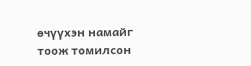өчүүхэн намайг тоож томилсон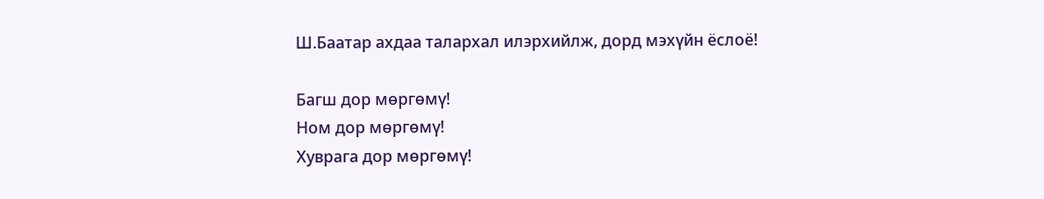Ш.Баатар ахдаа талархал илэрхийлж, дорд мэхүйн ёслоё!

Багш дор мөргөмү!
Ном дор мөргөмү!
Хуврага дор мөргөмү!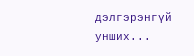дэлгэрэнгүй унших...